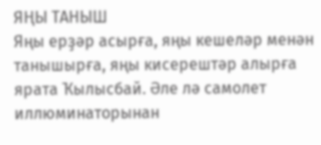ЯҢЫ ТАНЫШ
Яңы ерҙәр асырға, яңы кешеләр менән танышырға, яңы кисерештәр алырға ярата Ҡылысбай. Әле лә самолет иллюминаторынан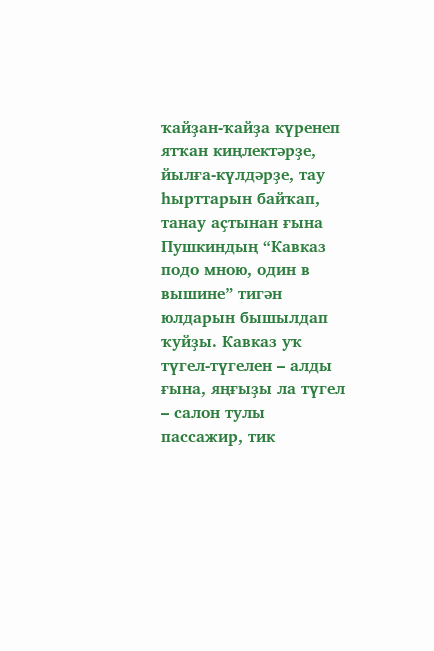ҡайҙан-ҡайҙа күренеп ятҡан киңлектәрҙе, йылға-күлдәрҙе, тау һырттарын байҡап, танау аҫтынан ғына Пушкиндың “Кавказ подо мною, один в вышине” тигән юлдарын бышылдап ҡуйҙы. Кавказ уҡ түгел-түгелен – алды ғына, яңғыҙы ла түгел – салон тулы пассажир, тик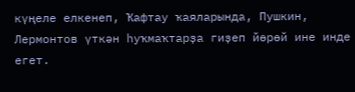күңеле елкенеп, Ҡафтау ҡаяларында, Пушкин, Лермонтов үткән һуҡмаҡтарҙа гиҙеп йөрөй ине инде егет.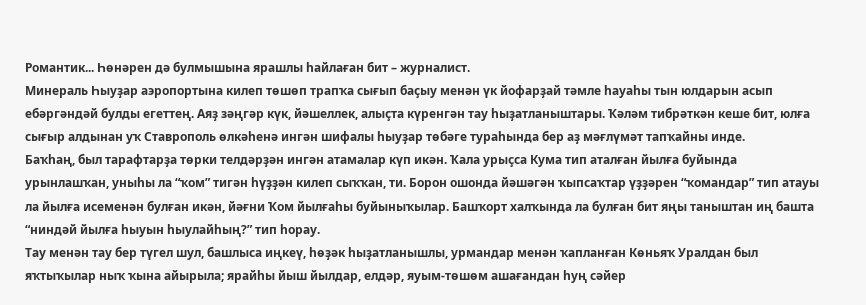Романтик... Һөнәрен дә булмышына ярашлы һайлаған бит – журналист.
Минераль Һыуҙар аэропортына килеп төшөп трапҡа сығып баҫыу менән үк йофарҙай тәмле һауаһы тын юлдарын асып ебәргәндәй булды егеттең. Аяҙ зәңгәр күк, йәшеллек, алыҫта күренгән тау һыҙатланыштары. Ҡәләм тибрәткән кеше бит, юлға сығыр алдынан уҡ Ставрополь өлкәһенә ингән шифалы һыуҙар төбәге тураһында бер аҙ мәғлүмәт тапҡайны инде.
Баҡһаң, был тарафтарҙа төрки телдәрҙән ингән атамалар күп икән. Ҡала урыҫса Кума тип аталған йылға буйында урынлашҡан, уныһы ла “ҡом” тигән һүҙҙән килеп сыҡҡан, ти. Борон ошонда йәшәгән ҡыпсаҡтар үҙҙәрен “ҡомандар” тип атауы ла йылға исеменән булған икән, йәғни Ҡом йылғаһы буйыныҡылар. Башҡорт халҡында ла булған бит яңы таныштан иң башта “ниндәй йылға һыуын һыулайһың?” тип һорау.
Тау менән тау бер түгел шул, башлыса иңкеү, һөҙәк һыҙатланышлы, урмандар менән ҡапланған Көньяҡ Уралдан был яҡтыҡылар ныҡ ҡына айырыла; ярайһы йыш йылдар, елдәр, яуым-төшөм ашағандан һуң сәйер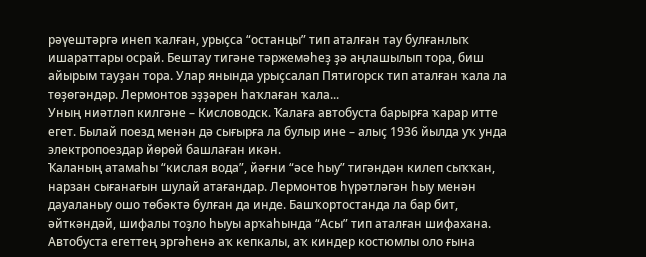рәүештәргә инеп ҡалған, урыҫса “останцы” тип аталған тау булғанлыҡ ишараттары осрай. Бештау тигәне тәржемәһеҙ ҙә аңлашылып тора, биш айырым тауҙан тора. Улар янында урыҫсалап Пятигорск тип аталған ҡала ла төҙөгәндәр. Лермонтов эҙҙәрен һаҡлаған ҡала...
Уның ниәтләп килгәне – Кисловодск. Ҡалаға автобуста барырға ҡарар итте егет. Былай поезд менән дә сығырға ла булыр ине – алыҫ 1936 йылда уҡ унда электропоездар йөрөй башлаған икән.
Ҡаланың атамаһы “кислая вода”, йәғни “әсе һыу” тигәндән килеп сыҡҡан, нарзан сығанағын шулай атағандар. Лермонтов һүрәтләгән һыу менән дауаланыу ошо төбәктә булған да инде. Башҡортостанда ла бар бит, әйткәндәй, шифалы тоҙло һыуы арҡаһында “Асы” тип аталған шифахана.
Автобуста егеттең эргәһенә аҡ кепкалы, аҡ киндер костюмлы оло ғына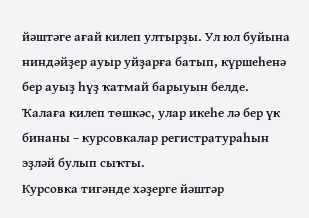йәштәге ағай килеп ултырҙы. Ул юл буйына ниндәйҙер ауыр уйҙарға батып, күршеһенә бер ауыҙ һүҙ ҡатмай барыуын белде. Ҡалаға килеп төшкәс, улар икеһе лә бер үк бинаны – курсовкалар регистратураһын эҙләй булып сыҡты.
Курсовка тигәнде хәҙерге йәштәр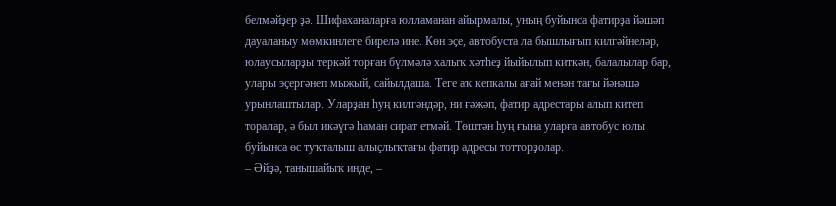белмәйҙер ҙә. Шифаханаларға юлламанан айырмалы, уның буйынса фатирҙа йәшәп дауаланыу мөмкинлеге бирелә ине. Көн эҫе, автобуста ла бышлығып килгәйнеләр, юлаусыларҙы теркәй торған бүлмәлә халыҡ хәтһеҙ йыйылып киткән, балалылар бар, улары эҫергәнеп мыжый, сайылдаша. Теге аҡ кепкалы ағай менән тағы йәнәшә урынлаштылар. Уларҙан һуң килгәндәр, ни ғәжәп, фатир адрестары алып китеп торалар, ә был икәүгә һаман сират етмәй. Төштән һуң ғына уларға автобус юлы буйынса өс туҡталыш алыҫлыҡтағы фатир адресы тотторҙолар.
– Әйҙә, танышайыҡ инде, –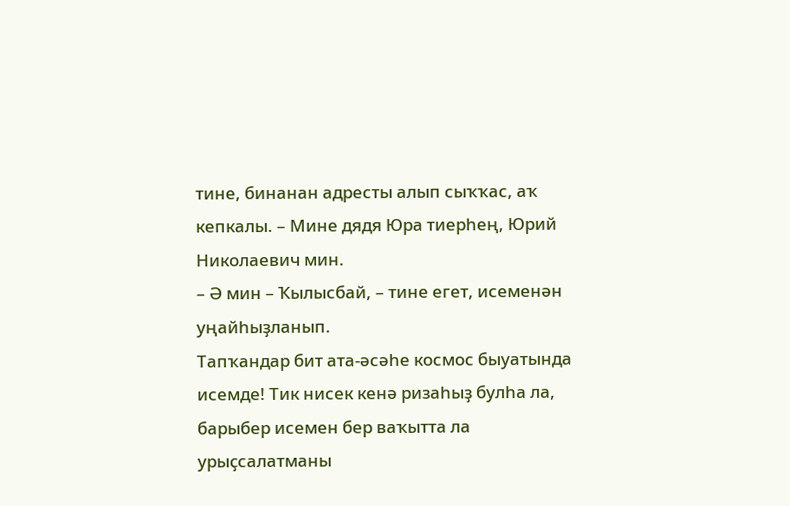тине, бинанан адресты алып сыҡҡас, аҡ кепкалы. – Мине дядя Юра тиерһең, Юрий Николаевич мин.
– Ә мин – Ҡылысбай, – тине егет, исеменән уңайһыҙланып.
Тапҡандар бит ата-әсәһе космос быуатында исемде! Тик нисек кенә ризаһыҙ булһа ла, барыбер исемен бер ваҡытта ла урыҫсалатманы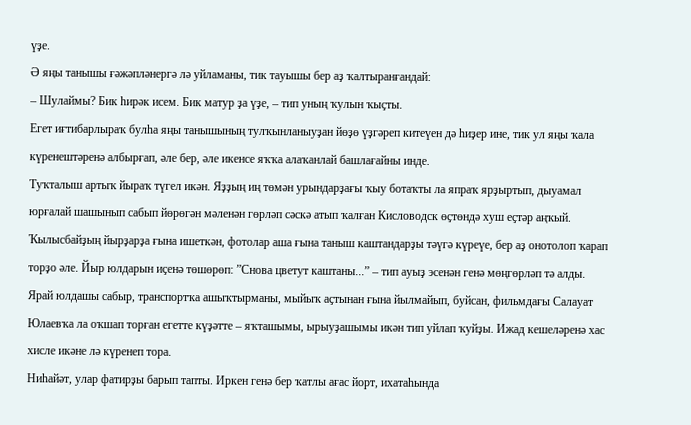үҙе.
Ә яңы танышы ғәжәпләнергә лә уйламаны, тик тауышы бер аҙ ҡалтыранғандай:
– Шулаймы? Бик һирәк исем. Бик матур ҙа үҙе, – тип уның ҡулын ҡыҫты.
Егет иғтибарлыраҡ булһа яңы танышының тулҡынланыуҙан йөҙө үҙгәреп китеүен дә һиҙер ине, тик ул яңы ҡала күренештәренә албырғап, әле бер, әле икенсе яҡҡа алаҡанлай башлағайны инде.
Туҡталыш артыҡ йыраҡ түгел икән. Яҙҙың иң төмән урындарҙағы ҡыу ботаҡты ла япраҡ ярҙыртып, дыуамал юрғалай шашынып сабып йөрөгән мәленән гөрләп сәскә атып ҡалған Кисловодск өҫтөндә хуш еҫтәр аңҡый. Ҡылысбайҙың йырҙарҙа ғына ишеткән, фотолар аша ғына таныш каштандарҙы тәүгә күреүе, бер аҙ онотолоп ҡарап торҙо әле. Йыр юлдарын иҫенә төшөрөп: ”Снова цветут каштаны...” – тип ауыҙ эсенән генә мөңгөрләп тә алды. Ярай юлдашы сабыр, транспортҡа ашыҡтырманы, мыйыҡ аҫтынан ғына йылмайып, буйсан, фильмдағы Салауат Юлаевҡа ла оҡшап торған егетте күҙәтте – яҡташымы, ырыуҙашымы икән тип уйлап ҡуйҙы. Ижад кешеләренә хас хисле икәне лә күренеп тора.
Ниһайәт, улар фатирҙы барып тапты. Иркен генә бер ҡатлы ағас йорт, ихатаһында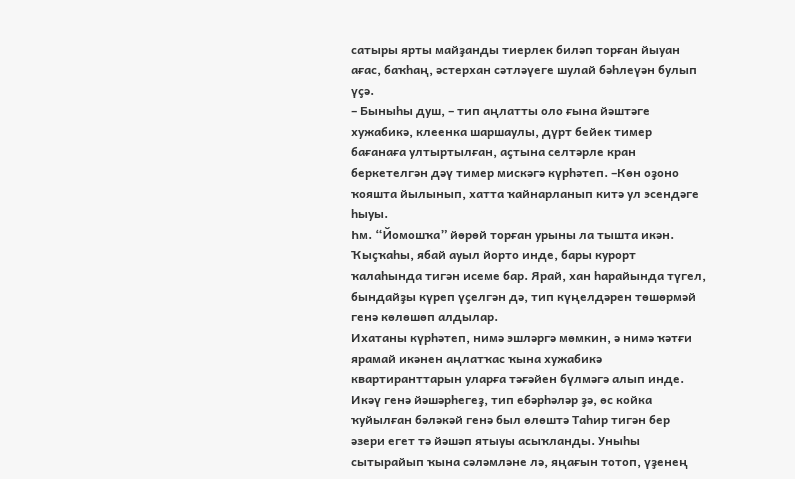сатыры ярты майҙанды тиерлек биләп торған йыуан ағас, баҡһаң, әстерхан сәтләүеге шулай бәһлеүән булып үҫә.
– Быныһы душ, – тип аңлатты оло ғына йәштәге хужабикә, клеенка шаршаулы, дүрт бейек тимер бағанаға ултыртылған, аҫтына селтәрле кран беркетелгән дәү тимер мискәгә күрһәтеп. –Көн оҙоно ҡояшта йылынып, хатта ҡайнарланып китә ул эсендәге һыуы.
Һм. “Йомошҡа” йөрөй торған урыны ла тышта икән. Ҡыҫҡаһы, ябай ауыл йорто инде, бары курорт ҡалаһында тигән исеме бар. Ярай, хан һарайында түгел, бындайҙы күреп үҫелгән дә, тип күңелдәрен төшөрмәй генә көлөшөп алдылар.
Ихатаны күрһәтеп, нимә эшләргә мөмкин, ә нимә ҡәтғи ярамай икәнен аңлатҡас ҡына хужабикә квартиранттарын уларға тәғәйен бүлмәгә алып инде.
Икәү генә йәшәрһегеҙ, тип ебәрһәләр ҙә, өс койка ҡуйылған бәләкәй генә был өлөштә Таһир тигән бер әзери егет тә йәшәп ятыуы асыҡланды. Уныһы сытырайып ҡына сәләмләне лә, яңағын тотоп, үҙенең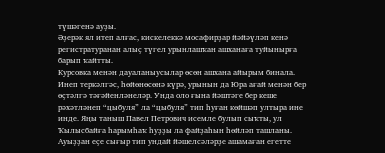түшәгенә ауҙы.
Әҙерәк ял итеп алғас, кискелеккә мосафирҙар йәйәүләп кенә регистратуранан алыҫ түгел урынлашҡан ашханаға туйынырға барып ҡайтты.
Курсовка менән дауаланыусылар өсөн ашхана айырым бинала. Инеп теркәлгәс, һөйөнөсөнә күрә, урынын да Юра ағай менән бер өҫтәлгә тәғәйенләнеләр. Унда оло ғына йәштәге бер кеше рәхәтләнеп “цыбуля” ла “цыбуля” тип һуған көйшәп ултыра ине инде. Яңы таныш Павел Петрович исемле булып сыҡты, ул Ҡылысбайға һарымһаҡ һуҙҙы ла файҙаһын һөйләп ташланы. Ауыҙҙан еҫе сығыр тип ундай йәшелсәләрҙе ашамаған егетте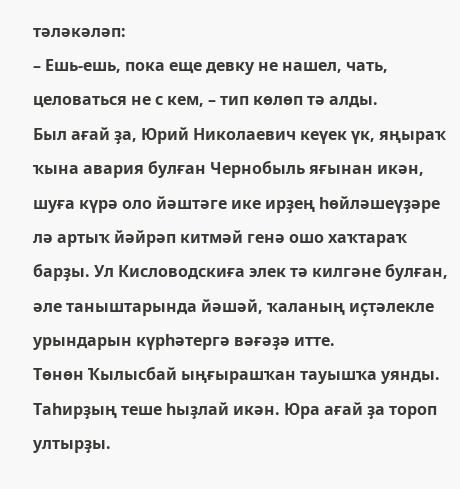тәләкәләп:
– Ешь-ешь, пока еще девку не нашел, чать, целоваться не с кем, – тип көлөп тә алды.
Был ағай ҙа, Юрий Николаевич кеүек үк, яңыраҡ ҡына авария булған Чернобыль яғынан икән, шуға күрә оло йәштәге ике ирҙең һөйләшеүҙәре лә артыҡ йәйрәп китмәй генә ошо хаҡтараҡ барҙы. Ул Кисловодскиға элек тә килгәне булған, әле таныштарында йәшәй, ҡаланың иҫтәлекле урындарын күрһәтергә вәғәҙә итте.
Төнөн Ҡылысбай ыңғырашҡан тауышҡа уянды. Таһирҙың теше һыҙлай икән. Юра ағай ҙа тороп ултырҙы.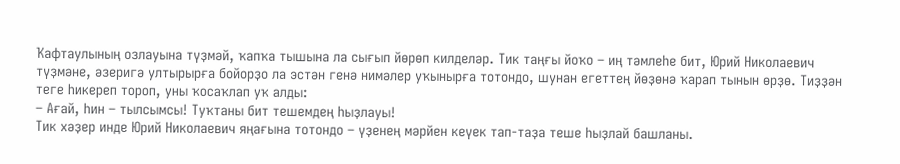Ҡафтаулының озлауына түҙмәй, ҡапҡа тышына ла сығып йөрөп килделәр. Тик таңғы йоҡо – иң тәмлеһе бит, Юрий Николаевич түҙмәне, әзеригә ултырырға бойорҙо ла эстән генә нимәлер уҡынырға тотондо, шунан егеттең йөҙөнә ҡарап тынын өрҙө. Тиҙҙән теге һикереп тороп, уны ҡосаҡлап уҡ алды:
– Ағай, һин – тылсымсы! Туҡтаны бит тешемдең һыҙлауы!
Тик хәҙер инде Юрий Николаевич яңағына тотондо – үҙенең мәрйен кеүек тап-таҙа теше һыҙлай башланы.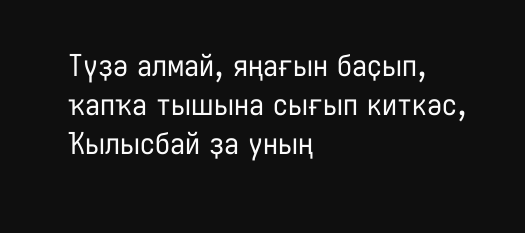Түҙә алмай, яңағын баҫып, ҡапҡа тышына сығып киткәс, Ҡылысбай ҙа уның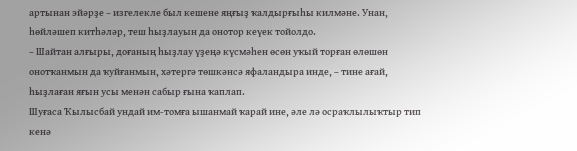артынан эйәрҙе – изгелекле был кешене яңғыҙ ҡалдырғыһы килмәне. Унан, һөйләшеп китһәләр, теш һыҙлауын да онотор кеүек тойолдо.
– Шайтан алғыры, доғаның һыҙлау үҙеңә күсмәһен өсөн уҡый торған өлөшөн онотҡанмын да ҡуйғанмын, хәтергә төшкәнсә яфаландыра инде, – тине ағай, һыҙлаған яғын усы менән сабыр ғына ҡаплап.
Шуғаса Ҡылысбай ундай им-томға ышанмай ҡарай ине, әле лә осраҡлылыҡтыр тип кенә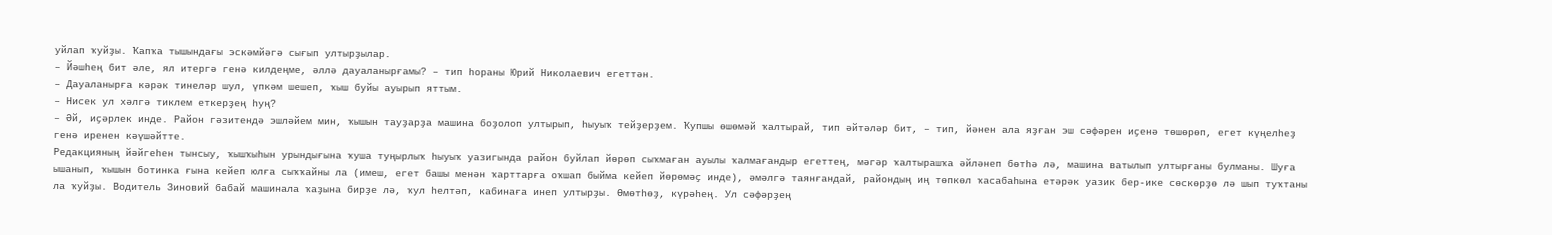уйлап ҡуйҙы. Ҡапҡа тышындағы эскәмйәгә сығып ултырҙылар.
– Йәшһең бит әле, ял итергә генә килдеңме, әллә дауаланырғамы? – тип һораны Юрий Николаевич егеттән.
– Дауаланырға кәрәк тинеләр шул, үпкәм шешеп, ҡыш буйы ауырып яттым.
– Нисек ул хәлгә тиклем еткерҙең һуң?
– Әй, иҫәрлек инде. Район гәзитендә эшләйем мин, ҡышын тауҙарҙа машина боҙолоп ултырып, һыуыҡ тейҙерҙем. Ҡупшы өшөмәй ҡалтырай, тип әйтәләр бит, – тип, йәнен ала яҙған эш сәфәрен иҫенә төшөрөп, егет күңелһеҙ генә иренен кәүшәйтте.
Редакцияның йәйгеһен тынсыу, ҡышҡыһын урындығына ҡуша туңырлыҡ һыуыҡ уазигында район буйлап йөрөп сыҡмаған ауылы ҡалмағандыр егеттең, мәгәр ҡалтырашҡа әйләнеп бөтһә лә, машина ватылып ултырғаны булманы. Шуға ышанып, ҡышын ботинка ғына кейеп юлға сыҡҡайны ла (имеш, егет башы менән ҡарттарға оҡшап быйма кейеп йөрөмәҫ инде), әмәлгә таянғандай, райондың иң төпкөл ҡасабаһына етәрәк уазик бер-ике сөскөрҙө лә шып туҡтаны ла ҡуйҙы. Водитель Зиновий бабай машинала ҡаҙына бирҙе лә, ҡул һелтәп, кабинаға инеп ултырҙы. Өмөтһөҙ, күрәһең. Ул сәфәрҙең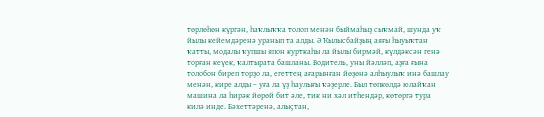төрлөһөн күргән, һаҡлыҡҡа толоп менән быймаһыҙ сыҡмай, шунда уҡ йылы кейемдәренә уранып та алды. Ә Ҡылысбайҙың аяғы һыуыҡтан ҡатты, модалы ҡупшы япон курткаһы ла йылы бирмәй, күлдәксән генә торған кеүек, ҡалтырата башланы. Водитель, уны йәлләп, аҙға ғына толобон биреп торҙо ла, егеттең ағарынған йөҙөнә алһыулыҡ инә башлау менән, кире алды – уға ла үҙ һаулығы ҡәҙерле. Был төпкөлдә юлайҡан машина ла һирәк йөрөй бит әле, тик ни хәл итһендәр, көтөргә тура килә инде. Бәхеттәренә, алыҫтан,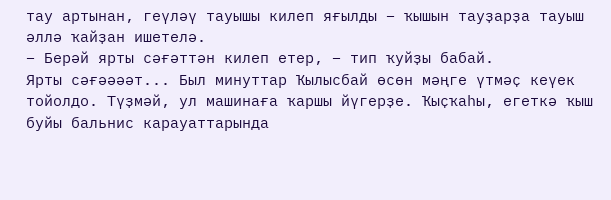тау артынан, геүләү тауышы килеп яғылды – ҡышын тауҙарҙа тауыш әллә ҡайҙан ишетелә.
– Берәй ярты сәғәттән килеп етер, – тип ҡуйҙы бабай.
Ярты сәғәәәәт... Был минуттар Ҡылысбай өсөн мәңге үтмәҫ кеүек тойолдо. Түҙмәй, ул машинаға ҡаршы йүгерҙе. Ҡыҫҡаһы, егеткә ҡыш буйы бальнис карауаттарында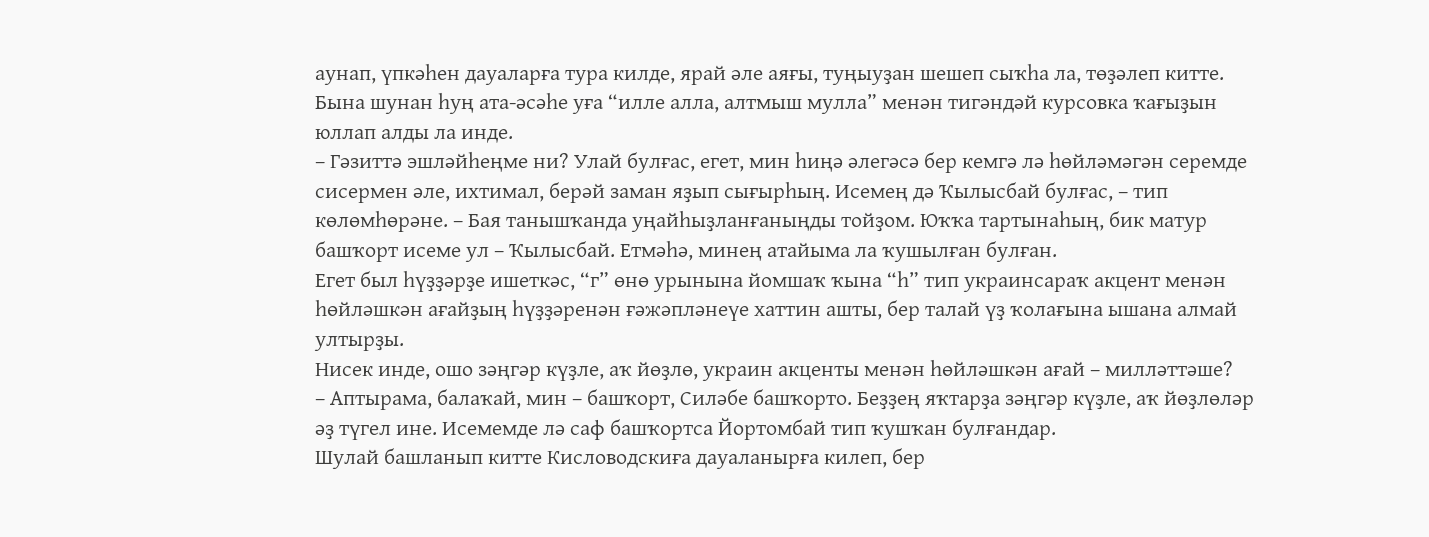аунап, үпкәһен дауаларға тура килде, ярай әле аяғы, туңыуҙан шешеп сыҡһа ла, төҙәлеп китте. Бына шунан һуң ата-әсәһе уға “илле алла, алтмыш мулла” менән тигәндәй курсовка ҡағыҙын юллап алды ла инде.
– Гәзиттә эшләйһеңме ни? Улай булғас, егет, мин һиңә әлегәсә бер кемгә лә һөйләмәгән серемде сисермен әле, ихтимал, берәй заман яҙып сығырһың. Исемең дә Ҡылысбай булғас, – тип көлөмһөрәне. – Бая танышҡанда уңайһыҙланғаныңды тойҙом. Юҡҡа тартынаһың, бик матур башҡорт исеме ул – Ҡылысбай. Етмәһә, минең атайыма ла ҡушылған булған.
Егет был һүҙҙәрҙе ишеткәс, “г” өнө урынына йомшаҡ ҡына “һ” тип украинсараҡ акцент менән һөйләшкән ағайҙың һүҙҙәренән ғәжәпләнеүе хаттин ашты, бер талай үҙ ҡолағына ышана алмай ултырҙы.
Нисек инде, ошо зәңгәр күҙле, аҡ йөҙлө, украин акценты менән һөйләшкән ағай – милләттәше?
– Аптырама, балаҡай, мин – башҡорт, Силәбе башҡорто. Беҙҙең яҡтарҙа зәңгәр күҙле, аҡ йөҙлөләр әҙ түгел ине. Исемемде лә саф башҡортса Йортомбай тип ҡушҡан булғандар.
Шулай башланып китте Кисловодскиға дауаланырға килеп, бер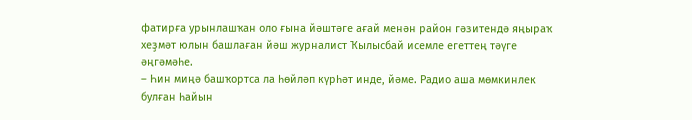фатирға урынлашҡан оло ғына йәштәге ағай менән район гәзитендә яңыраҡ хеҙмәт юлын башлаған йәш журналист Ҡылысбай исемле егеттең тәүге әңгәмәһе.
– Һин миңә башҡортса ла һөйләп күрһәт инде, йәме. Радио аша мөмкинлек булған һайын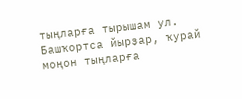тыңларға тырышам ул. Башҡортса йырҙар, ҡурай моңон тыңларға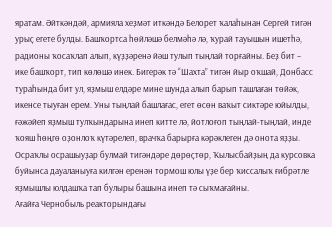яратам. Әйткәндәй, армияла хеҙмәт иткәндә Белорет ҡалаһынан Сергей тигән урыҫ егете булды. Башҡортса һөйләшә белмәһә лә, ҡурай тауышын ишетһә, радионы ҡосаҡлап алып, күҙҙәренә йәш тулып тыңлай торғайны. Беҙ бит – ике башҡорт, тип көлөшә инек. Бигерәк тә “Шахта” тигән йыр оҡшай, Донбасс тураһында бит ул, яҙмыш елдәре мине шунда алып барып ташлаған төйәк, икенсе тыуған ерем. Уны тыңлай башлағас, егет өсөн ваҡыт сиктәре юйылды, ғәжәйеп яҙмыш тулҡындарына инеп китте лә, йотлоғоп тыңлай-тыңлай, инде ҡояш һөңгө оҙонлоҡ күтәрелеп, врачҡа барырға кәрәклеген дә онота яҙҙы.
Осраҡлы осрашыуҙар булмай тигәндәре дөрөҫтөр, Ҡылысбайҙың да курсовка буйынса дауаланыуға килгән еренән тормош юлы үҙе бер ҡиссалыҡ ғибрәтле яҙмышлы юлдашҡа тап булыры башына инеп тә сыҡмағайны.
Ағайға Чернобыль реакторындағы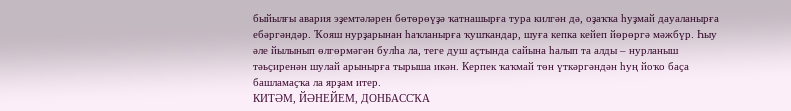быйылғы авария эҙемтәләрен бөтөрөүҙә ҡатнашырға тура килгән дә, оҙаҡҡа һуҙмай дауаланырға ебәргәндәр. Ҡояш нурҙарынан һаҡланырға ҡушҡандар, шуға кепка кейеп йөрөргә мәжбүр. Һыу әле йылынып өлгөрмәгән булһа ла, теге душ аҫтында сайына һалып та алды – нурланыш тәьҫиренән шулай арынырға тырыша икән. Керпек ҡаҡмай төн үткәргәндән һуң йоҡо баҫа башламаҫҡа ла ярҙам итер.
КИТӘМ, ЙӘНЕЙЕМ, ДОНБАССҠА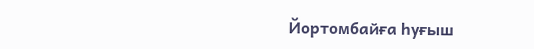Йортомбайға һуғыш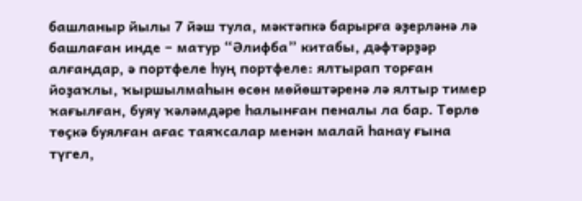башланыр йылы 7 йәш тула, мәктәпкә барырға әҙерләнә лә башлаған инде – матур “Әлифба” китабы, дәфтәрҙәр алғандар, ә портфеле һуң портфеле: ялтырап торған йоҙаҡлы, ҡыршылмаһын өсөн мөйөштәренә лә ялтыр тимер ҡағылған, буяу ҡәләмдәре һалынған пеналы ла бар. Төрлө төҫкә буялған ағас таяҡсалар менән малай һанау ғына түгел,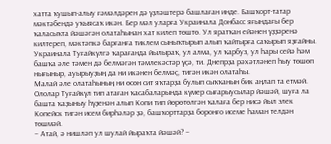хатта ҡушып-алыу ғәмәлдәрен дә үҙләштерә башлаған инде. Башҡорт-татар мәктәбендә уҡыясаҡ икән. Бер мәл уларға Украинала Донбасс яғындағы бер ҡаласыҡта йәшәгән олатаһынан хат килеп төштө. Ул яратҡан ейәнен үҙҙәренә килтереп, мәктәпкә барғанға тиклем сыныҡтырып алып ҡайтырға саҡырып яҙғайны. Украинала Туғайкүлгә ҡарағанда йылыраҡ, ул алма, ул ҡарбуз, ул һары сейә һәм башҡа әле тәмен дә белмәгән тәмлекәстәр үҫә, ти. Днепрҙа рәхәтләнеп һыу төшөп нығыныр, ауырыуҙың да ни икәнен белмәҫ, тигән икән олатаһы.
Малай әле олатаһының ни өсөн сит яҡтарҙа булып сыҡҡанын бик аңлап та етмәй. Ололар Туғайкүл тип атаған ҡасабаларында күмер сығарыусылар йәшәй, шуға ла башта ҡаҙыныу һүҙенән алып Копи тип йөрөтөлгән ҡалаға бер нисә йыл элек Копейск тигән исем бирһәләр ҙә, башҡорттарҙа боронғо исеме һаман телдән төшмәй.
– Атай, ә нишләп ул шулай йыраҡта йәшәй? –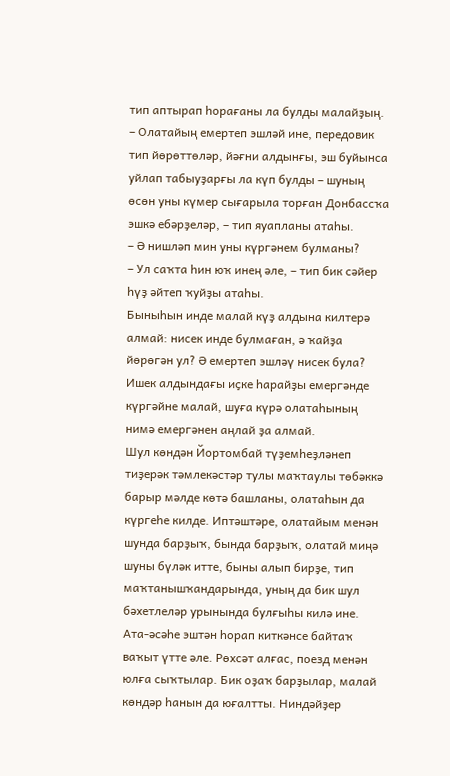тип аптырап һорағаны ла булды малайҙың.
– Олатайың емертеп эшләй ине, передовик тип йөрөттөләр, йәғни алдынғы, эш буйынса уйлап табыуҙарғы ла күп булды – шуның өсөн уны күмер сығарыла торған Донбассҡа эшкә ебәрҙеләр, – тип яуапланы атаһы.
– Ә нишләп мин уны күргәнем булманы?
– Ул саҡта һин юҡ инең әле, – тип бик сәйер һүҙ әйтеп ҡуйҙы атаһы.
Быныһын инде малай күҙ алдына килтерә алмай: нисек инде булмаған, ә ҡайҙа йөрөгән ул? Ә емертеп эшләү нисек була? Ишек алдындағы иҫке һарайҙы емергәнде күргәйне малай, шуға күрә олатаһының нимә емергәнен аңлай ҙа алмай.
Шул көндән Йортомбай түҙемһеҙләнеп тиҙерәк тәмлекәстәр тулы маҡтаулы төбәккә барыр мәлде көтә башланы, олатаһын да күргеһе килде. Иптәштәре, олатайым менән шунда барҙыҡ, бында барҙыҡ, олатай миңә шуны бүләк итте, быны алып бирҙе, тип маҡтанышҡандарында, уның да бик шул бәхетлеләр урынында булғыһы килә ине.
Ата-әсәһе эштән һорап киткәнсе байтаҡ ваҡыт үтте әле. Рөхсәт алғас, поезд менән юлға сыҡтылар. Бик оҙаҡ барҙылар, малай көндәр һанын да юғалтты. Ниндәйҙер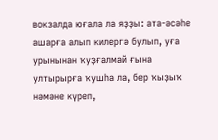вокзалда юғала ла яҙҙы: ата-әсәһе ашарға алып килергә булып, уға урынынан ҡуҙғалмай ғына ултырырға ҡушһа ла, бер ҡыҙыҡ нәмәне күреп,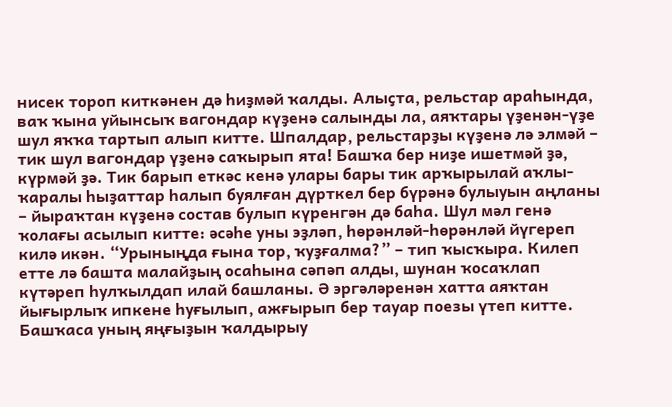нисек тороп киткәнен дә һиҙмәй ҡалды. Алыҫта, рельстар араһында, ваҡ ҡына уйынсыҡ вагондар күҙенә салынды ла, аяҡтары үҙенән-үҙе шул яҡҡа тартып алып китте. Шпалдар, рельстарҙы күҙенә лә элмәй – тик шул вагондар үҙенә саҡырып ята! Башҡа бер ниҙе ишетмәй ҙә, күрмәй ҙә. Тик барып еткәс кенә улары бары тик арҡырылай аҡлы-ҡаралы һыҙаттар һалып буялған дүрткел бер бүрәнә булыуын аңланы – йыраҡтан күҙенә состав булып күренгән дә баһа. Шул мәл генә ҡолағы асылып китте: әсәһе уны эҙләп, һөрәнләй-һөрәнләй йүгереп килә икән. “Урыныңда ғына тор, ҡуҙғалма?” – тип ҡысҡыра. Килеп етте лә башта малайҙың осаһына сәпәп алды, шунан ҡосаҡлап күтәреп һулҡылдап илай башланы. Ә эргәләренән хатта аяҡтан йығырлыҡ ипкене һуғылып, ажғырып бер тауар поезы үтеп китте. Башҡаса уның яңғыҙын ҡалдырыу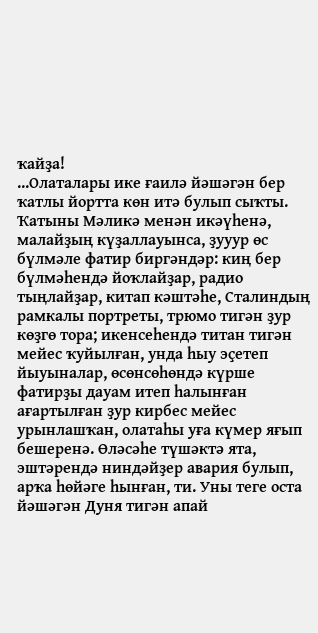ҡайҙа!
...Олаталары ике ғаилә йәшәгән бер ҡатлы йортта көн итә булып сыҡты. Ҡатыны Мәликә менән икәүһенә, малайҙың күҙаллауынса, ҙууур өс бүлмәле фатир биргәндәр: киң бер бүлмәһендә йоҡлайҙар, радио тыңлайҙар, китап кәштәһе, Сталиндың рамкалы портреты, трюмо тигән ҙур көҙгө тора; икенсеһендә титан тигән мейес ҡуйылған, унда һыу эҫетеп йыуыналар, өсөнсөһөндә күрше фатирҙы дауам итеп һалынған ағартылған ҙур кирбес мейес урынлашҡан, олатаһы уға күмер яғып бешеренә. Өләсәһе түшәктә ята, эштәрендә ниндәйҙер авария булып, арҡа һөйәге һынған, ти. Уны теге оста йәшәгән Дуня тигән апай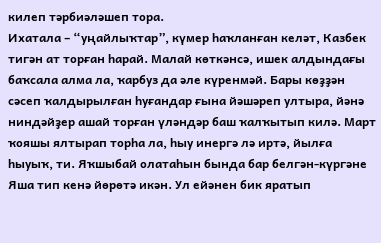килеп тәрбиәләшеп тора.
Ихатала – “уңайлыҡтар”, күмер һаҡланған келәт, Казбек тигән ат торған һарай. Малай көткәнсә, ишек алдындағы баҡсала алма ла, ҡарбуз да әле күренмәй. Бары көҙҙән сәсеп ҡалдырылған һуғандар ғына йәшәреп ултыра, йәнә ниндәйҙер ашай торған үләндәр баш ҡалҡытып килә. Март ҡояшы ялтырап торһа ла, һыу инергә лә иртә, йылға һыуыҡ, ти. Яҡшыбай олатаһын бында бар белгән-күргәне Яша тип кенә йөрөтә икән. Ул ейәнен бик яратып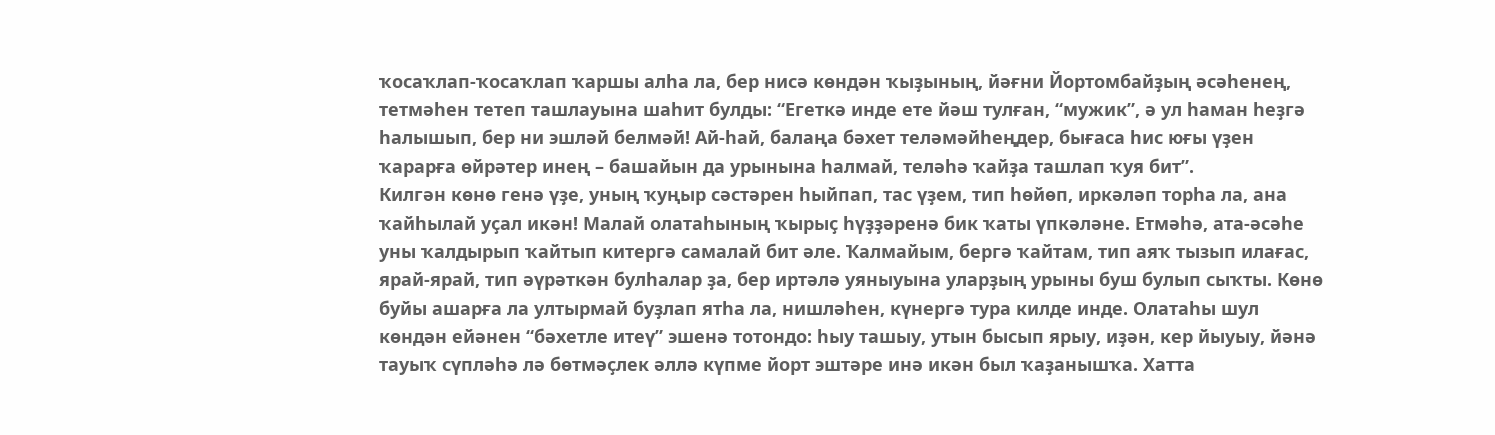ҡосаҡлап-ҡосаҡлап ҡаршы алһа ла, бер нисә көндән ҡыҙының, йәғни Йортомбайҙың әсәһенең, тетмәһен тетеп ташлауына шаһит булды: “Егеткә инде ете йәш тулған, “мужик”, ә ул һаман һеҙгә һалышып, бер ни эшләй белмәй! Ай-һай, балаңа бәхет теләмәйһеңдер, бығаса һис юғы үҙен ҡарарға өйрәтер инең – башайын да урынына һалмай, теләһә ҡайҙа ташлап ҡуя бит”.
Килгән көнө генә үҙе, уның ҡуңыр сәстәрен һыйпап, тас үҙем, тип һөйөп, иркәләп торһа ла, ана ҡайһылай уҫал икән! Малай олатаһының ҡырыҫ һүҙҙәренә бик ҡаты үпкәләне. Етмәһә, ата-әсәһе уны ҡалдырып ҡайтып китергә самалай бит әле. Ҡалмайым, бергә ҡайтам, тип аяҡ тызып илағас, ярай-ярай, тип әүрәткән булһалар ҙа, бер иртәлә уяныуына уларҙың урыны буш булып сыҡты. Көнө буйы ашарға ла ултырмай буҙлап ятһа ла, нишләһен, күнергә тура килде инде. Олатаһы шул көндән ейәнен “бәхетле итеү” эшенә тотондо: һыу ташыу, утын бысып ярыу, иҙән, кер йыуыу, йәнә тауыҡ сүпләһә лә бөтмәҫлек әллә күпме йорт эштәре инә икән был ҡаҙанышҡа. Хатта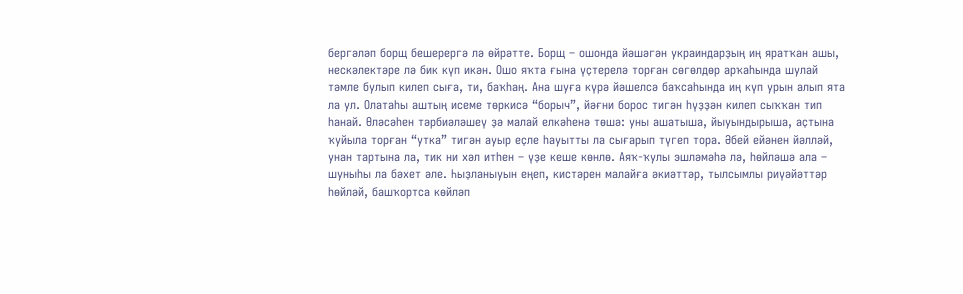бергәләп борщ бешерергә лә өйрәтте. Борщ – ошонда йәшәгән украиндарҙың иң яратҡан ашы, нескәлектәре лә бик күп икән. Ошо яҡта ғына үҫтерелә торған сөгөлдөр арҡаһында шулай тәмле булып килеп сыға, ти, баҡһаң. Ана шуға күрә йәшелсә баҡсаһында иң күп урын алып ята ла ул. Олатаһы аштың исеме төркисә “борыч”, йәғни борос тигән һүҙҙән килеп сыҡҡан тип һанай. Өләсәһен тәрбиәләшеү ҙә малай елкәһенә төшә: уны ашатыша, йыуындырыша, аҫтына ҡуйыла торған “утка” тигән ауыр еҫле һауытты ла сығарып түгеп тора. Әбей ейәнен йәлләй, унан тартына ла, тик ни хәл итһен – үҙе кеше көнлө. Аяҡ-ҡулы эшләмәһә лә, һөйләшә ала – шуныһы ла бәхет әле. Һыҙланыуын еңеп, кистәрен малайға әкиәттәр, тылсымлы риүәйәттәр һөйләй, башҡортса көйләп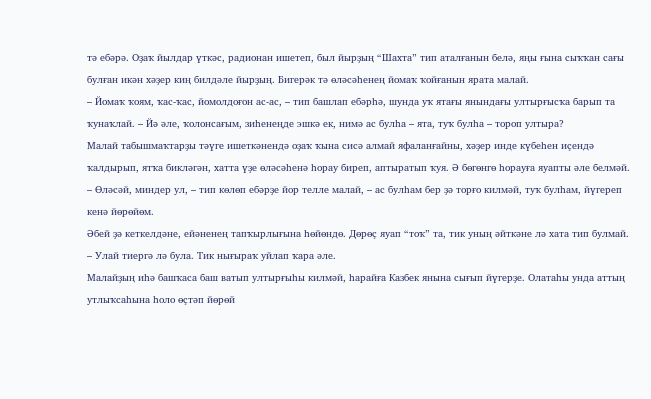тә ебәрә. Оҙаҡ йылдар үткәс, радионан ишетеп, был йырҙың “Шахта” тип аталғанын белә, яңы ғына сыҡҡан сағы булған икән хәҙер киң билдәле йырҙың. Бигерәк тә өләсәһенең йомаҡ ҡойғанын ярата малай.
– Йомаҡ ҡоям, ҡас-ҡас, йомолдоғон ас-ас, – тип башлап ебәрһә, шунда уҡ ятағы янындағы ултырғысҡа барып та ҡунаҡлай. – Йә әле, ҡолонсағым, зиһенеңде эшкә ек, нимә ас булһа – ята, туҡ булһа – тороп ултыра?
Малай табышмаҡтарҙы тәүге ишеткәнендә оҙаҡ ҡына сисә алмай яфаланғайны, хәҙер инде күбеһен иҫендә ҡалдырып, ятҡа бикләгән, хатта үҙе өләсәһенә һорау биреп, аптыратып ҡуя. Ә бөгөнгө һорауға яуапты әле белмәй.
– Өләсәй, миндер ул, – тип көлөп ебәрҙе йор телле малай, – ас булһам бер ҙә торғо килмәй, туҡ булһам, йүгереп кенә йөрөйөм.
Әбей ҙә кеткелдәне, ейәненең тапҡырлығына һөйөндө. Дөрөҫ яуап “тоҡ” та, тик уның әйткәне лә хата тип булмай.
– Улай тиергә лә була. Тик нығыраҡ уйлап ҡара әле.
Малайҙың иһә башҡаса баш ватып ултырғыһы килмәй, һарайға Казбек янына сығып йүгерҙе. Олатаһы унда аттың утлыҡсаһына һоло өҫтәп йөрөй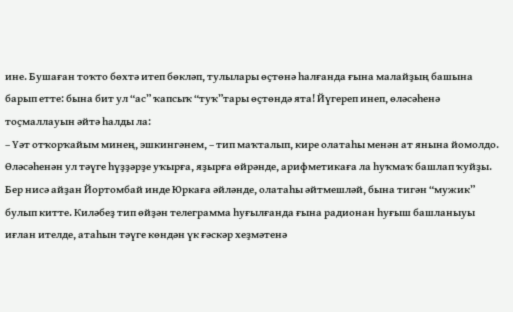ине. Бушаған тоҡто бөхтә итеп бөкләп, тулылары өҫтөнә һалғанда ғына малайҙың башына барып етте: бына бит ул “ас” ҡапсыҡ “туҡ”тары өҫтөндә ята! Йүгереп инеп, өләсәһенә тоҫмаллауын әйтә һалды ла:
– Үәт отҡорҡайым минең, эшкингәнем, – тип маҡталып, кире олатаһы менән ат янына йомолдо.
Өләсәһенән ул тәүге һүҙҙәрҙе уҡырға, яҙырға өйрәнде, арифметикаға ла һуҡмаҡ башлап ҡуйҙы.
Бер нисә айҙан Йортомбай инде Юркаға әйләнде, олатаһы әйтмешләй, бына тигән “мужик” булып китте. Киләбеҙ тип өйҙән телеграмма һуғылғанда ғына радионан һуғыш башланыуы иғлан ителде, атаһын тәүге көндән үк ғәскәр хеҙмәтенә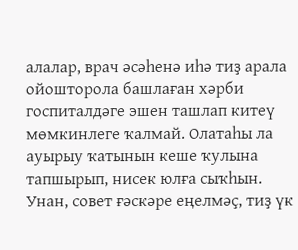алалар, врач әсәһенә иһә тиҙ арала ойошторола башлаған хәрби госпиталдәге эшен ташлап китеү мөмкинлеге ҡалмай. Олатаһы ла ауырыу ҡатынын кеше ҡулына тапшырып, нисек юлға сыҡһын. Унан, совет ғәскәре еңелмәҫ, тиҙ үк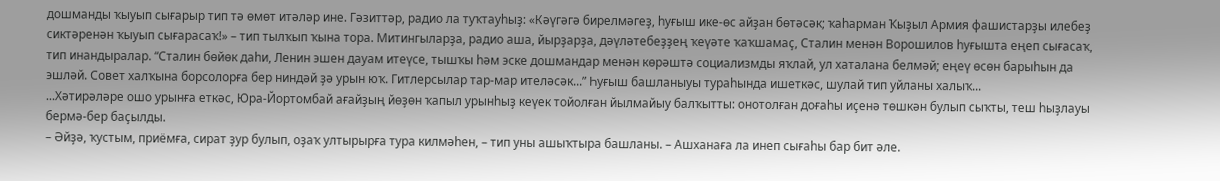дошманды ҡыуып сығарыр тип тә өмөт итәләр ине. Гәзиттәр, радио ла туҡтауһыҙ: «Кәүгәгә бирелмәгеҙ, һуғыш ике-өс айҙан бөтәсәк; ҡаһарман Ҡыҙыл Армия фашистарҙы илебеҙ сиктәренән ҡыуып сығарасаҡ!» – тип тылҡып ҡына тора. Митингыларҙа, радио аша, йырҙарҙа, дәүләтебеҙҙең ҡеүәте ҡаҡшамаҫ, Сталин менән Ворошилов һуғышта еңеп сығасаҡ, тип инандыралар. “Сталин бөйөк даһи, Ленин эшен дауам итеүсе, тышҡы һәм эске дошмандар менән көрәштә социализмды яҡлай, ул хаталана белмәй; еңеү өсөн барыһын да эшләй. Совет халҡына борсолорға бер ниндәй ҙә урын юҡ. Гитлерсылар тар-мар ителәсәк...” Һуғыш башланыуы тураһында ишеткәс, шулай тип уйланы халыҡ...
...Хәтирәләре ошо урынға еткәс, Юра-Йортомбай ағайҙың йөҙөн ҡапыл урынһыҙ кеүек тойолған йылмайыу балҡытты: онотолған доғаһы иҫенә төшкән булып сыҡты, теш һыҙлауы бермә-бер баҫылды.
– Әйҙә, ҡустым, приёмға, сират ҙур булып, оҙаҡ ултырырға тура килмәһен, – тип уны ашыҡтыра башланы. – Ашханаға ла инеп сығаһы бар бит әле.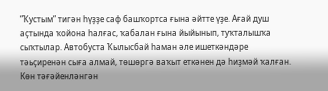”Ҡустым” тигән һүҙҙе саф башҡортса ғына әйтте үҙе. Ағай душ аҫтында ҡойона һалғас, ҡабалан ғына йыйынып, туҡталышҡа сыҡтылар. Автобуста Ҡылысбай һаман әле ишеткәндәре тәьҫиренән сыға алмай, төшөргә ваҡыт еткәнен дә һиҙмәй ҡалған. Көн тәғәйенләнгән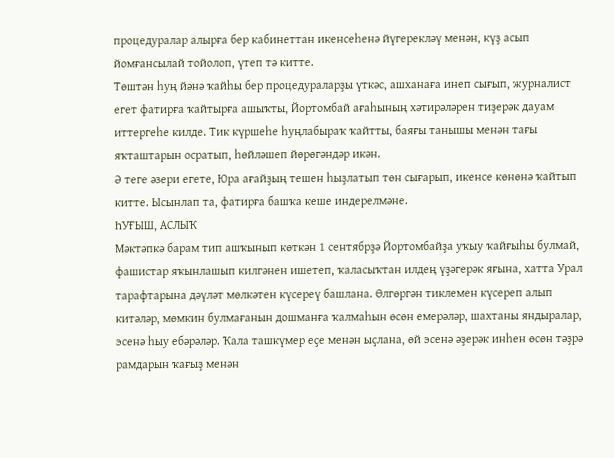процедуралар алырға бер кабинеттан икенсеһенә йүгерекләү менән, күҙ асып йомғансылай тойолоп, үтеп тә китте.
Төштән һуң йәнә ҡайһы бер процедураларҙы үткәс, ашханаға инеп сығып, журналист егет фатирға ҡайтырға ашыҡты, Йортомбай ағаһының хәтирәләрен тиҙерәк дауам иттергеһе килде. Тик күршеһе һуңлабыраҡ ҡайтты, баяғы танышы менән тағы яҡташтарын осратып, һөйләшеп йөрөгәндәр икән.
Ә теге әзери егете, Юра ағайҙың тешен һыҙлатып төн сығарып, икенсе көнөнә ҡайтып китте. Ысынлап та, фатирға башҡа кеше индерелмәне.
ҺУҒЫШ, АСЛЫҠ
Мәктәпкә барам тип ашҡынып көткән 1 сентябрҙә Йортомбайҙа уҡыу ҡайғыһы булмай, фашистар яҡынлашып килгәнен ишетеп, ҡаласыҡтан илдең үҙәгерәк яғына, хатта Урал тарафтарына дәүләт мөлкәтен күсереү башлана. Өлгөргән тиклемен күсереп алып китәләр, мөмкин булмағанын дошманға ҡалмаһын өсөн емерәләр, шахтаны яндыралар, эсенә һыу ебәрәләр. Ҡала ташкүмер еҫе менән ыҫлана, өй эсенә әҙерәк инһен өсөн тәҙрә рамдарын ҡағыҙ менән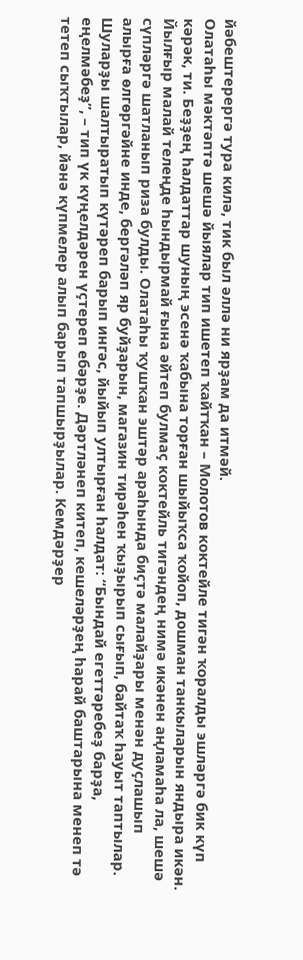йәбештерергә тура килә, тик был әллә ни ярҙам да итмәй.
Олатаһы мәктәптә шешә йыялар тип ишетеп ҡайтҡан – Молотов коктейле тигән ҡоралды эшләргә бик күп кәрәк, ти. Беҙҙең һалдаттар шуның эсенә ҡабына торған шыйыҡса ҡойоп, дошман танкыларын яндыра икән. Йылғыр малай телеңде һындырмай ғына әйтеп булмаҫ коктейль тигәндең нимә икәнен аңламаһа ла, шешә сүпләргә шатланып риза булды. Олатаһы ҡушҡан эштәр араһында биҫтә малайҙары менән дуҫлашып алырға өлгөргәйне инде, бергәләп яр буйҙарын, магазин тирәһен ҡыҙырып сығып, байтаҡ һауыт таптылар. Шуларҙы шалтыратып күтәреп барып ингәс, йыйып ултырған һалдат: “Бындай егеттәребеҙ барҙа, еңелмәбеҙ”, – тип үк күңелдәрен үҫтереп ебәрҙе. Дәртләнеп китеп, кешеләрҙең һарай баштарына менеп тә тетеп сыҡтылар, йәнә күпмелер алып барып тапшырҙылар. Кемдәрҙер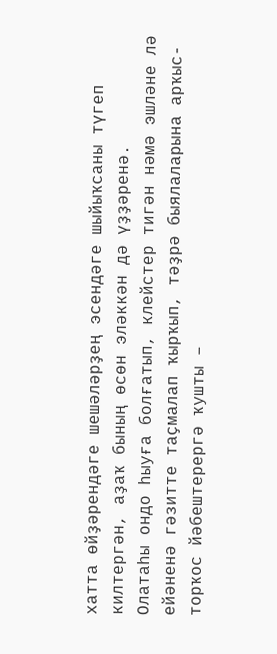хатта өйҙәрендәге шешәләрҙең эсендәге шыйыҡсаны түгеп килтергән, аҙаҡ бының өсөн эләккән дә үҙҙәренә.
Олатаһы ондо һыуға болғатып, клейстер тигән нәмә эшләне лә ейәненә гәзитте таҫмалап ҡырҡып, тәҙрә быялаларына арҡыс-торҡос йәбештерергә ҡушты –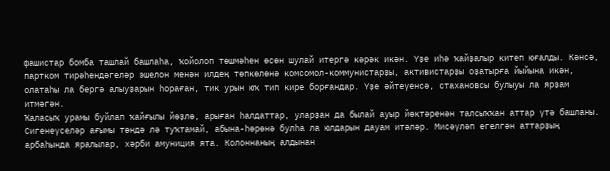фашистар бомба ташлай башлаһа, ҡойолоп төшмәһен өсөн шулай итергә кәрәк икән. Үҙе иһә ҡайҙалыр китеп юғалды. Кәнсә, партком тирәһендәгеләр эшелон менән илдең төпкөлөнә комсомол-коммунистарҙы, активистарҙы оҙатырға йыйына икән, олатаһы ла бергә алыуҙарын һораған, тик урын юҡ тип кире борғандар. Үҙе әйтеүенсә, стахановсы булыуы ла ярҙам итмәгән.
Ҡаласыҡ урамы буйлап ҡайғылы йөҙлө, арыған һалдаттар, уларҙан да былай ауыр йөктәренән талсыҡҡан аттар үтә башланы. Сигенеүселәр ағымы төндә лә туҡтамай, абына-һөрөнә булһа ла юлдарын дауам итәләр. Мисәүләп егелгән аттарҙың арбаһында яралылар, хәрби амуниция ята. Колоннаның алдынан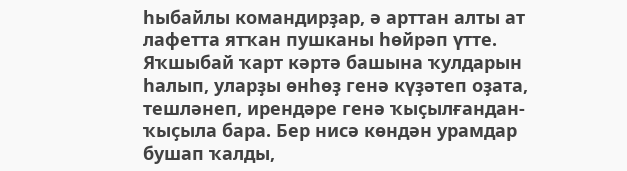һыбайлы командирҙар, ә арттан алты ат лафетта ятҡан пушканы һөйрәп үтте.
Яҡшыбай ҡарт кәртә башына ҡулдарын һалып, уларҙы өнһөҙ генә күҙәтеп оҙата, тешләнеп, ирендәре генә ҡыҫылғандан-ҡыҫыла бара. Бер нисә көндән урамдар бушап ҡалды,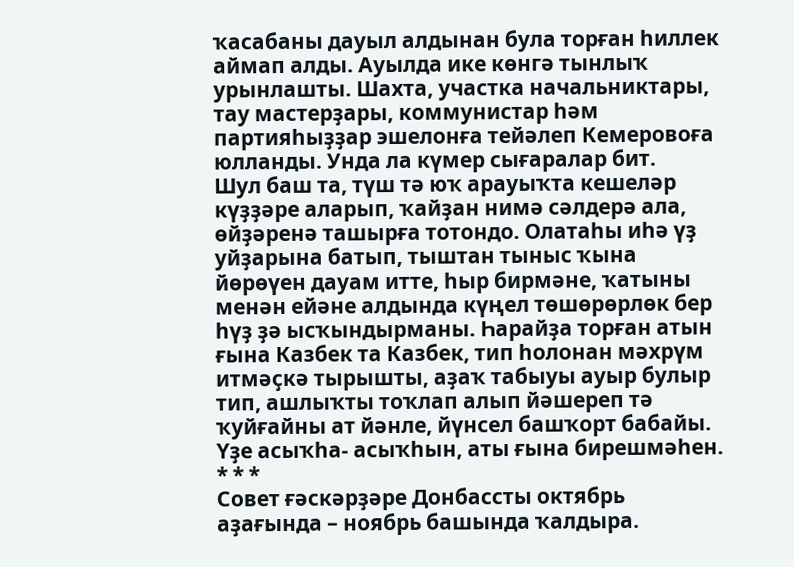ҡасабаны дауыл алдынан була торған һиллек аймап алды. Ауылда ике көнгә тынлыҡ урынлашты. Шахта, участка начальниктары, тау мастерҙары, коммунистар һәм партияһыҙҙар эшелонға тейәлеп Кемеровоға юлланды. Унда ла күмер сығаралар бит.
Шул баш та, түш тә юҡ арауыҡта кешеләр күҙҙәре аларып, ҡайҙан нимә сәлдерә ала, өйҙәренә ташырға тотондо. Олатаһы иһә үҙ уйҙарына батып, тыштан тыныс ҡына йөрөүен дауам итте, һыр бирмәне, ҡатыны менән ейәне алдында күңел төшөрөрлөк бер һүҙ ҙә ысҡындырманы. Һарайҙа торған атын ғына Казбек та Казбек, тип һолонан мәхрүм итмәҫкә тырышты, аҙаҡ табыуы ауыр булыр тип, ашлыҡты тоҡлап алып йәшереп тә ҡуйғайны ат йәнле, йүнсел башҡорт бабайы. Үҙе асыҡһа- асыҡһын, аты ғына бирешмәһен.
* * *
Совет ғәскәрҙәре Донбассты октябрь аҙағында – ноябрь башында ҡалдыра.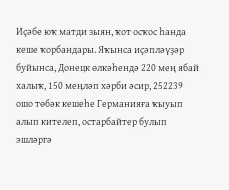Иҫәбе юҡ матди зыян, ҡот осҡос һанда кеше ҡорбандары. Яҡынса иҫәпләүҙәр буйынса, Донецк өлкәһендә 220 мең ябай халыҡ, 150 меңләп хәрби әсир, 252239 ошо төбәк кешеһе Германияға ҡыуып алып кителеп, остарбайтер булып эшләргә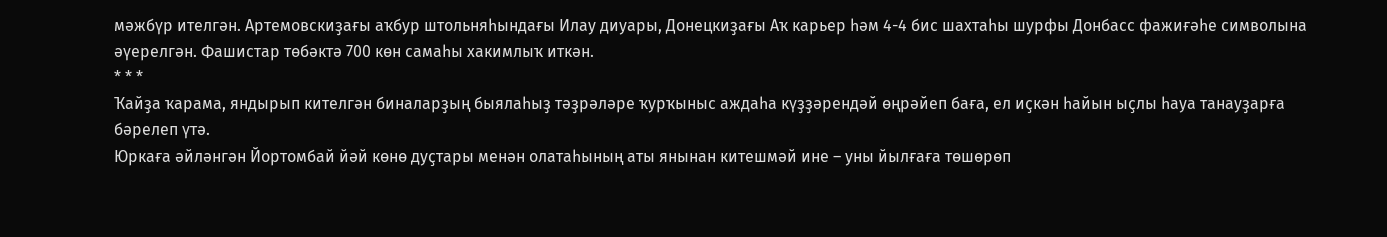мәжбүр ителгән. Артемовскиҙағы аҡбур штольняһындағы Илау диуары, Донецкиҙағы Аҡ карьер һәм 4-4 бис шахтаһы шурфы Донбасс фажиғәһе символына әүерелгән. Фашистар төбәктә 700 көн самаһы хакимлыҡ иткән.
* * *
Ҡайҙа ҡарама, яндырып кителгән биналарҙың быялаһыҙ тәҙрәләре ҡурҡыныс аждаһа күҙҙәрендәй өңрәйеп баға, ел иҫкән һайын ыҫлы һауа танауҙарға бәрелеп үтә.
Юркаға әйләнгән Йортомбай йәй көнө дуҫтары менән олатаһының аты янынан китешмәй ине – уны йылғаға төшөрөп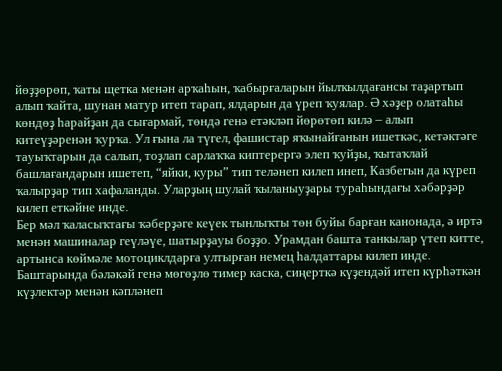йөҙҙөрөп, ҡаты щетка менән арҡаһын, ҡабырғаларын йылҡылдағансы таҙартып алып ҡайта, шунан матур итеп тарап, ялдарын да үреп ҡуялар. Ә хәҙер олатаһы көндөҙ һарайҙан да сығармай, төндә генә етәкләп йөрөтөп килә – алып китеүҙәренән ҡурҡа. Ул ғына ла түгел, фашистар яҡынайғанын ишеткәс, кетәктәге тауыҡтарын да салып, тоҙлап сарлаҡҡа киптерергә элеп ҡуйҙы, ҡытаҡлай башлағандарын ишетеп, “яйки, куры” тип теләнеп килеп инеп, Казбегын да күреп ҡалырҙар тип хафаланды. Уларҙың шулай ҡыланыуҙары тураһындағы хәбәрҙәр килеп еткәйне инде.
Бер мәл ҡаласыҡтағы ҡәберҙәге кеүек тынлыҡты төн буйы барған канонада, ә иртә менән машиналар геүләүе, шатырҙауы боҙҙо. Урамдан башта танкылар үтеп китте, артынса көймәле мотоциклдарға ултырған немец һалдаттары килеп инде. Баштарында бәләкәй генә мөгөҙлө тимер каска, сиңерткә күҙендәй итеп күрһәткән күҙлектәр менән кәпләнеп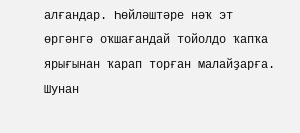алғандар. Һөйләштәре нәҡ эт өргәнгә оҡшағандай тойолдо ҡапҡа ярығынан ҡарап торған малайҙарға. Шунан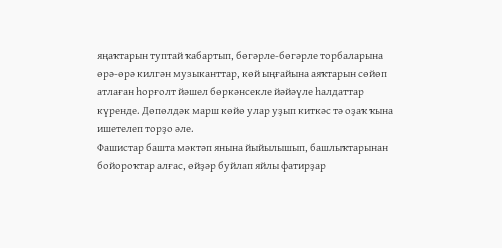яңаҡтарын туптай ҡабартып, бөгәрле-бөгәрле торбаларына өрә-өрә килгән музыканттар, көй ыңғайына аяҡтарын сөйөп атлаған һорғолт йәшел бөркәнсекле йәйәүле һалдаттар күренде. Дөпөлдәк марш көйө улар уҙып киткәс тә оҙаҡ ҡына ишетелеп торҙо әле.
Фашистар башта мәктәп янына йыйылышып, башлыҡтарынан бойороҡтар алғас, өйҙәр буйлап яйлы фатирҙар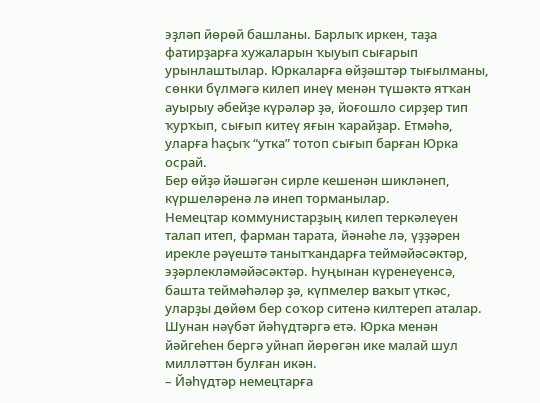эҙләп йөрөй башланы. Барлыҡ иркен, таҙа фатирҙарға хужаларын ҡыуып сығарып урынлаштылар. Юркаларға өйҙәштәр тығылманы, сөнки бүлмәгә килеп инеү менән түшәктә ятҡан ауырыу әбейҙе күрәләр ҙә, йоғошло сирҙер тип ҡурҡып, сығып китеү яғын ҡарайҙар. Етмәһә, уларға һаҫыҡ “утка” тотоп сығып барған Юрка осрай.
Бер өйҙә йәшәгән сирле кешенән шикләнеп, күршеләренә лә инеп торманылар.
Немецтар коммунистарҙың килеп теркәлеүен талап итеп, фарман тарата, йәнәһе лә, үҙҙәрен ирекле рәүештә танытҡандарға теймәйәсәктәр, эҙәрлекләмәйәсәктәр. Һуңынан күренеүенсә, башта теймәһәләр ҙә, күпмелер ваҡыт үткәс, уларҙы дөйөм бер соҡор ситенә килтереп аталар. Шунан нәүбәт йәһүдтәргә етә. Юрка менән йәйгеһен бергә уйнап йөрөгән ике малай шул милләттән булған икән.
– Йәһүдтәр немецтарға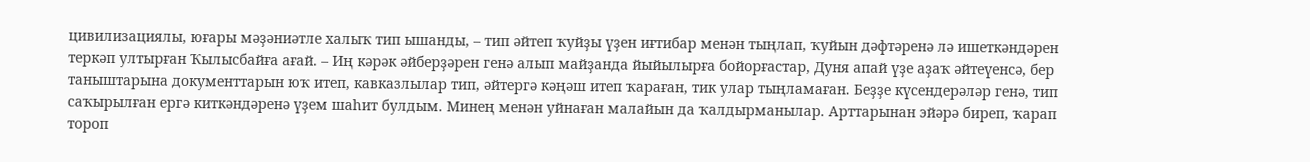цивилизациялы, юғары мәҙәниәтле халыҡ тип ышанды, – тип әйтеп ҡуйҙы үҙен иғтибар менән тыңлап, ҡуйын дәфтәренә лә ишеткәндәрен теркәп ултырған Ҡылысбайға ағай. – Иң кәрәк әйберҙәрен генә алып майҙанда йыйылырға бойорғастар, Дуня апай үҙе аҙаҡ әйтеүенсә, бер таныштарына документтарын юҡ итеп, кавказлылар тип, әйтергә кәңәш итеп ҡараған, тик улар тыңламаған. Беҙҙе күсендерәләр генә, тип саҡырылған ергә киткәндәренә үҙем шаһит булдым. Минең менән уйнаған малайын да ҡалдырманылар. Арттарынан эйәрә биреп, ҡарап тороп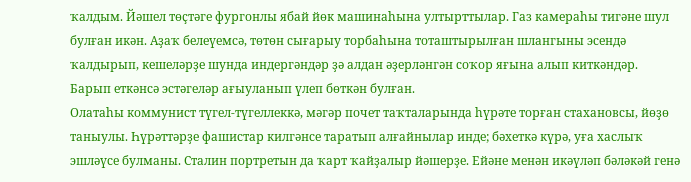ҡалдым. Йәшел төҫтәге фургонлы ябай йөк машинаһына ултырттылар. Газ камераһы тигәне шул булған икән. Аҙаҡ белеүемсә, төтөн сығарыу торбаһына тоташтырылған шлангыны эсендә ҡалдырып, кешеләрҙе шунда индергәндәр ҙә алдан әҙерләнгән соҡор яғына алып киткәндәр. Барып еткәнсә эстәгеләр ағыуланып үлеп бөткән булған.
Олатаһы коммунист түгел-түгеллеккә, мәгәр почет таҡталарында һүрәте торған стахановсы, йөҙө таныулы. Һүрәттәрҙе фашистар килгәнсе таратып алғайнылар инде; бәхеткә күрә, уға хаслыҡ эшләүсе булманы. Сталин портретын да ҡарт ҡайҙалыр йәшерҙе. Ейәне менән икәүләп бәләкәй генә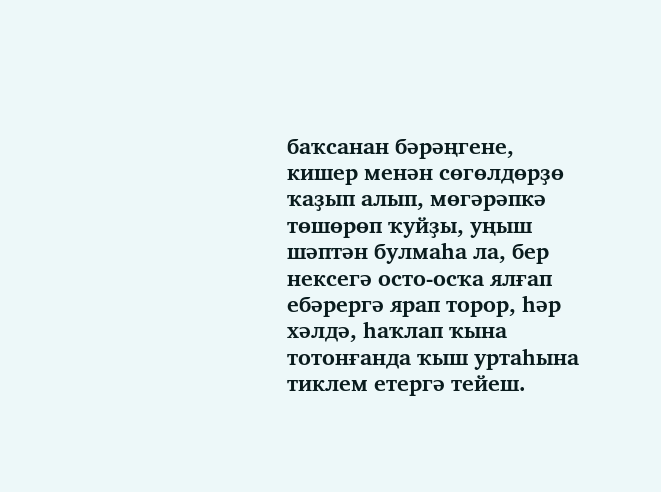баҡсанан бәрәңгене, кишер менән сөгөлдөрҙө ҡаҙып алып, мөгәрәпкә төшөрөп ҡуйҙы, уңыш шәптән булмаһа ла, бер нексегә осто-осҡа ялғап ебәрергә ярап торор, һәр хәлдә, һаҡлап ҡына тотонғанда ҡыш уртаһына тиклем етергә тейеш.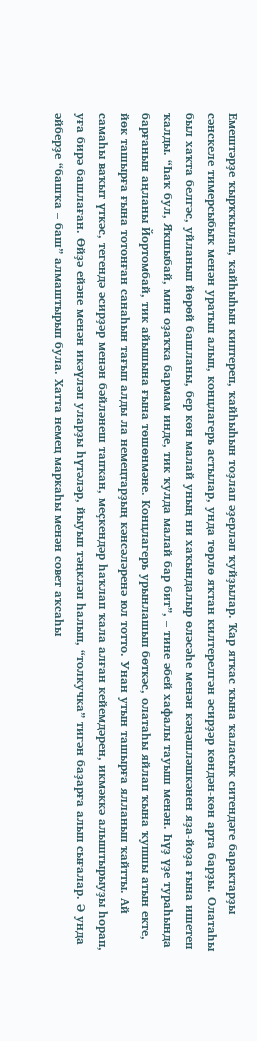Емештәрҙе ҡырҡҡылап, ҡайһыһын киптереп, ҡайһыһын тоҙлап әҙерләп ҡуйҙылар. Ҡар ятҡас ҡына ҡаласыҡ ситендәге барактарҙы сәнскеле тимерсыбыҡ менән уратып алып, концлагерь астылар, унда төрлө яҡтан килтерелгән әсирҙәр көндән-көн арта барҙы. Олатаһы был хаҡта белгәс, уйланып йөрөй башланы, бер көн малай уның ни хаҡындалыр өләсәһе менән кәңәшләшкәнен яҙа-йоҙа ғына ишетеп ҡалды. “Һаҡ бул, Яҡшыбай, мин оҙаҡҡа бармам инде, тик ҡулда малай бар бит”, – тине әбей хафалы тауыш менән. Һүҙ үҙе тураһында барғанын аңланы Йортомбай, тик айышына ғына төшөнмәне. Концлагерь урынлашып бөткәс, олатаһы яйлап ҡына ҡупшы атын екте, йөк ташырға ғына тотонған санаһын тағып алды ла немецтарҙың кәнсәләренә юл тотто. Унан утын ташырға ялланып ҡайтты. Ай самаһы ваҡыт үткәс, тегендә әсирҙәр менән бәйләнеш тапҡан, меҫкендәр һаҡлап ҡала алған кейемдәрен, икмәккә алыштырыуҙы һорап, уға бирә башлаған. Өйҙә ейәне менән икәүләп уларҙы һүтәләр, йыуып тәңкләп һалып, “толкучка” тигән баҙарға алып сығалар. Ә унда әйберҙе “башҡа – баш” алмаштырып була. Хатта немец маркаһы менән совет аҡсаһы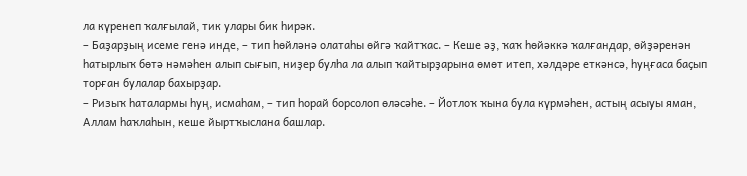ла күренеп ҡалғылай, тик улары бик һирәк.
– Баҙарҙың исеме генә инде, – тип һөйләнә олатаһы өйгә ҡайтҡас. – Кеше әҙ, ҡаҡ һөйәккә ҡалғандар, өйҙәренән һатырлыҡ бөтә нәмәһен алып сығып, ниҙер булһа ла алып ҡайтырҙарына өмөт итеп, хәлдәре еткәнсә, һуңғаса баҫып торған булалар бахырҙар.
– Ризыҡ һаталармы һуң, исмаһам, – тип һорай борсолоп өләсәһе. – Йотлоҡ ҡына була күрмәһен, астың асыуы яман, Аллам һаҡлаһын, кеше йыртҡыслана башлар.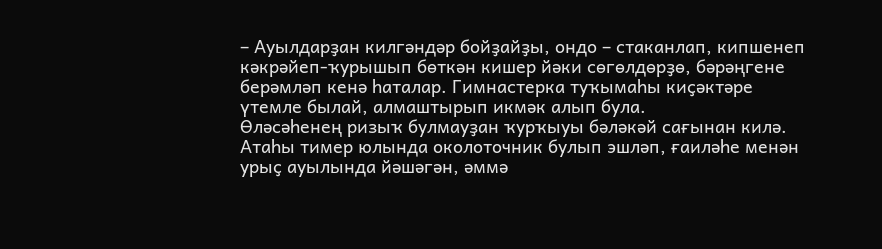– Ауылдарҙан килгәндәр бойҙайҙы, ондо – стаканлап, кипшенеп кәкрәйеп-ҡурышып бөткән кишер йәки сөгөлдөрҙө, бәрәңгене берәмләп кенә һаталар. Гимнастерка туҡымаһы киҫәктәре үтемле былай, алмаштырып икмәк алып була.
Өләсәһенең ризыҡ булмауҙан ҡурҡыуы бәләкәй сағынан килә. Атаһы тимер юлында околоточник булып эшләп, ғаиләһе менән урыҫ ауылында йәшәгән, әммә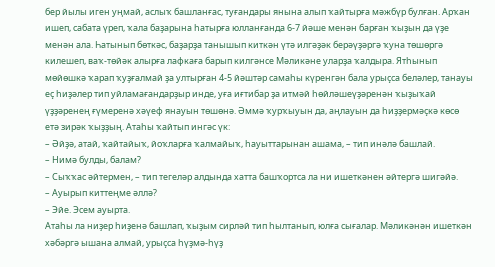бер йылы иген уңмай, аслыҡ башланғас, туғандары янына алып ҡайтырға мәжбүр булған. Арҡан ишеп, сабата үреп, ҡала баҙарына һатырға юлланғанда 6-7 йәше менән барған ҡыҙын да үҙе менән ала. Һатынып бөткәс, баҙарҙа танышып киткән үтә илгәҙәк берәүҙәргә ҡуна төшөргә килешеп, ваҡ-төйәк алырға лафкаға барып килгәнсе Мәликәне уларҙа ҡалдыра. Ятһынып мөйөшкә ҡарап ҡуҙғалмай ҙа ултырған 4-5 йәштәр самаһы күренгән бала урыҫса беләлер, танауы еҫ һиҙәлер тип уйламағандарҙыр инде, уға иғтибар ҙа итмәй һөйләшеүҙәренән ҡыҙыҡай үҙҙәренең ғүмеренә хәүеф янауын төшөнә. Әммә ҡурҡыуын да, аңлауын да һиҙҙермәҫкә көсө етә зирәк ҡыҙҙың. Атаһы ҡайтып ингәс үк:
– Әйҙә, атай, ҡайтайыҡ, йоҡларға ҡалмайыҡ, һауыттарынан ашама, – тип инәлә башлай.
– Нимә булды, балам?
– Сыҡҡас әйтермен, – тип тегеләр алдында хатта башҡортса ла ни ишеткәнен әйтергә шигәйә.
– Ауырып киттеңме әллә?
– Эйе. Эсем ауырта.
Атаһы ла ниҙер һиҙенә башлап, ҡыҙым сирләй тип һылтанып, юлға сығалар. Мәликәнән ишеткән хәбәргә ышана алмай, урыҫса һүҙмә-һүҙ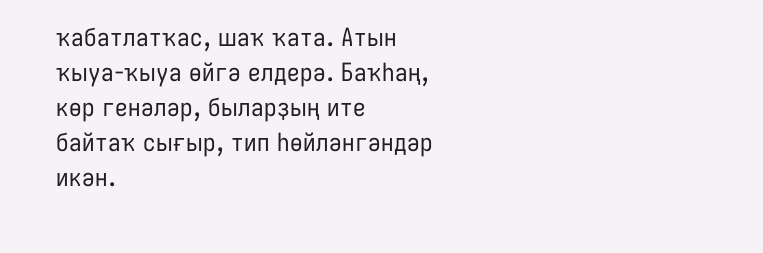ҡабатлатҡас, шаҡ ҡата. Атын ҡыуа-ҡыуа өйгә елдерә. Баҡһаң, көр генәләр, быларҙың ите байтаҡ сығыр, тип һөйләнгәндәр икән.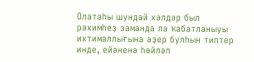Олатаһы шундай хәлдәр был рәхимһеҙ заманда ла ҡабатланыуы ихтималлығына әҙер булһын типтер инде, ейәненә һөйләп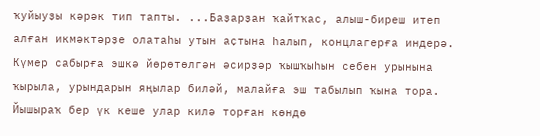ҡуйыуҙы кәрәк тип тапты. ...Баҙарҙан ҡайтҡас, алыш-биреш итеп алған икмәктәрҙе олатаһы утын аҫтына һалып, концлагерға индерә. Күмер сабырға эшкә йөрөтөлгән әсирҙәр ҡышҡыһын себен урынына ҡырыла, урындарын яңылар биләй, малайға эш табылып ҡына тора. Йышыраҡ бер үк кеше улар килә торған көндө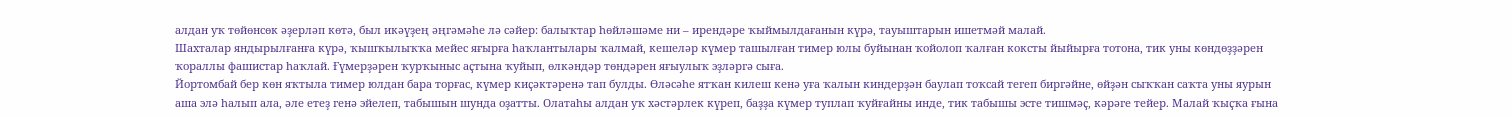алдан уҡ төйөнсөк әҙерләп көтә, был икәүҙең әңгәмәһе лә сәйер: балыҡтар һөйләшәме ни – ирендәре ҡыймылдағанын күрә, тауыштарын ишетмәй малай.
Шахталар яндырылғанға күрә, ҡышҡылыҡҡа мейес яғырға һаҡлантылары ҡалмай, кешеләр күмер ташылған тимер юлы буйынан ҡойолоп ҡалған коксты йыйырға тотона, тик уны көндөҙҙәрен ҡораллы фашистар һаҡлай. Ғүмерҙәрен ҡурҡыныс аҫтына ҡуйып, өлкәндәр төндәрен яғыулыҡ эҙләргә сыға.
Йортомбай бер көн яҡтыла тимер юлдан бара торғас, күмер киҫәктәренә тап булды. Өләсәһе ятҡан килеш кенә уға ҡалын киндерҙән баулап тоҡсай тегеп биргәйне, өйҙән сыҡҡан саҡта уны яурын аша элә һалып ала, әле етеҙ генә эйелеп, табышын шунда оҙатты. Олатаһы алдан уҡ хәстәрлек күреп, баҙҙа күмер туплап ҡуйғайны инде, тик табышы эсте тишмәҫ, кәрәге тейер. Малай ҡыҫҡа ғына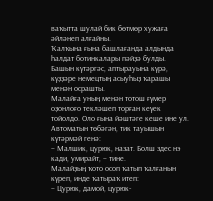ваҡытта шулай бик бөтмөр хужаға әйләнеп алғайны.
Ҡалҡына ғына башлағанда алдында һалдат ботинкалары пәйҙә булды. Башын күтәргәс, аптырауына күрә, күҙҙәре немецтың асыуһыҙ ҡарашы менән осрашты.
Малайға уның менән тотош ғүмер оҙонлоғо текләшеп торған кеүек тойолдо. Оло ғына йәштәге кеше ине ул. Автоматын төбәгән, тик тауышын күтәрмәй генә:
– Малшик, цурюк, назат. Болш здес нэ кади, умирайт, – тине.
Малайҙың ҡото осоп ҡатып ҡалғанын күреп, инде ҡатыраҡ итеп:
– Цурюк, дамой, цурюк-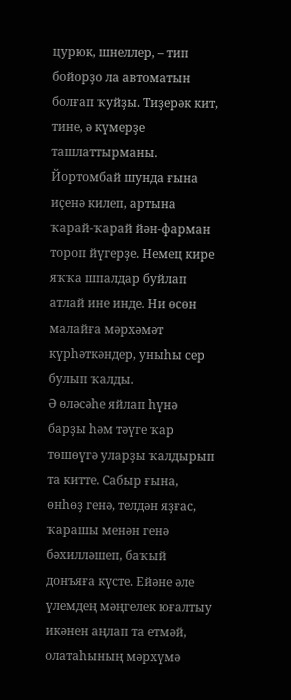цурюк, шнеллер, – тип бойорҙо ла автоматын болғап ҡуйҙы. Тиҙерәк кит, тине, ә күмерҙе ташлаттырманы.
Йортомбай шунда ғына иҫенә килеп, артына ҡарай-ҡарай йән-фарман тороп йүгерҙе. Немец кире яҡҡа шпалдар буйлап атлай ине инде. Ни өсөн малайға мәрхәмәт күрһәткәндер, уныһы сер булып ҡалды.
Ә өләсәһе яйлап һүнә барҙы һәм тәүге ҡар төшөүгә уларҙы ҡалдырып та китте. Сабыр ғына, өнһөҙ генә, телдән яҙғас, ҡарашы менән генә бәхилләшеп, баҡый донъяға күсте. Ейәне әле үлемдең мәңгелек юғалтыу икәнен аңлап та етмәй, олатаһының мәрхүмә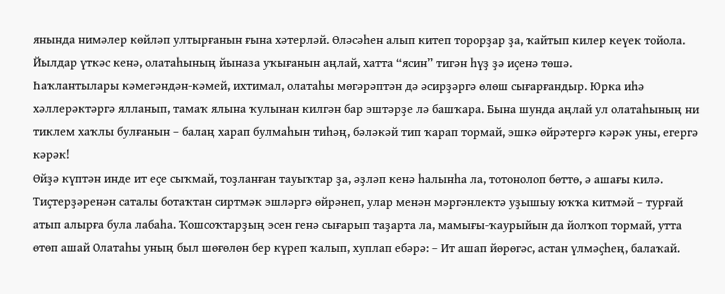янында нимәлер көйләп ултырғанын ғына хәтерләй. Өләсәһен алып китеп торорҙар ҙа, ҡайтып килер кеүек тойола. Йылдар үткәс кенә, олатаһының йыназа уҡығанын аңлай, хатта “ясин” тигән һүҙ ҙә иҫенә төшә.
Һаҡлантылары кәмегәндән-кәмей, ихтимал, олатаһы мөгәрәптән дә әсирҙәргә өлөш сығарғандыр. Юрка иһә хәллерәктәргә ялланып, тамаҡ ялына ҡулынан килгән бар эштәрҙе лә башҡара. Бына шунда аңлай ул олатаһының ни тиклем хаҡлы булғанын – балаң харап булмаһын тиһәң, бәләкәй тип ҡарап тормай, эшкә өйрәтергә кәрәк уны, егергә кәрәк!
Өйҙә күптән инде ит еҫе сыҡмай, тоҙланған тауыҡтар ҙа, әҙләп кенә һалынһа ла, тотонолоп бөттө, ә ашағы килә. Тиҫтерҙәренән саталы ботаҡтан сиртмәк эшләргә өйрәнеп, улар менән мәргәнлектә уҙышыу юҡҡа китмәй – турғай атып алырға була лабаһа. Ҡошсоҡтарҙың эсен генә сығарып таҙарта ла, мамығы-ҡаурыйын да йолҡоп тормай, утта өтөп ашай Олатаһы уның был шөғөлөн бер күреп ҡалып, хуплап ебәрә: – Ит ашап йөрөгәс, астан үлмәҫһең, балаҡай.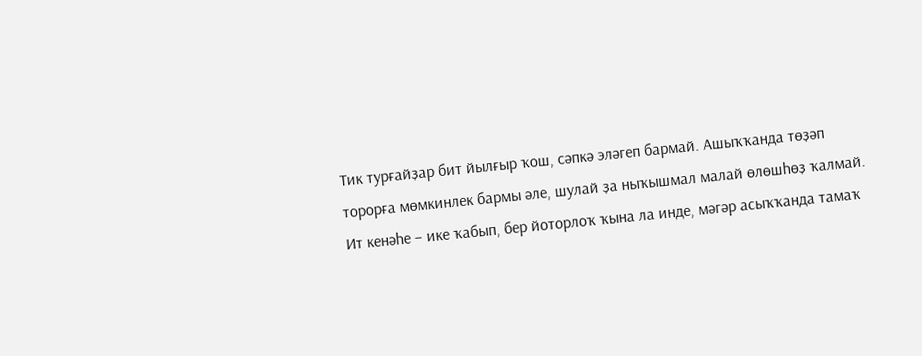Тик турғайҙар бит йылғыр ҡош, сәпкә эләгеп бармай. Ашыҡҡанда төҙәп торорға мөмкинлек бармы әле, шулай ҙа ныҡышмал малай өлөшһөҙ ҡалмай. Ит кенәһе – ике ҡабып, бер йоторлоҡ ҡына ла инде, мәгәр асыҡҡанда тамаҡ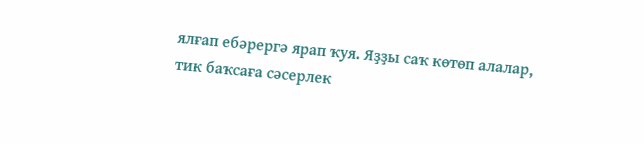ялғап ебәрергә ярап ҡуя. Яҙҙы саҡ көтөп алалар, тик баҡсаға сәсерлек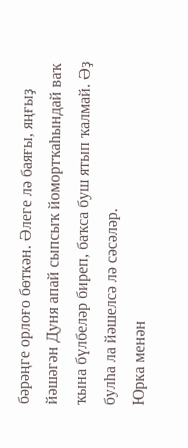бәрәңге орлоғо бөткән. Әлеге лә баяғы, яңғыҙ йәшәгән Дуня апай сыпсыҡ йомортҡаһындай ваҡ ҡына бүлбеләр биреп, баҡса буш ятып ҡалмай. Әҙ булһа ла йәшелсә лә сәсәләр.
Юрка менән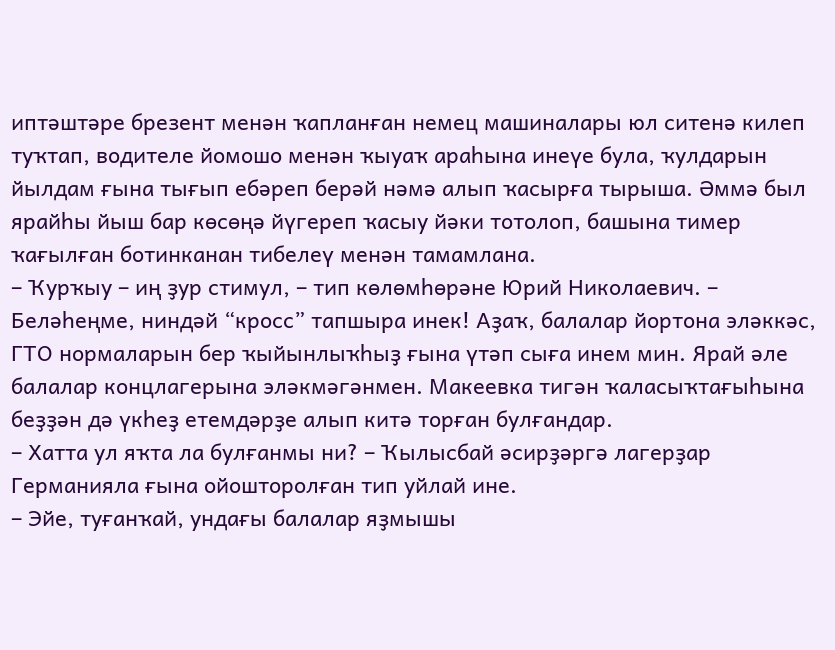иптәштәре брезент менән ҡапланған немец машиналары юл ситенә килеп туҡтап, водителе йомошо менән ҡыуаҡ араһына инеүе була, ҡулдарын йылдам ғына тығып ебәреп берәй нәмә алып ҡасырға тырыша. Әммә был ярайһы йыш бар көсөңә йүгереп ҡасыу йәки тотолоп, башына тимер ҡағылған ботинканан тибелеү менән тамамлана.
– Ҡурҡыу – иң ҙур стимул, – тип көлөмһөрәне Юрий Николаевич. – Беләһеңме, ниндәй “кросс” тапшыра инек! Аҙаҡ, балалар йортона эләккәс, ГТО нормаларын бер ҡыйынлыҡһыҙ ғына үтәп сыға инем мин. Ярай әле балалар концлагерына эләкмәгәнмен. Макеевка тигән ҡаласыҡтағыһына беҙҙән дә үкһеҙ етемдәрҙе алып китә торған булғандар.
– Хатта ул яҡта ла булғанмы ни? – Ҡылысбай әсирҙәргә лагерҙар Германияла ғына ойошторолған тип уйлай ине.
– Эйе, туғанҡай, ундағы балалар яҙмышы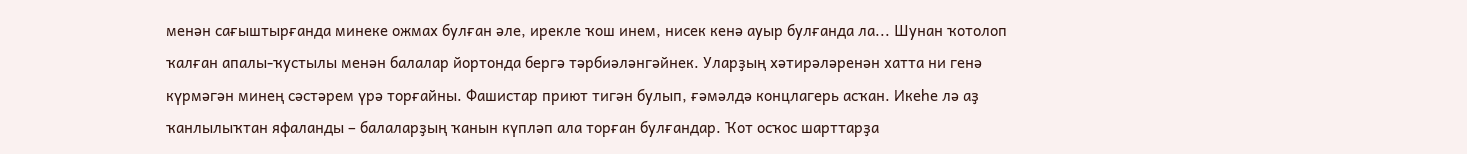менән сағыштырғанда минеке ожмах булған әле, ирекле ҡош инем, нисек кенә ауыр булғанда ла... Шунан ҡотолоп ҡалған апалы-ҡустылы менән балалар йортонда бергә тәрбиәләнгәйнек. Уларҙың хәтирәләренән хатта ни генә күрмәгән минең сәстәрем үрә торғайны. Фашистар приют тигән булып, ғәмәлдә концлагерь асҡан. Икеһе лә аҙ ҡанлылыҡтан яфаланды – балаларҙың ҡанын күпләп ала торған булғандар. Ҡот осҡос шарттарҙа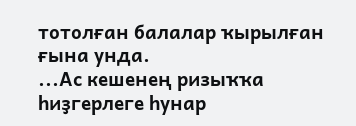тотолған балалар ҡырылған ғына унда.
...Ас кешенең ризыҡҡа һиҙгерлеге һунар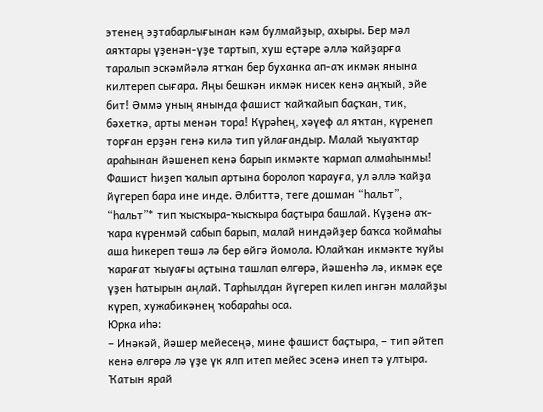этенең эҙтабарлығынан кәм булмайҙыр, ахыры. Бер мәл аяҡтары үҙенән-үҙе тартып, хуш еҫтәре әллә ҡайҙарға таралып эскәмйәлә ятҡан бер буханка ап-аҡ икмәк янына килтереп сығара. Яңы бешкән икмәк нисек кенә аңҡый, эйе бит! Әммә уның янында фашист ҡайҡайып баҫҡан, тик, бәхеткә, арты менән тора! Күрәһең, хәүеф ал яҡтан, күренеп торған ерҙән генә килә тип уйлағандыр. Малай ҡыуаҡтар араһынан йәшенеп кенә барып икмәкте ҡармап алмаһынмы! Фашист һиҙеп ҡалып артына боролоп ҡарауға, ул әллә ҡайҙа йүгереп бара ине инде. Әлбиттә, теге дошман “һальт”, “һальт”* тип ҡысҡыра-ҡысҡыра баҫтыра башлай. Күҙенә аҡ-ҡара күренмәй сабып барып, малай ниндәйҙер баҡса ҡоймаһы аша һикереп төшә лә бер өйгә йомола. Юлайҡан икмәкте ҡуйы ҡарағат ҡыуағы аҫтына ташлап өлгөрә, йәшенһә лә, икмәк еҫе үҙен һатырын аңлай. Тарһылдан йүгереп килеп ингән малайҙы күреп, хужабикәнең ҡобараһы оса.
Юрка иһә:
– Инәкәй, йәшер мейесеңә, мине фашист баҫтыра, – тип әйтеп кенә өлгөрә лә үҙе үк ялп итеп мейес эсенә инеп тә ултыра.
Ҡатын ярай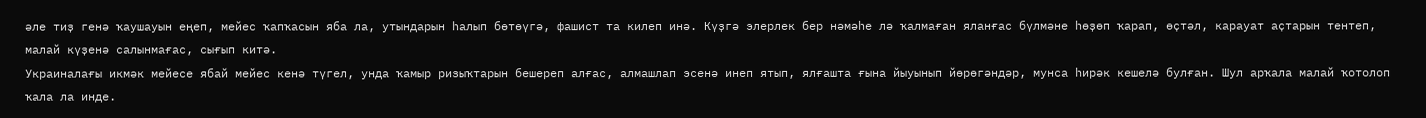әле тиҙ генә ҡаушауын еңеп, мейес ҡапҡасын яба ла, утындарын һалып бөтөүгә, фашист та килеп инә. Күҙгә элерлек бер нәмәһе лә ҡалмаған яланғас бүлмәне һөҙөп ҡарап, өҫтәл, карауат аҫтарын тентеп, малай күҙенә салынмағас, сығып китә.
Украиналағы икмәк мейесе ябай мейес кенә түгел, унда ҡамыр ризыҡтарын бешереп алғас, алмашлап эсенә инеп ятып, ялғашта ғына йыуынып йөрөгәндәр, мунса һирәк кешелә булған. Шул арҡала малай ҡотолоп ҡала ла инде.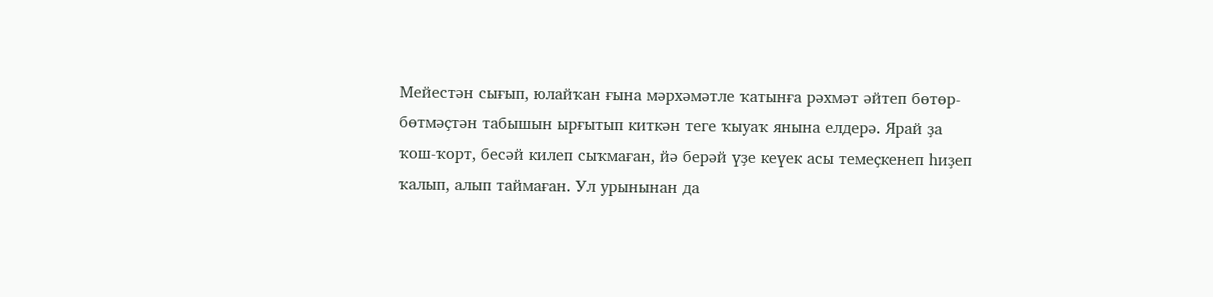Мейестән сығып, юлайҡан ғына мәрхәмәтле ҡатынға рәхмәт әйтеп бөтөр-бөтмәҫтән табышын ырғытып киткән теге ҡыуаҡ янына елдерә. Ярай ҙа ҡош-ҡорт, бесәй килеп сыҡмаған, йә берәй үҙе кеүек асы темеҫкенеп һиҙеп ҡалып, алып таймаған. Ул урынынан да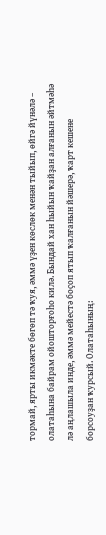тормай, ярты икмәкте бөгөп тә ҡуя, әммә үҙен көслөк менән тыйып, өйгә йүнәлә – олатаһына байрам ойошторғоһо килә. Бындай хан һыйын ҡайҙан алғанын әйтмәһә лә аңлашыла инде, әммә мейестә боҫоп ятып ҡалғанын йәшерә, ҡарт кешене борсоуҙан ҡурсый. Олатаһының: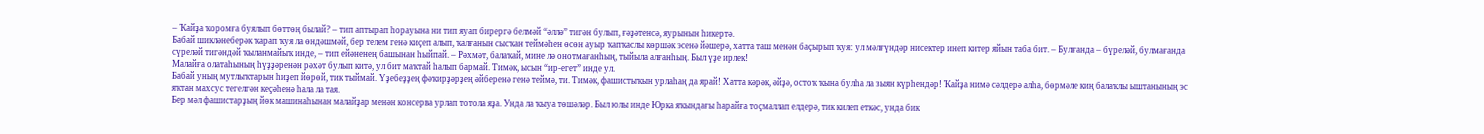– Ҡайҙа ҡоромға буялып бөттөң былай? – тип аптырап һорауына ни тип яуап бирергә белмәй “әллә” тигән булып, ғәҙәтенсә, яурынын һикертә.
Бабай шикләнеберәк ҡарап ҡуя ла өндәшмәй, бер телем генә киҫеп алып, ҡалғанын сысҡан теймәһен өсөн ауыр ҡапҡаслы көршәк эсенә йәшерә, хатта таш менән баҫырып ҡуя: ул мәлғүндәр нисектер инеп китер яйын таба бит. – Булғанда – бүреләй, булмағанда сүреләй тигәндәй ҡыланмайыҡ инде, – тип ейәненең башынан һыйпай. – Рәхмәт, балаҡай, мине лә онотмағанһың, тыйыла алғанһың. Был үҙе ирлек!
Малайға олатаһының һүҙҙәренән рәхәт булып китә, ул бит маҡтай һалып бармай. Тимәк, ысын “ир-егет” инде ул.
Бабай уның мутлыҡтарын һиҙеп йөрөй, тик тыймай. Үҙебеҙҙең фәҡирҙәрҙең әйберенә генә теймә, ти. Тимәк, фашистыҡын урлаһаң да ярай! Хатта кәрәк, әйҙә, остоҡ ҡына булһа ла зыян күрһендәр! Ҡайҙа нимә сәлдерә алһа, бөрмәле киң балаҡлы ыштанының эс яҡтан махсус тегелгән кеҫәһенә һала ла тая.
Бер мәл фашистарҙың йөк машинаһынан малайҙар менән консерва урлап тотола яҙа. Унда ла ҡыуа төшәләр. Был юлы инде Юрка яҡындағы һарайға тоҫмаллап елдерә, тик килеп еткәс, унда бик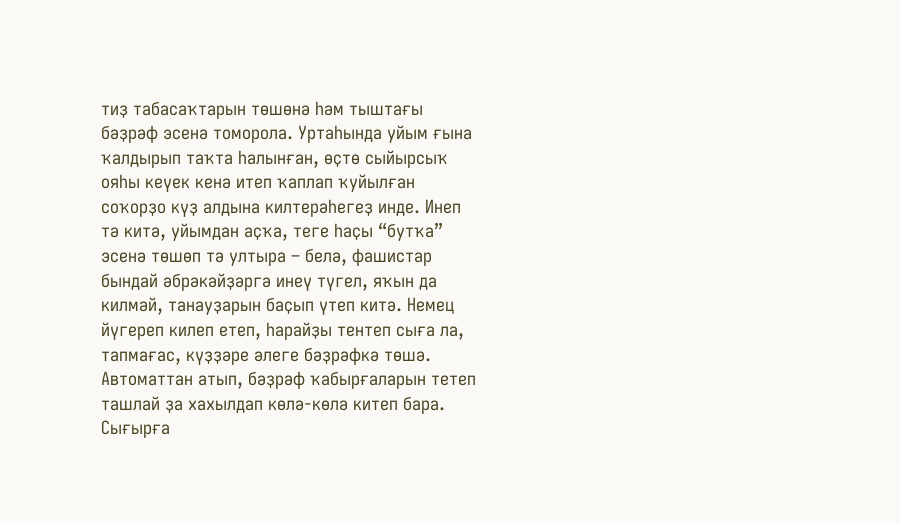тиҙ табасаҡтарын төшөнә һәм тыштағы бәҙрәф эсенә томорола. Уртаһында уйым ғына ҡалдырып таҡта һалынған, өҫтө сыйырсыҡ ояһы кеүек кенә итеп ҡаплап ҡуйылған соҡорҙо күҙ алдына килтерәһегеҙ инде. Инеп тә китә, уйымдан аҫҡа, теге һаҫы “бутҡа” эсенә төшөп тә ултыра – белә, фашистар бындай әбрәкәйҙәргә инеү түгел, яҡын да килмәй, танауҙарын баҫып үтеп китә. Немец йүгереп килеп етеп, һарайҙы тентеп сыға ла, тапмағас, күҙҙәре әлеге бәҙрәфкә төшә. Автоматтан атып, бәҙрәф ҡабырғаларын тетеп ташлай ҙа хахылдап көлә-көлә китеп бара.
Сығырға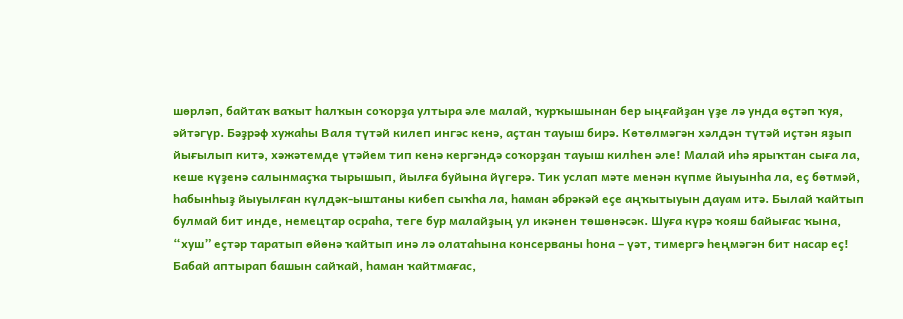шөрләп, байтаҡ ваҡыт һалҡын соҡорҙа ултыра әле малай, ҡурҡышынан бер ыңғайҙан үҙе лә унда өҫтәп ҡуя, әйтәгүр. Бәҙрәф хужаһы Валя түтәй килеп ингәс кенә, аҫтан тауыш бирә. Көтөлмәгән хәлдән түтәй иҫтән яҙып йығылып китә, хәжәтемде үтәйем тип кенә кергәндә соҡорҙан тауыш килһен әле! Малай иһә ярыҡтан сыға ла, кеше күҙенә салынмаҫҡа тырышып, йылға буйына йүгерә. Тик услап мәте менән күпме йыуынһа ла, еҫ бөтмәй, һабынһыҙ йыуылған күлдәк-ыштаны кибеп сыҡһа ла, һаман әбрәкәй еҫе аңҡытыуын дауам итә. Былай ҡайтып булмай бит инде, немецтар осраһа, теге бур малайҙың ул икәнен төшөнәсәк. Шуға күрә ҡояш байығас ҡына, “хуш” еҫтәр таратып өйөнә ҡайтып инә лә олатаһына консерваны һона – үәт, тимергә һеңмәгән бит насар еҫ! Бабай аптырап башын сайҡай, һаман ҡайтмағас,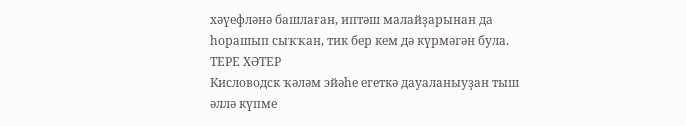хәүефләнә башлаған, иптәш малайҙарынан да һорашып сыҡҡан, тик бер кем дә күрмәгән була.
ТЕРЕ ХӘТЕР
Кисловодск ҡәләм эйәһе егеткә дауаланыуҙан тыш әллә күпме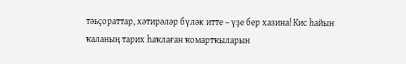тәьҫораттар, хәтирәләр бүләк итте – үҙе бер хазина! Кис һайын ҡаланың тарих һаҡлаған ҡомартҡыларын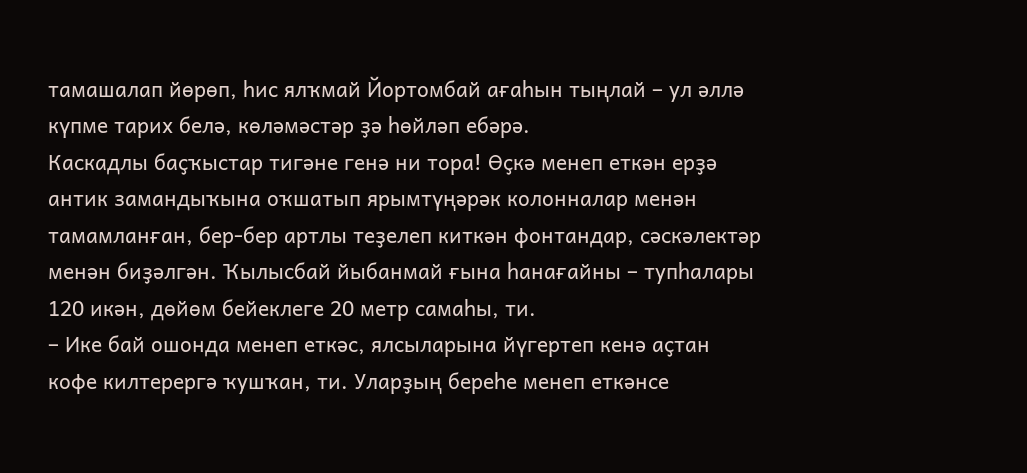тамашалап йөрөп, һис ялҡмай Йортомбай ағаһын тыңлай – ул әллә күпме тарих белә, көләмәстәр ҙә һөйләп ебәрә.
Каскадлы баҫҡыстар тигәне генә ни тора! Өҫкә менеп еткән ерҙә антик замандыҡына оҡшатып ярымтүңәрәк колонналар менән тамамланған, бер-бер артлы теҙелеп киткән фонтандар, сәскәлектәр менән биҙәлгән. Ҡылысбай йыбанмай ғына һанағайны – тупһалары 120 икән, дөйөм бейеклеге 20 метр самаһы, ти.
– Ике бай ошонда менеп еткәс, ялсыларына йүгертеп кенә аҫтан кофе килтерергә ҡушҡан, ти. Уларҙың береһе менеп еткәнсе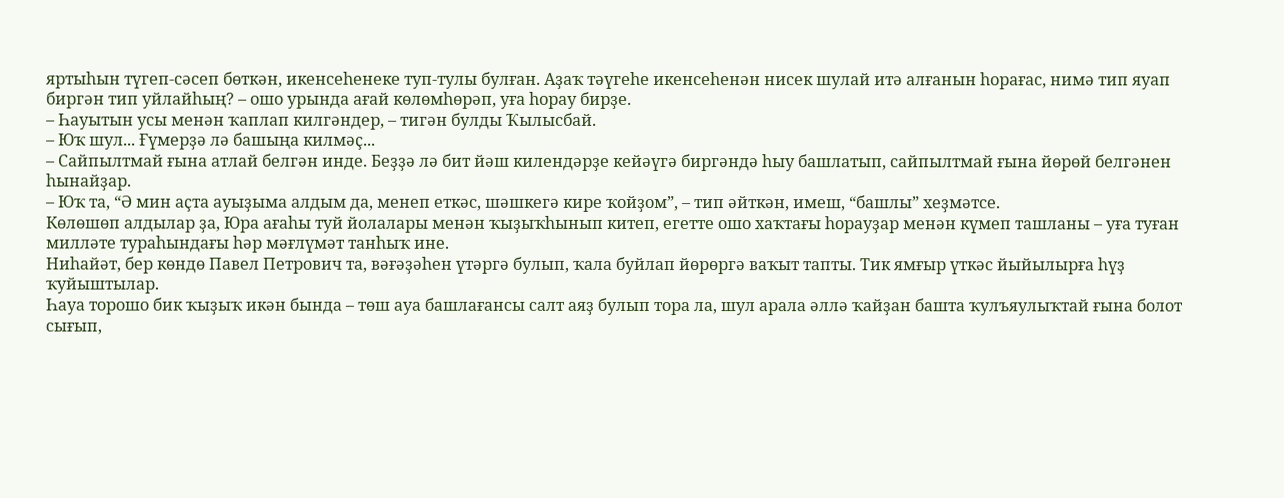яртыһын түгеп-сәсеп бөткән, икенсеһенеке туп-тулы булған. Аҙаҡ тәүгеһе икенсеһенән нисек шулай итә алғанын һорағас, нимә тип яуап биргән тип уйлайһың? – ошо урында ағай көлөмһөрәп, уға һорау бирҙе.
– Һауытын усы менән ҡаплап килгәндер, – тигән булды Ҡылысбай.
– Юҡ шул... Ғүмерҙә лә башыңа килмәҫ...
– Сайпылтмай ғына атлай белгән инде. Беҙҙә лә бит йәш килендәрҙе кейәүгә биргәндә һыу башлатып, сайпылтмай ғына йөрөй белгәнен һынайҙар.
– Юҡ та, “Ә мин аҫта ауыҙыма алдым да, менеп еткәс, шәшкегә кире ҡойҙом”, – тип әйткән, имеш, “башлы” хеҙмәтсе.
Көлөшөп алдылар ҙа, Юра ағаһы туй йолалары менән ҡыҙыҡһынып китеп, егетте ошо хаҡтағы һорауҙар менән күмеп ташланы – уға туған милләте тураһындағы һәр мәғлүмәт танһыҡ ине.
Ниһайәт, бер көндө Павел Петрович та, вәғәҙәһен үтәргә булып, ҡала буйлап йөрөргә ваҡыт тапты. Тик ямғыр үткәс йыйылырға һүҙ ҡуйыштылар.
Һауа торошо бик ҡыҙыҡ икән бында – төш ауа башлағансы салт аяҙ булып тора ла, шул арала әллә ҡайҙан башта ҡулъяулыҡтай ғына болот сығып,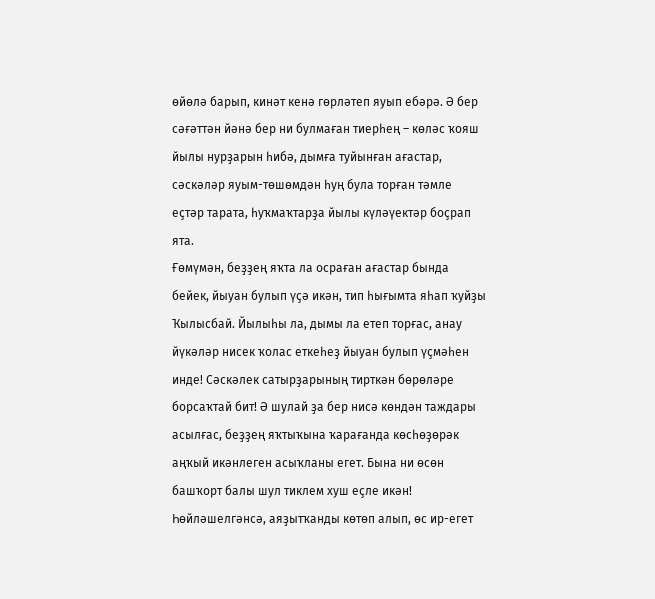өйөлә барып, кинәт кенә гөрләтеп яуып ебәрә. Ә бер сәғәттән йәнә бер ни булмаған тиерһең – көләс ҡояш йылы нурҙарын һибә, дымға туйынған ағастар, сәскәләр яуым-төшөмдән һуң була торған тәмле еҫтәр тарата, һуҡмаҡтарҙа йылы күләүектәр боҫрап ята.
Ғөмүмән, беҙҙең яҡта ла осраған ағастар бында бейек, йыуан булып үҫә икән, тип һығымта яһап ҡуйҙы Ҡылысбай. Йылыһы ла, дымы ла етеп торғас, анау йүкәләр нисек ҡолас еткеһеҙ йыуан булып үҫмәһен инде! Сәскәлек сатырҙарының тирткән бөрөләре борсаҡтай бит! Ә шулай ҙа бер нисә көндән таждары асылғас, беҙҙең яҡтыҡына ҡарағанда көсһөҙөрәк аңҡый икәнлеген асыҡланы егет. Бына ни өсөн башҡорт балы шул тиклем хуш еҫле икән!
Һөйләшелгәнсә, аяҙытҡанды көтөп алып, өс ир-егет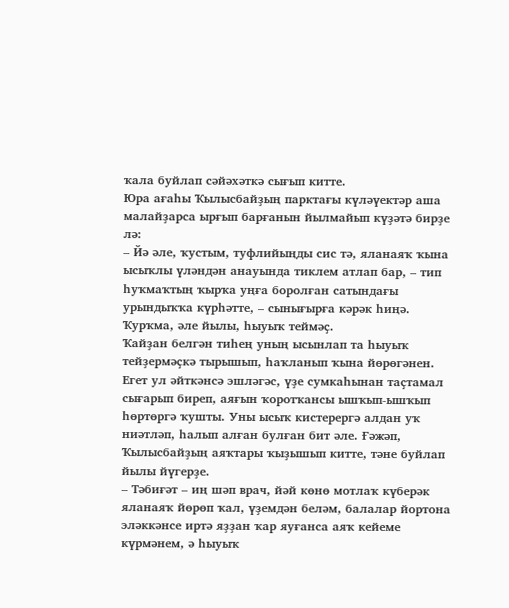ҡала буйлап сәйәхәткә сығып китте.
Юра ағаһы Ҡылысбайҙың парктағы күләүектәр аша малайҙарса ырғып барғанын йылмайып күҙәтә бирҙе лә:
– Йә әле, ҡустым, туфлийыңды сис тә, яланаяҡ ҡына ысыҡлы үләндән анауында тиклем атлап бар, – тип һуҡмаҡтың ҡырҡа уңға боролған сатындағы урындыҡҡа күрһәтте, – сынығырға кәрәк һиңә. Ҡурҡма, әле йылы, һыуыҡ теймәҫ.
Ҡайҙан белгән тиһең уның ысынлап та һыуыҡ тейҙермәҫкә тырышып, һаҡланып ҡына йөрөгәнен. Егет ул әйткәнсә эшләгәс, үҙе сумкаһынан таҫтамал сығарып биреп, аяғын ҡоротҡансы ышҡып-ышҡып һөртөргә ҡушты. Уны ысыҡ кистерергә алдан уҡ ниәтләп, һалып алған булған бит әле. Ғәжәп, Ҡылысбайҙың аяҡтары ҡыҙышып китте, тәне буйлап йылы йүгерҙе.
– Тәбиғәт – иң шәп врач, йәй көнө мотлаҡ күберәк яланаяҡ йөрөп ҡал, үҙемдән беләм, балалар йортона эләккәнсе иртә яҙҙан ҡар яуғанса аяҡ кейеме күрмәнем, ә һыуыҡ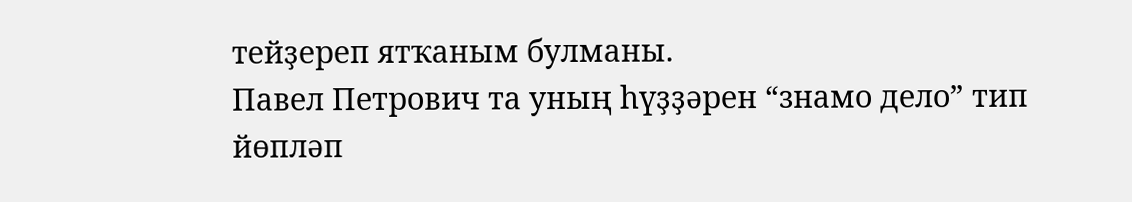тейҙереп ятҡаным булманы.
Павел Петрович та уның һүҙҙәрен “знамо дело” тип йөпләп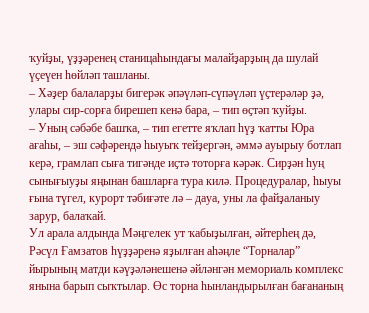ҡуйҙы, үҙҙәренең станицаһындағы малайҙарҙың да шулай үҫеүен һөйләп ташланы.
– Хәҙер балаларҙы бигерәк әпәүләп-сүпәүләп үҫтерәләр ҙә, улары сир-сорға бирешеп кенә бара, – тип өҫтәп ҡуйҙы.
– Уның сәбәбе башҡа, – тип егетте яҡлап һүҙ ҡатты Юра ағаһы, – эш сәфәрендә һыуыҡ тейҙергән, әммә ауырыу ботлап керә, грамлап сыға тигәнде иҫтә тоторға кәрәк. Сирҙән һуң сынығыуҙы яңынан башларға тура килә. Процедуралар, һыуы ғына түгел, курорт тәбиғәте лә – дауа, уны ла файҙаланыу зарур, балаҡай.
Ул арала алдында Мәңгелек ут ҡабыҙылған, әйтерһең дә, Рәсүл Ғамзатов һүҙҙәренә яҙылған аһәңле “Торналар” йырының матди кәүҙәләнешенә әйләнгән мемориаль комплекс янына барып сыҡтылар. Өс торна һынландырылған бағананың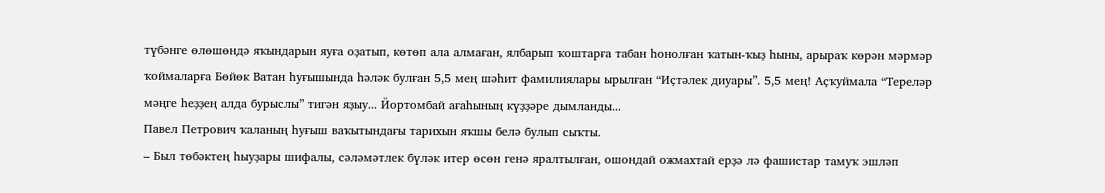түбәнге өлөшөндә яҡындарын яуға оҙатып, көтөп ала алмаған, ялбарып ҡоштарға табан һонолған ҡатын-ҡыҙ һыны, арыраҡ көрән мәрмәр ҡоймаларға Бөйөк Ватан һуғышында һәләк булған 5,5 мең шәһит фамилиялары ырылған “Иҫтәлек диуары”. 5,5 мең! Аҫҡуймала “Тереләр мәңге һеҙҙең алда бурыслы” тигән яҙыу... Йортомбай ағаһының күҙҙәре дымланды...
Павел Петрович ҡаланың һуғыш ваҡытындағы тарихын яҡшы белә булып сыҡты.
– Был төбәктең һыуҙары шифалы, сәләмәтлек бүләк итер өсөн генә яралтылған, ошондай ожмахтай ерҙә лә фашистар тамуҡ эшләп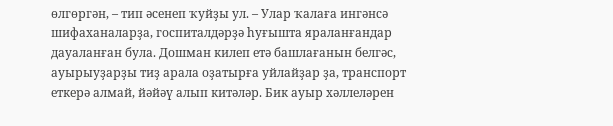өлгөргән, – тип әсенеп ҡуйҙы ул. – Улар ҡалаға ингәнсә шифаханаларҙа, госпиталдәрҙә һуғышта яраланғандар дауаланған була. Дошман килеп етә башлағанын белгәс, ауырыуҙарҙы тиҙ арала оҙатырға уйлайҙар ҙа, транспорт еткерә алмай, йәйәү алып китәләр. Бик ауыр хәллеләрен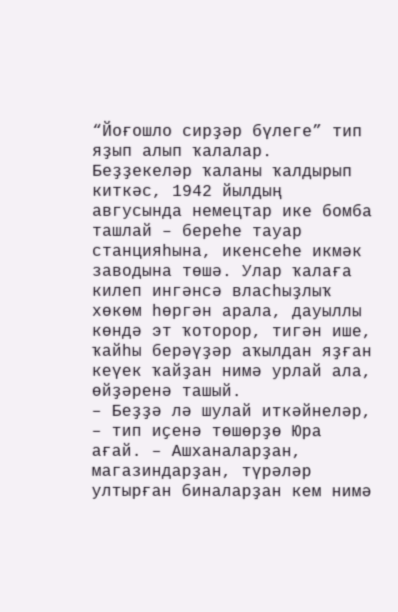“Йоғошло сирҙәр бүлеге” тип яҙып алып ҡалалар. Беҙҙекеләр ҡаланы ҡалдырып киткәс, 1942 йылдың авгусында немецтар ике бомба ташлай – береһе тауар станцияһына, икенсеһе икмәк заводына төшә. Улар ҡалаға килеп ингәнсә власһыҙлыҡ хөкөм һөргән арала, дауыллы көндә эт ҡоторор, тигән ише, ҡайһы берәүҙәр аҡылдан яҙған кеүек ҡайҙан нимә урлай ала, өйҙәренә ташый.
– Беҙҙә лә шулай иткәйнеләр, – тип иҫенә төшөрҙө Юра ағай. – Ашханаларҙан, магазиндарҙан, түрәләр ултырған биналарҙан кем нимә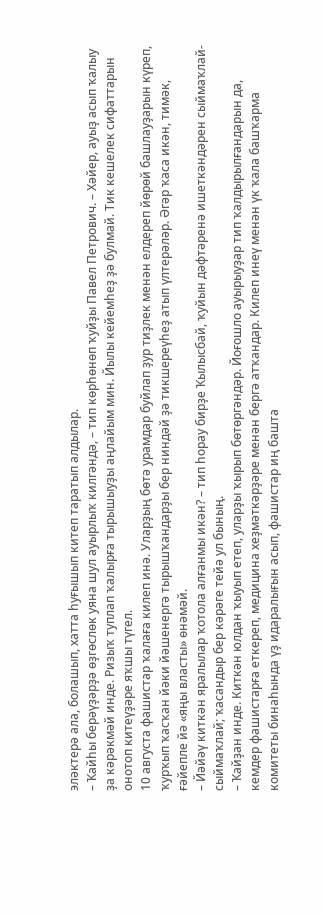эләктерә ала, болашып, хатта һуғышып китеп таратып алдылар.
– Ҡайһы берәүҙәрҙә өҙгөслөк уяна шул ауырлыҡ килгәндә, – тип көрһөнөп ҡуйҙы Павел Петрович. – Хәйер, ауыҙ асып ҡалыу ҙа кәрәкмәй инде. Ризыҡ туплап ҡалырға тырышыуҙы аңлайым мин. Йылы кейемһеҙ ҙә булмай. Тик кешелек сифаттарын онотоп китеүҙәре яҡшы түгел.
10 августа фашистар ҡалаға килеп инә. Уларҙың бөтә урамдар буйлап ҙур тиҙлек менән елдереп йөрөй башлауҙарын күреп, ҡурҡып ҡасҡан йәки йәшенергә тырышҡандарҙы бер ниндәй ҙә тикшереүһеҙ атып үлтерәләр. Әгәр ҡаса икән, тимәк, ғәйепле йә «яңы власты» өнәмәй.
– Йәйәү киткән яралылар ҡотола алғанмы икән? – тип һорау бирҙе Ҡылысбай, ҡуйын дәфтәренә ишеткәндәрен сыймаҡлай-сыймаҡлай; ҡасандыр бер кәрәге тейә ул бының.
– Ҡайҙан инде. Киткән юлдан ҡыуып етеп, уларҙы ҡырып бөтөргәндәр. Йоғошло ауырыуҙар тип ҡалдырылғандарын да, кемдер фашистарға еткереп, медицина хеҙмәткәрҙәре менән бергә атҡандар. Килеп инеү менән үк ҡала башҡарма комитеты бинаһында үҙ идаралығын асып, фашистар иң башта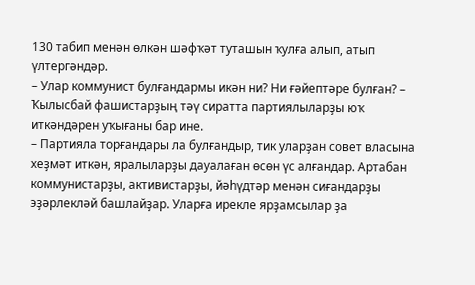130 табип менән өлкән шәфҡәт туташын ҡулға алып, атып үлтергәндәр.
– Улар коммунист булғандармы икән ни? Ни ғәйептәре булған? – Ҡылысбай фашистарҙың тәү сиратта партиялыларҙы юҡ иткәндәрен уҡығаны бар ине.
– Партияла торғандары ла булғандыр, тик уларҙан совет власына хеҙмәт иткән, яралыларҙы дауалаған өсөн үс алғандар. Артабан коммунистарҙы, активистарҙы, йәһүдтәр менән сиғандарҙы эҙәрлекләй башлайҙар. Уларға ирекле ярҙамсылар ҙа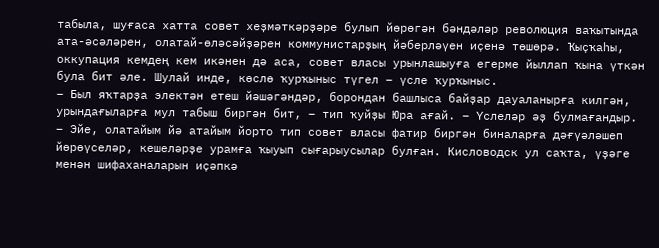табыла, шуғаса хатта совет хеҙмәткәрҙәре булып йөрөгән бәндәләр революция ваҡытында ата-әсәләрен, олатай-өләсәйҙәрен коммунистарҙың йәберләүен иҫенә төшөрә. Ҡыҫҡаһы, оккупация кемдең кем икәнен дә аса, совет власы урынлашыуға егерме йыллап ҡына үткән була бит әле. Шулай инде, көслө ҡурҡыныс түгел – үсле ҡурҡыныс.
– Был яҡтарҙа электән етеш йәшәгәндәр, борондан башлыса байҙар дауаланырға килгән, урындағыларға мул табыш биргән бит, – тип ҡуйҙы Юра ағай. – Үслеләр әҙ булмағандыр.
– Эйе, олатайым йә атайым йорто тип совет власы фатир биргән биналарға дәғүәләшеп йөрөүселәр, кешеләрҙе урамға ҡыуып сығарыусылар булған. Кисловодск ул саҡта, үҙәге менән шифаханаларын иҫәпкә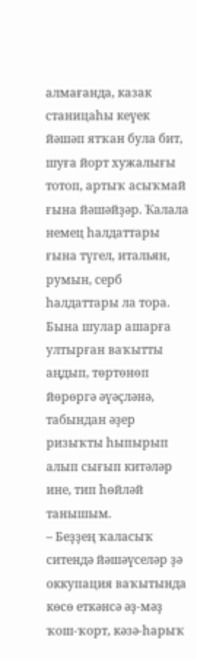алмағанда, казак станицаһы кеүек йәшәп ятҡан була бит, шуға йорт хужалығы тотоп, артыҡ асыҡмай ғына йәшәйҙәр. Ҡалала немец һалдаттары ғына түгел, итальян, румын, серб һалдаттары ла тора. Бына шулар ашарға ултырған ваҡытты аңдып, төртөнөп йөрөргә әүәҫләнә, табындан әҙер ризыҡты һыпырып алып сығып китәләр ине, тип һөйләй танышым.
– Беҙҙең ҡаласыҡ ситендә йәшәүселәр ҙә оккупация ваҡытында көсө еткәнсә әҙ-мәҙ ҡош-ҡорт, кәзә-һарыҡ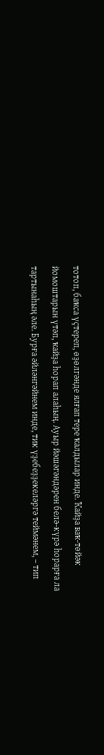тотоп, баҡса үҫтереп, өҙөлгәнде ялғап тере ҡалдылар инде. Ҡайҙа ваҡ-төйәк йомоштарын үтәп, ҡайҙа һорап алаһың. Ауыр йәшәгәндәрен белә-күрә һорарға ла тартынаһың әле. Бурға әйләнгәйнем инде, тик үҙебеҙҙекеләргә теймәнем, – тип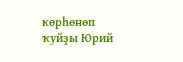көрһөнөп ҡуйҙы Юрий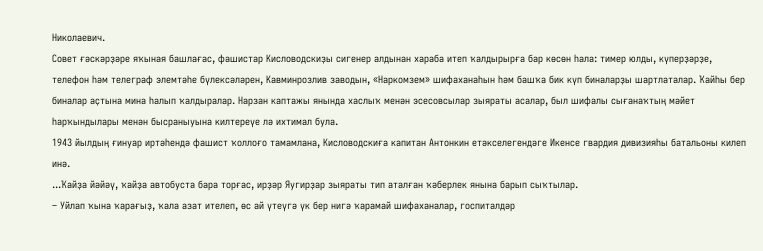Николаевич.
Совет ғәскәрҙәре яҡыная башлағас, фашистар Кисловодскиҙы сигенер алдынан хараба итеп ҡалдырырға бар көсөн һала: тимер юлды, күперҙәрҙе, телефон һәм телеграф элемтәһе бүлексәләрен, Кавминрозлив заводын, «Наркомзем» шифаханаһын һәм башҡа бик күп биналарҙы шартлаталар. Ҡайһы бер биналар аҫтына мина һалып ҡалдыралар. Нарзан каптажы янында хаслыҡ менән эсесовсылар зыяраты асалар, был шифалы сығанаҡтың мәйет һарҡындылары менән бысраныуына килтереүе лә ихтимал була.
1943 йылдың ғинуар иртәһендә фашист ҡоллоғо тамамлана, Кисловодскиға капитан Антонкин етәкселегендәге Икенсе гвардия дивизияһы батальоны килеп инә.
...Ҡайҙа йәйәү, ҡайҙа автобуста бара торғас, ирҙәр Яугирҙар зыяраты тип аталған ҡәберлек янына барып сыҡтылар.
– Уйлап ҡына ҡарағыҙ, ҡала азат ителеп, өс ай үтеүгә үк бер нигә ҡарамай шифаханалар, госпиталдәр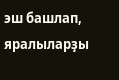эш башлап, яралыларҙы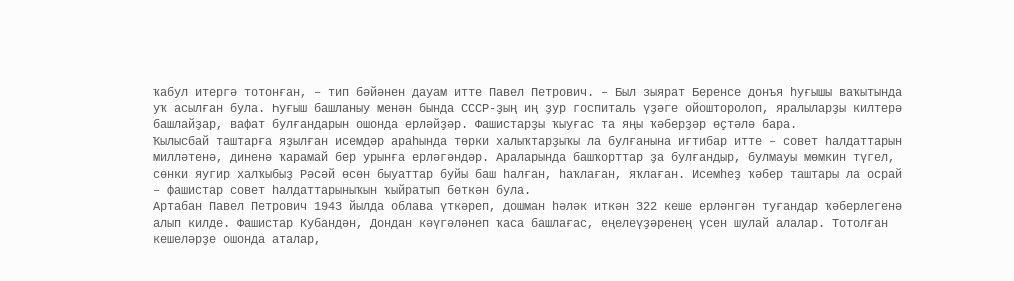ҡабул итергә тотонған, – тип бәйәнен дауам итте Павел Петрович. – Был зыярат Беренсе донъя һуғышы ваҡытында уҡ асылған була. Һуғыш башланыу менән бында СССР-ҙың иң ҙур госпиталь үҙәге ойошторолоп, яралыларҙы килтерә башлайҙар, вафат булғандарын ошонда ерләйҙәр. Фашистарҙы ҡыуғас та яңы ҡәберҙәр өҫтәлә бара.
Ҡылысбай таштарға яҙылған исемдәр араһында төрки халыҡтарҙыҡы ла булғанына иғтибар итте – совет һалдаттарын милләтенә, диненә ҡарамай бер урынға ерләгәндәр. Араларында башҡорттар ҙа булғандыр, булмауы мөмкин түгел, сөнки яугир халҡыбыҙ Рәсәй өсөн быуаттар буйы баш һалған, һаҡлаған, яҡлаған. Исемһеҙ ҡәбер таштары ла осрай – фашистар совет һалдаттарыныҡын ҡыйратып бөткән була.
Артабан Павел Петрович 1943 йылда облава үткәреп, дошман һәләк иткән 322 кеше ерләнгән туғандар ҡәберлегенә алып килде. Фашистар Кубандән, Дондан кәүгәләнеп ҡаса башлағас, еңелеүҙәренең үсен шулай алалар. Тотолған кешеләрҙе ошонда аталар,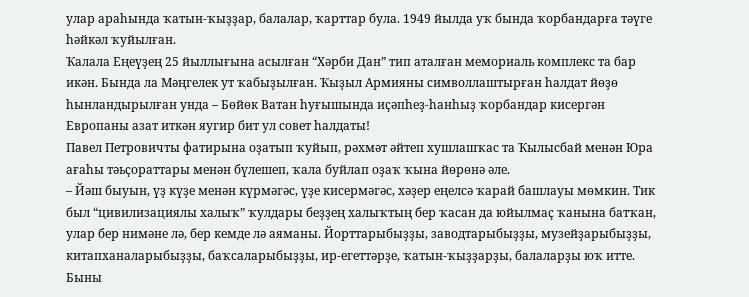улар араһында ҡатын-ҡыҙҙар, балалар, ҡарттар була. 1949 йылда уҡ бында ҡорбандарға тәүге һәйкәл ҡуйылған.
Ҡалала Еңеүҙең 25 йыллығына асылған “Хәрби Дан” тип аталған мемориаль комплекс та бар икән. Бында ла Мәңгелек ут ҡабыҙылған. Ҡыҙыл Армияны символлаштырған һалдат йөҙө һынландырылған унда – Бөйөк Ватан һуғышында иҫәпһеҙ-һанһыҙ ҡорбандар кисергән Европаны азат иткән яугир бит ул совет һалдаты!
Павел Петровичты фатирына оҙатып ҡуйып, рәхмәт әйтеп хушлашҡас та Ҡылысбай менән Юра ағаһы тәьҫораттары менән бүлешеп, ҡала буйлап оҙаҡ ҡына йөрөнә әле.
– Йәш быуын, үҙ күҙе менән күрмәгәс, үҙе кисермәгәс, хәҙер еңелсә ҡарай башлауы мөмкин. Тик был “цивилизациялы халыҡ” ҡулдары беҙҙең халыҡтың бер ҡасан да юйылмаҫ ҡанына батҡан, улар бер нимәне лә, бер кемде лә аяманы. Йорттарыбыҙҙы, заводтарыбыҙҙы, музейҙарыбыҙҙы, китапханаларыбыҙҙы, баҡсаларыбыҙҙы, ир-егеттәрҙе, ҡатын-ҡыҙҙарҙы, балаларҙы юҡ итте. Быны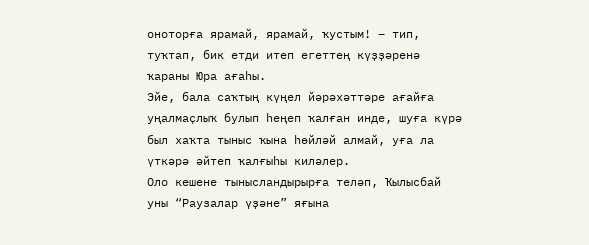оноторға ярамай, ярамай, ҡустым! – тип, туҡтап, бик етди итеп егеттең күҙҙәренә ҡараны Юра ағаһы.
Эйе, бала саҡтың күңел йәрәхәттәре ағайға уңалмаҫлыҡ булып һеңеп ҡалған инде, шуға күрә был хаҡта тыныс ҡына һөйләй алмай, уға ла үткәрә әйтеп ҡалғыһы киләлер.
Оло кешене тынысландырырға теләп, Ҡылысбай уны “Раузалар үҙәне” яғына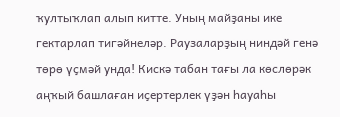ҡултыҡлап алып китте. Уның майҙаны ике гектарлап тигәйнеләр. Раузаларҙың ниндәй генә төрө үҫмәй унда! Кискә табан тағы ла көслөрәк аңҡый башлаған иҫертерлек үҙән һауаһы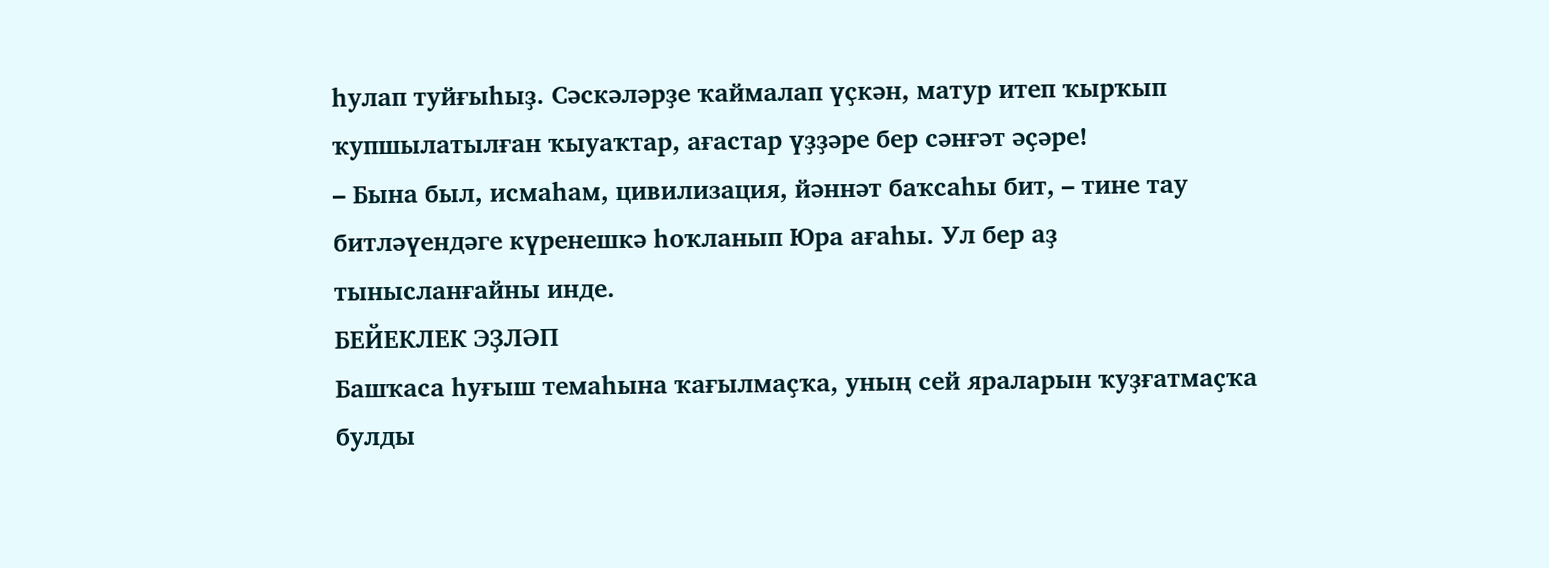һулап туйғыһыҙ. Сәскәләрҙе ҡаймалап үҫкән, матур итеп ҡырҡып ҡупшылатылған ҡыуаҡтар, ағастар үҙҙәре бер сәнғәт әҫәре!
– Бына был, исмаһам, цивилизация, йәннәт баҡсаһы бит, – тине тау битләүендәге күренешкә һоҡланып Юра ағаһы. Ул бер аҙ тынысланғайны инде.
БЕЙЕКЛЕК ЭҘЛӘП
Башҡаса һуғыш темаһына ҡағылмаҫҡа, уның сей яраларын ҡуҙғатмаҫҡа булды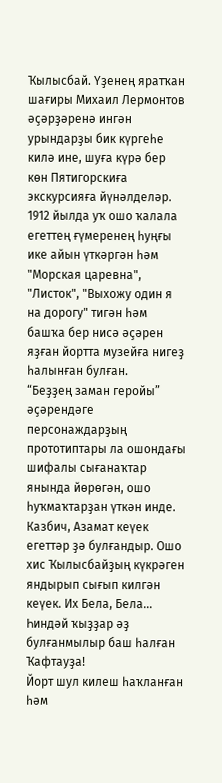Ҡылысбай. Үҙенең яратҡан шағиры Михаил Лермонтов әҫәрҙәренә ингән урындарҙы бик күргеһе килә ине, шуға күрә бер көн Пятигорскиға экскурсияға йүнәлделәр.
1912 йылда уҡ ошо ҡалала егеттең ғүмеренең һуңғы ике айын үткәргән һәм "Морская царевна", "Листок", "Выхожу один я на дорогу" тигән һәм башҡа бер нисә әҫәрен яҙған йортта музейға нигеҙ һалынған булған.
“Беҙҙең заман геройы” әҫәрендәге персонаждарҙың прототиптары ла ошондағы шифалы сығанаҡтар янында йөрөгән, ошо һуҡмаҡтарҙан үткән инде. Казбич, Азамат кеүек егеттәр ҙә булғандыр. Ошо хис Ҡылысбайҙың күкрәген яндырып сығып килгән кеүек. Их Бела, Бела... Һиндәй ҡыҙҙар әҙ булғанмылыр баш һалған Ҡафтауҙа!
Йорт шул килеш һаҡланған һәм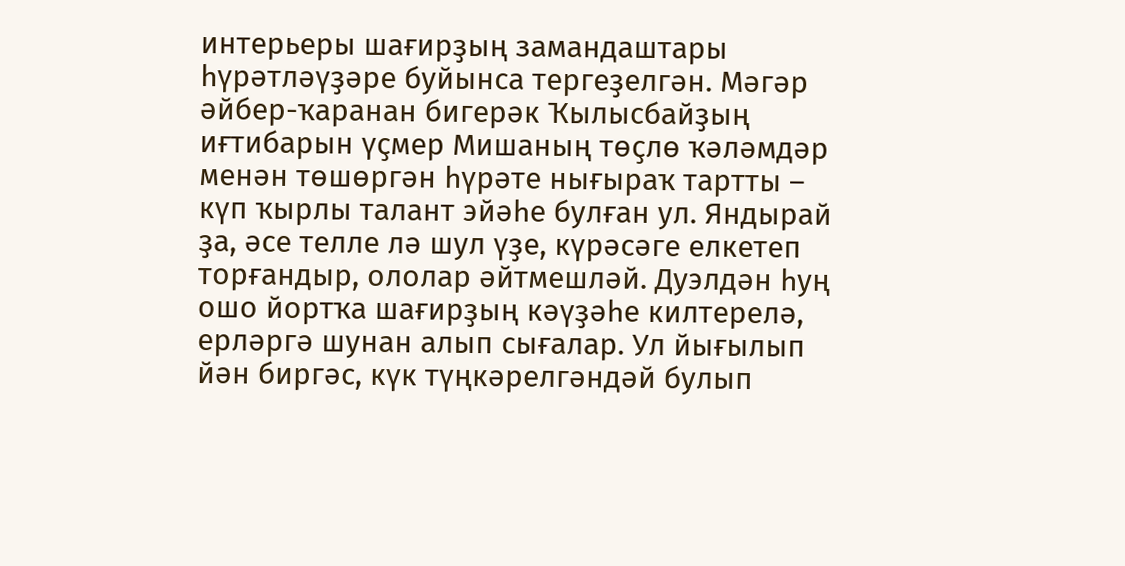интерьеры шағирҙың замандаштары һүрәтләүҙәре буйынса тергеҙелгән. Мәгәр әйбер-ҡаранан бигерәк Ҡылысбайҙың иғтибарын үҫмер Мишаның төҫлө ҡәләмдәр менән төшөргән һүрәте нығыраҡ тартты – күп ҡырлы талант эйәһе булған ул. Яндырай ҙа, әсе телле лә шул үҙе, күрәсәге елкетеп торғандыр, ололар әйтмешләй. Дуэлдән һуң ошо йортҡа шағирҙың кәүҙәһе килтерелә, ерләргә шунан алып сығалар. Ул йығылып йән биргәс, күк түңкәрелгәндәй булып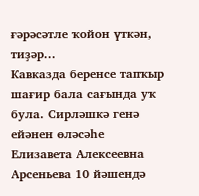ғәрәсәтле ҡойон үткән, тиҙәр...
Кавказда беренсе тапҡыр шағир бала сағында уҡ була. Сирләшкә генә ейәнен өләсәһе Елизавета Алексеевна Арсеньева 10 йәшендә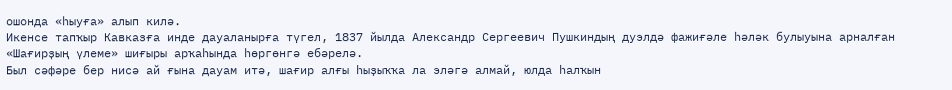ошонда «һыуға» алып килә.
Икенсе тапҡыр Кавказға инде дауаланырға түгел, 1837 йылда Александр Сергеевич Пушкиндың дуэлдә фажиғәле һәләк булыуына арналған «Шағирҙың үлеме» шиғыры арҡаһында һөргөнгә ебәрелә.
Был сәфәре бер нисә ай ғына дауам итә, шағир алғы һыҙыҡҡа ла эләгә алмай, юлда һалҡын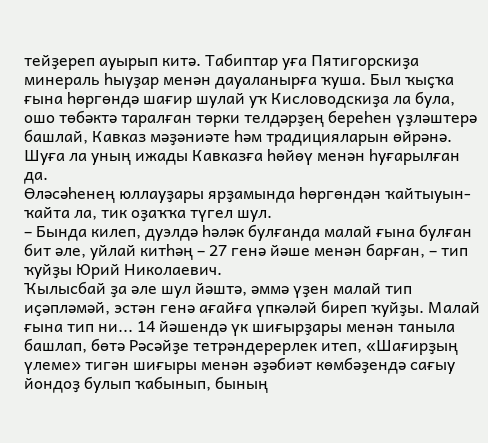тейҙереп ауырып китә. Табиптар уға Пятигорскиҙа минераль һыуҙар менән дауаланырға ҡуша. Был ҡыҫҡа ғына һөргөндә шағир шулай уҡ Кисловодскиҙа ла була, ошо төбәктә таралған төрки телдәрҙең береһен үҙләштерә башлай, Кавказ мәҙәниәте һәм традицияларын өйрәнә. Шуға ла уның ижады Кавказға һөйөү менән һуғарылған да.
Өләсәһенең юллауҙары ярҙамында һөргөндән ҡайтыуын-ҡайта ла, тик оҙаҡҡа түгел шул.
– Бында килеп, дуэлдә һәләк булғанда малай ғына булған бит әле, уйлай китһәң – 27 генә йәше менән барған, – тип ҡуйҙы Юрий Николаевич.
Ҡылысбай ҙа әле шул йәштә, әммә үҙен малай тип иҫәпләмәй, эстән генә ағайға үпкәләй биреп ҡуйҙы. Малай ғына тип ни... 14 йәшендә үк шиғырҙары менән таныла башлап, бөтә Рәсәйҙе тетрәндерерлек итеп, «Шағирҙың үлеме» тигән шиғыры менән әҙәбиәт көмбәҙендә сағыу йондоҙ булып ҡабынып, бының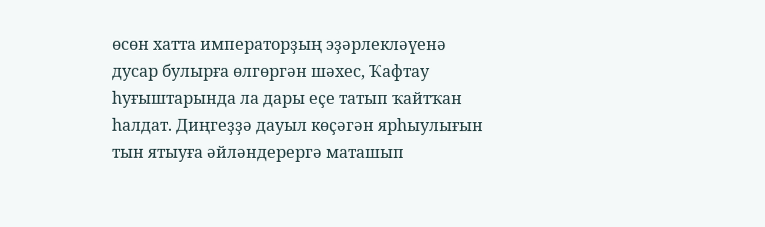өсөн хатта императорҙың эҙәрлекләүенә дусар булырға өлгөргән шәхес, Ҡафтау һуғыштарында ла дары еҫе татып ҡайтҡан һалдат. Диңгеҙҙә дауыл көҫәгән ярһыулығын тын ятыуға әйләндерергә маташып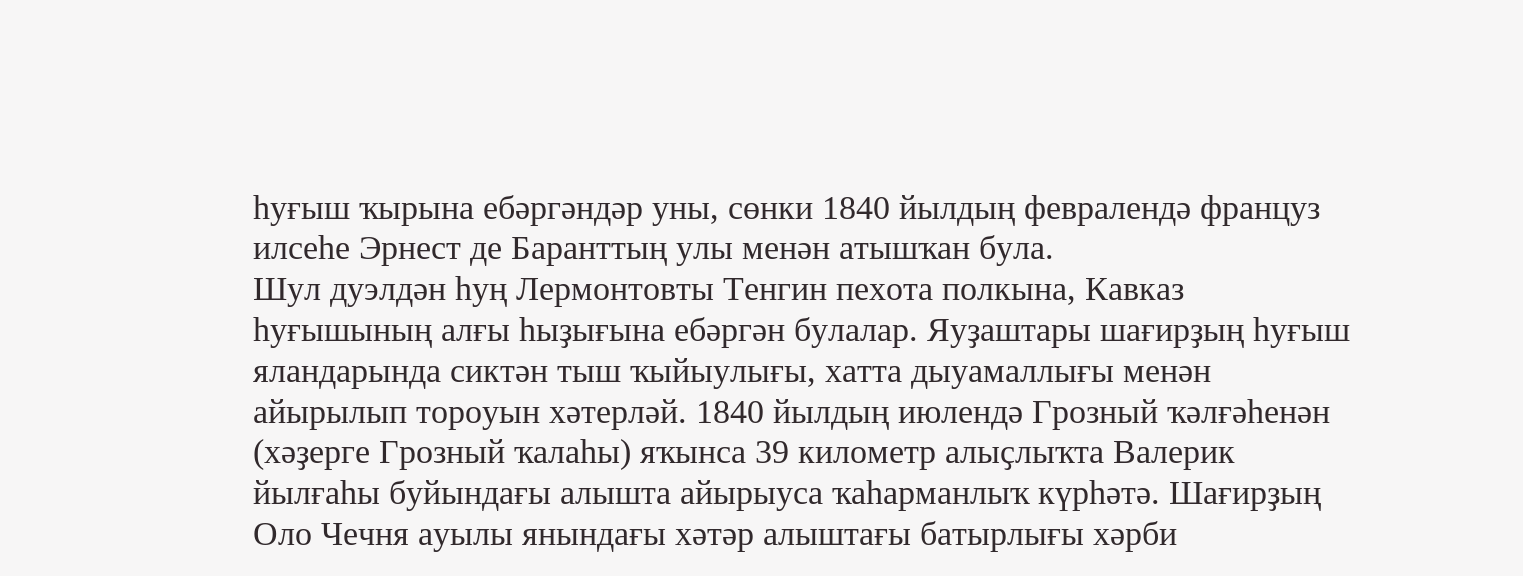һуғыш ҡырына ебәргәндәр уны, сөнки 1840 йылдың февралендә француз илсеһе Эрнест де Баранттың улы менән атышҡан була.
Шул дуэлдән һуң Лермонтовты Тенгин пехота полкына, Кавказ һуғышының алғы һыҙығына ебәргән булалар. Яуҙаштары шағирҙың һуғыш яландарында сиктән тыш ҡыйыулығы, хатта дыуамаллығы менән айырылып тороуын хәтерләй. 1840 йылдың июлендә Грозный ҡәлғәһенән (хәҙерге Грозный ҡалаһы) яҡынса 39 километр алыҫлыҡта Валерик йылғаһы буйындағы алышта айырыуса ҡаһарманлыҡ күрһәтә. Шағирҙың Оло Чечня ауылы янындағы хәтәр алыштағы батырлығы хәрби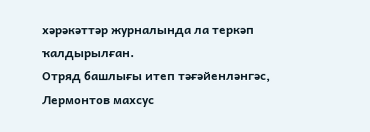хәрәкәттәр журналында ла теркәп ҡалдырылған.
Отряд башлығы итеп тәғәйенләнгәс, Лермонтов махсус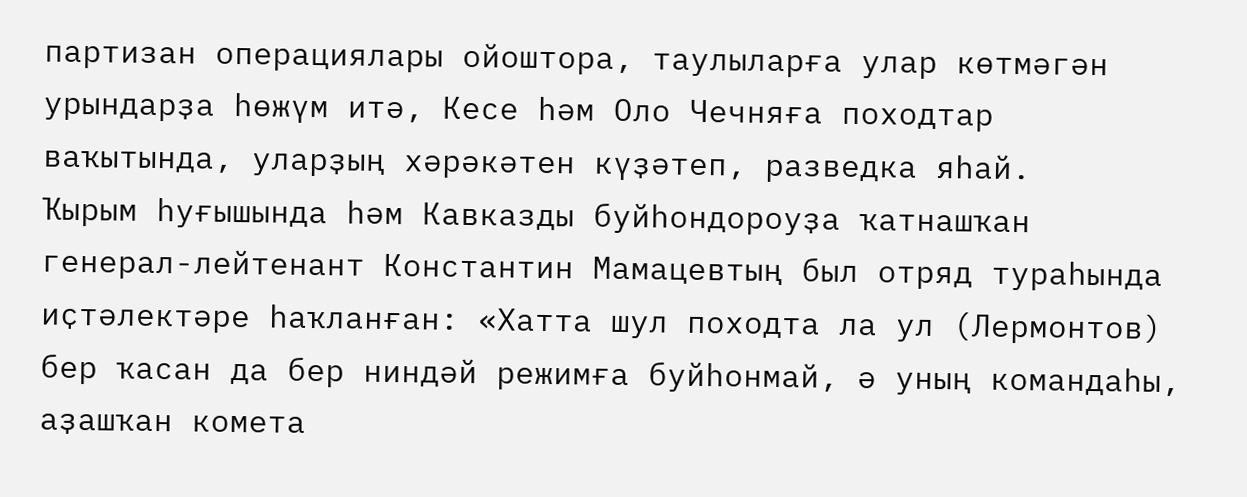партизан операциялары ойоштора, таулыларға улар көтмәгән урындарҙа һөжүм итә, Кесе һәм Оло Чечняға походтар ваҡытында, уларҙың хәрәкәтен күҙәтеп, разведка яһай.
Ҡырым һуғышында һәм Кавказды буйһондороуҙа ҡатнашҡан генерал-лейтенант Константин Мамацевтың был отряд тураһында иҫтәлектәре һаҡланған: «Хатта шул походта ла ул (Лермонтов) бер ҡасан да бер ниндәй режимға буйһонмай, ә уның командаһы, аҙашҡан комета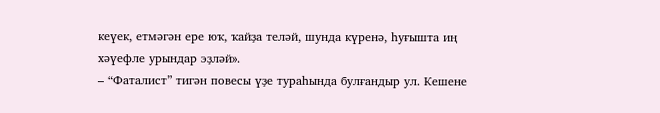кеүек, етмәгән ере юҡ, ҡайҙа теләй, шунда күренә, һуғышта иң хәүефле урындар эҙләй».
– “Фаталист” тигән повесы үҙе тураһында булғандыр ул. Кешене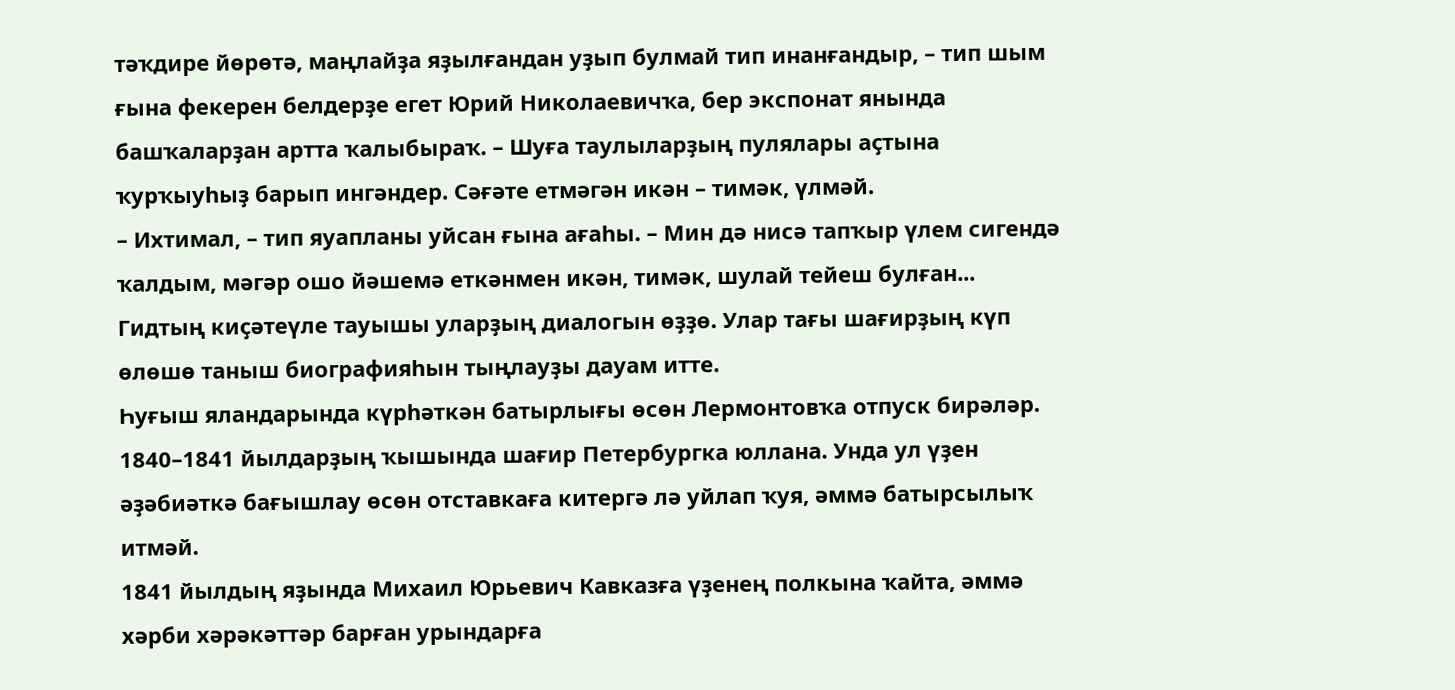тәҡдире йөрөтә, маңлайҙа яҙылғандан уҙып булмай тип инанғандыр, – тип шым ғына фекерен белдерҙе егет Юрий Николаевичҡа, бер экспонат янында башҡаларҙан артта ҡалыбыраҡ. – Шуға таулыларҙың пулялары аҫтына ҡурҡыуһыҙ барып ингәндер. Сәғәте етмәгән икән – тимәк, үлмәй.
– Ихтимал, – тип яуапланы уйсан ғына ағаһы. – Мин дә нисә тапҡыр үлем сигендә ҡалдым, мәгәр ошо йәшемә еткәнмен икән, тимәк, шулай тейеш булған...
Гидтың киҫәтеүле тауышы уларҙың диалогын өҙҙө. Улар тағы шағирҙың күп өлөшө таныш биографияһын тыңлауҙы дауам итте.
Һуғыш яландарында күрһәткән батырлығы өсөн Лермонтовҡа отпуск бирәләр. 1840–1841 йылдарҙың ҡышында шағир Петербургка юллана. Унда ул үҙен әҙәбиәткә бағышлау өсөн отставкаға китергә лә уйлап ҡуя, әммә батырсылыҡ итмәй.
1841 йылдың яҙында Михаил Юрьевич Кавказға үҙенең полкына ҡайта, әммә хәрби хәрәкәттәр барған урындарға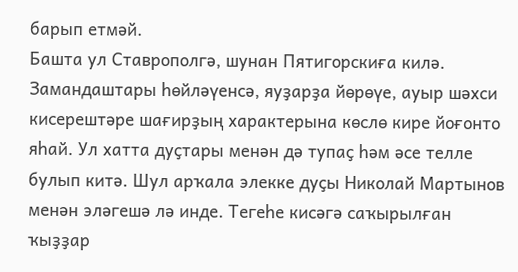барып етмәй.
Башта ул Ставрополгә, шунан Пятигорскиға килә. Замандаштары һөйләүенсә, яуҙарҙа йөрөүе, ауыр шәхси кисерештәре шағирҙың характерына көслө кире йоғонто яһай. Ул хатта дуҫтары менән дә тупаҫ һәм әсе телле булып китә. Шул арҡала элекке дуҫы Николай Мартынов менән эләгешә лә инде. Тегеһе кисәгә саҡырылған ҡыҙҙар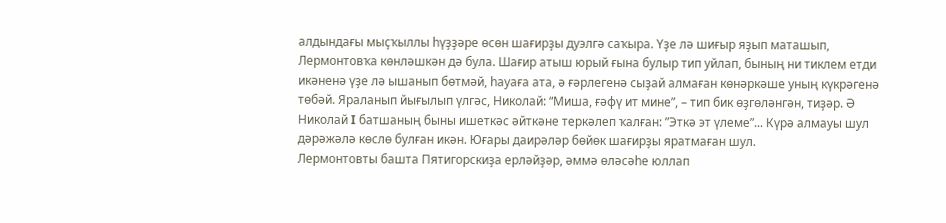алдындағы мыҫҡыллы һүҙҙәре өсөн шағирҙы дуэлгә саҡыра. Үҙе лә шиғыр яҙып маташып, Лермонтовҡа көнләшкән дә була. Шағир атыш юрый ғына булыр тип уйлап, бының ни тиклем етди икәненә үҙе лә ышанып бөтмәй, һауаға ата, ә ғәрлегенә сыҙай алмаған көнәркәше уның күкрәгенә төбәй. Яраланып йығылып үлгәс, Николай: “Миша, ғәфү ит мине”, – тип бик өҙгөләнгән, тиҙәр. Ә Николай I батшаның быны ишеткәс әйткәне теркәлеп ҡалған: ”Эткә эт үлеме”... Күрә алмауы шул дәрәжәлә көслө булған икән. Юғары даирәләр бөйөк шағирҙы яратмаған шул.
Лермонтовты башта Пятигорскиҙа ерләйҙәр, әммә өләсәһе юллап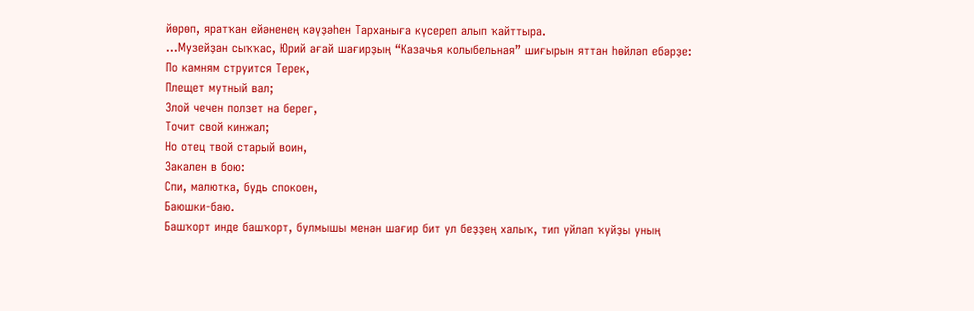йөрөп, яратҡан ейәненең кәүҙәһен Тарханыға күсереп алып ҡайттыра.
...Музейҙан сыҡҡас, Юрий ағай шағирҙың “Казачья колыбельная” шиғырын яттан һөйләп ебәрҙе:
По камням струится Терек,
Плещет мутный вал;
Злой чечен ползет на берег,
Точит свой кинжал;
Но отец твой старый воин,
Закален в бою:
Спи, малютка, будь спокоен,
Баюшки-баю.
Башҡорт инде башҡорт, булмышы менән шағир бит ул беҙҙең халыҡ, тип уйлап ҡуйҙы уның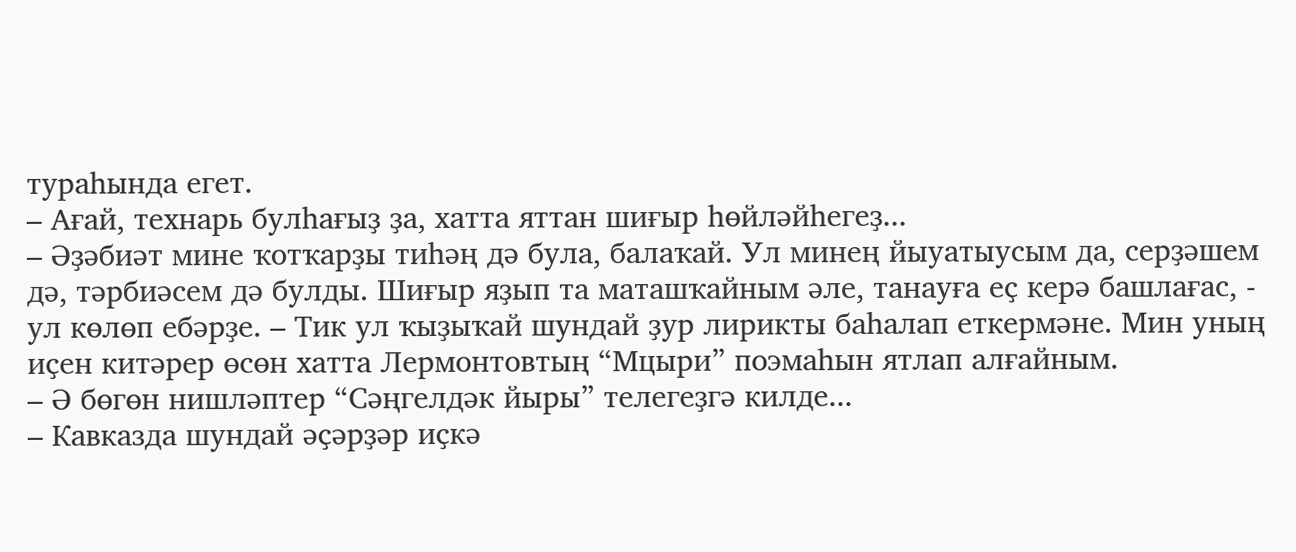тураһында егет.
– Ағай, технарь булһағыҙ ҙа, хатта яттан шиғыр һөйләйһегеҙ...
– Әҙәбиәт мине ҡотҡарҙы тиһәң дә була, балаҡай. Ул минең йыуатыусым да, серҙәшем дә, тәрбиәсем дә булды. Шиғыр яҙып та маташҡайным әле, танауға еҫ керә башлағас, - ул көлөп ебәрҙе. – Тик ул ҡыҙыҡай шундай ҙур лирикты баһалап еткермәне. Мин уның иҫен китәрер өсөн хатта Лермонтовтың “Мцыри” поэмаһын ятлап алғайным.
– Ә бөгөн нишләптер “Сәңгелдәк йыры” телегеҙгә килде...
– Кавказда шундай әҫәрҙәр иҫкә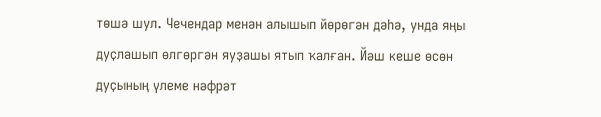төшә шул. Чечендар менән алышып йөрөгән дәһә, унда яңы дуҫлашып өлгөргән яуҙашы ятып ҡалған. Йәш кеше өсөн дуҫының үлеме нәфрәт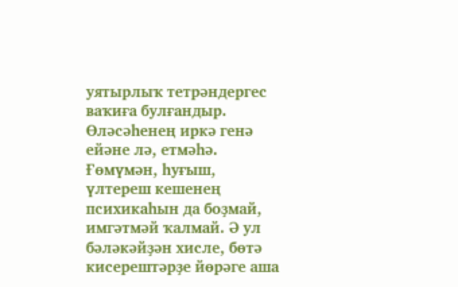уятырлыҡ тетрәндергес ваҡиға булғандыр. Өләсәһенең иркә генә ейәне лә, етмәһә. Ғөмүмән, һуғыш, үлтереш кешенең психикаһын да боҙмай, имгәтмәй ҡалмай. Ә ул бәләкәйҙән хисле, бөтә кисерештәрҙе йөрәге аша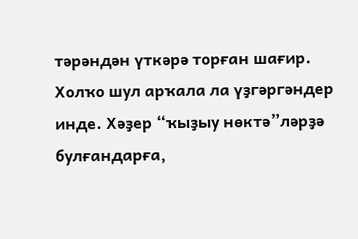тәрәндән үткәрә торған шағир. Холҡо шул арҡала ла үҙгәргәндер инде. Хәҙер “ҡыҙыу нөктә”ләрҙә булғандарға,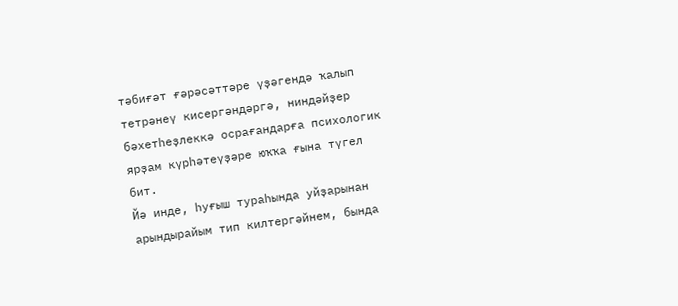тәбиғәт ғәрәсәттәре үҙәгендә ҡалып тетрәнеү кисергәндәргә, ниндәйҙер бәхетһеҙлеккә осрағандарға психологик ярҙам күрһәтеүҙәре юҡҡа ғына түгел бит.
Йә инде, һуғыш тураһында уйҙарынан арындырайым тип килтергәйнем, бында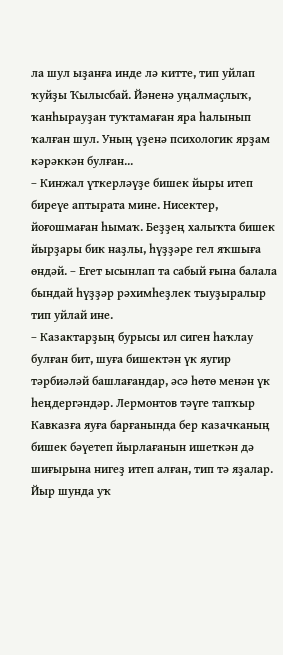ла шул ыҙанға инде лә китте, тип уйлап ҡуйҙы Ҡылысбай. Йәненә уңалмаҫлыҡ, ҡанһырауҙан туҡтамаған яра һалынып ҡалған шул. Уның үҙенә психологик ярҙам кәрәккән булған...
– Кинжал үткерләүҙе бишек йыры итеп биреүе аптырата мине. Нисектер, йоғошмаған һымаҡ. Беҙҙең халыҡта бишек йырҙары бик наҙлы, һүҙҙәре гел яҡшыға өндәй. – Егет ысынлап та сабый ғына балала бындай һүҙҙәр рәхимһеҙлек тыуҙыралыр тип уйлай ине.
– Казактарҙың бурысы ил сиген һаҡлау булған бит, шуға бишектән үк яугир тәрбиәләй башлағандар, әсә һөтө менән үк һеңдергәндәр. Лермонтов тәүге тапҡыр Кавказға яуға барғанында бер казачканың бишек бәүетеп йырлағанын ишеткән дә шиғырына нигеҙ итеп алған, тип тә яҙалар. Йыр шунда уҡ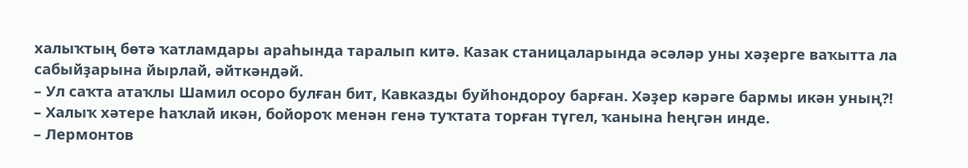халыҡтың бөтә ҡатламдары араһында таралып китә. Казак станицаларында әсәләр уны хәҙерге ваҡытта ла сабыйҙарына йырлай, әйткәндәй.
– Ул саҡта атаҡлы Шамил осоро булған бит, Кавказды буйһондороу барған. Хәҙер кәрәге бармы икән уның?!
– Халыҡ хәтере һаҡлай икән, бойороҡ менән генә туҡтата торған түгел, ҡанына һеңгән инде.
– Лермонтов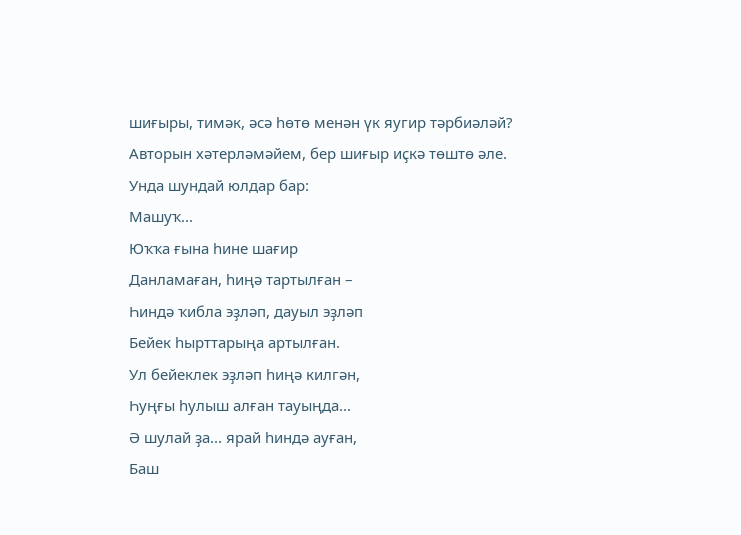шиғыры, тимәк, әсә һөтө менән үк яугир тәрбиәләй? Авторын хәтерләмәйем, бер шиғыр иҫкә төштө әле. Унда шундай юлдар бар:
Машуҡ...
Юҡҡа ғына һине шағир
Данламаған, һиңә тартылған –
Һиндә ҡибла эҙләп, дауыл эҙләп
Бейек һырттарыңа артылған.
Ул бейеклек эҙләп һиңә килгән,
Һуңғы һулыш алған тауыңда...
Ә шулай ҙа... ярай һиндә ауған,
Баш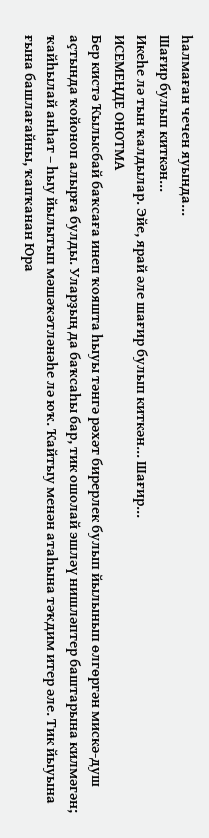һалмаған чечен яуында...
Шағир булып киткән...
Икеһе лә тын ҡалдылар. Эйе, ярай әле шағир булып киткән... Шағир...
ИСЕМЕҢДЕ ОНОТМА
Бер кистә Ҡылысбай баҡсаға инеп ҡояшта һыуы тәнгә рәхәт бирерлек булып йылынып өлгөргән мискә-душ аҫтында ҡойоноп алырға булды. Уларҙың да баҡсаһы бар, тик ошолай эшләү нишләптер баштарына килмәгән; ҡайһылай анһат – һыу йылытып мәшәҡәтләнәһе лә юҡ. Ҡайтыу менән атаһына тәҡдим итер әле. Тик йыуына ғына башлағайны, ҡапҡанан Юра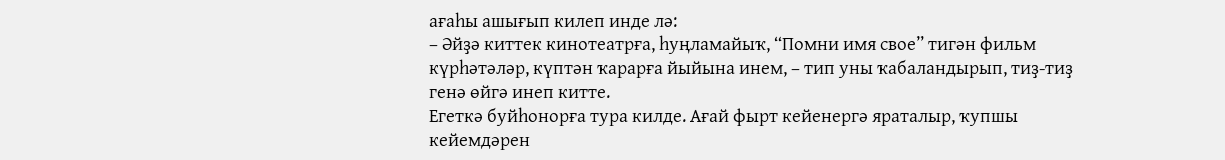ағаһы ашығып килеп инде лә:
– Әйҙә киттек кинотеатрға, һуңламайыҡ, “Помни имя свое” тигән фильм күрһәтәләр, күптән ҡарарға йыйына инем, – тип уны ҡабаландырып, тиҙ-тиҙ генә өйгә инеп китте.
Егеткә буйһонорға тура килде. Ағай фырт кейенергә яраталыр, ҡупшы кейемдәрен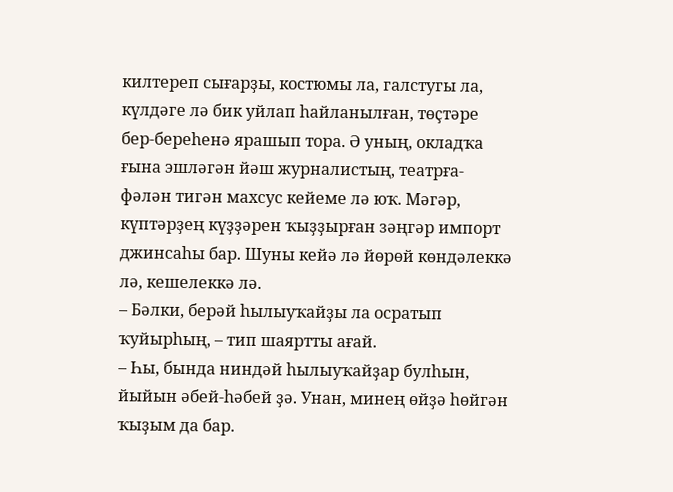килтереп сығарҙы, костюмы ла, галстугы ла, күлдәге лә бик уйлап һайланылған, төҫтәре бер-береһенә ярашып тора. Ә уның, окладҡа ғына эшләгән йәш журналистың, театрға-фәлән тигән махсус кейеме лә юҡ. Мәгәр, күптәрҙең күҙҙәрен ҡыҙҙырған зәңгәр импорт джинсаһы бар. Шуны кейә лә йөрөй көндәлеккә лә, кешелеккә лә.
– Бәлки, берәй һылыуҡайҙы ла осратып ҡуйырһың, – тип шаяртты ағай.
– Һы, бында ниндәй һылыуҡайҙар булһын, йыйын әбей-һәбей ҙә. Унан, минең өйҙә һөйгән ҡыҙым да бар.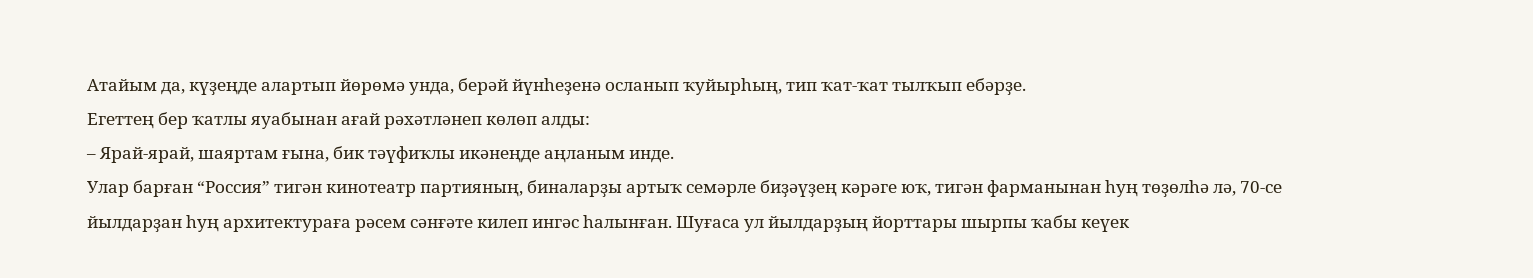Атайым да, күҙеңде алартып йөрөмә унда, берәй йүнһеҙенә осланып ҡуйырһың, тип ҡат-ҡат тылҡып ебәрҙе.
Егеттең бер ҡатлы яуабынан ағай рәхәтләнеп көлөп алды:
– Ярай-ярай, шаяртам ғына, бик тәүфиҡлы икәнеңде аңланым инде.
Улар барған “Россия” тигән кинотеатр партияның, биналарҙы артыҡ семәрле биҙәүҙең кәрәге юҡ, тигән фарманынан һуң төҙөлһә лә, 70-се йылдарҙан һуң архитектураға рәсем сәнғәте килеп ингәс һалынған. Шуғаса ул йылдарҙың йорттары шырпы ҡабы кеүек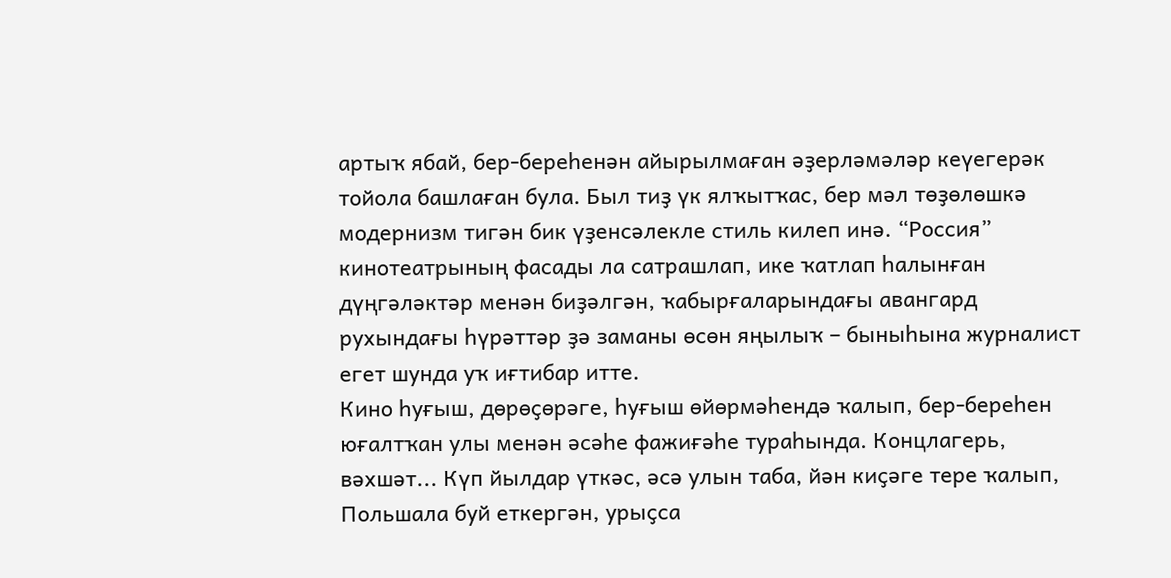артыҡ ябай, бер-береһенән айырылмаған әҙерләмәләр кеүегерәк тойола башлаған була. Был тиҙ үк ялҡытҡас, бер мәл төҙөлөшкә модернизм тигән бик үҙенсәлекле стиль килеп инә. “Россия” кинотеатрының фасады ла сатрашлап, ике ҡатлап һалынған дүңгәләктәр менән биҙәлгән, ҡабырғаларындағы авангард рухындағы һүрәттәр ҙә заманы өсөн яңылыҡ – быныһына журналист егет шунда уҡ иғтибар итте.
Кино һуғыш, дөрөҫөрәге, һуғыш өйөрмәһендә ҡалып, бер-береһен юғалтҡан улы менән әсәһе фажиғәһе тураһында. Концлагерь, вәхшәт... Күп йылдар үткәс, әсә улын таба, йән киҫәге тере ҡалып, Польшала буй еткергән, урыҫса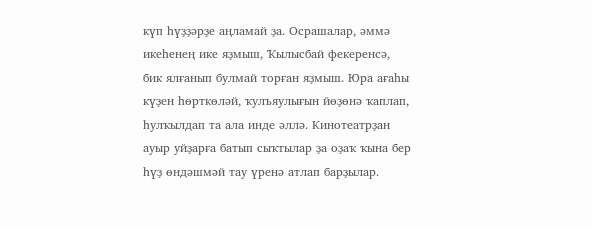күп һүҙҙәрҙе аңламай ҙа. Осрашалар, әммә икеһенең ике яҙмыш, Ҡылысбай фекеренсә, бик ялғанып булмай торған яҙмыш. Юра ағаһы күҙен һөрткөләй, ҡулъяулығын йөҙөнә ҡаплап, һулҡылдап та ала инде әллә. Кинотеатрҙан ауыр уйҙарға батып сыҡтылар ҙа оҙаҡ ҡына бер һүҙ өндәшмәй тау үренә атлап барҙылар.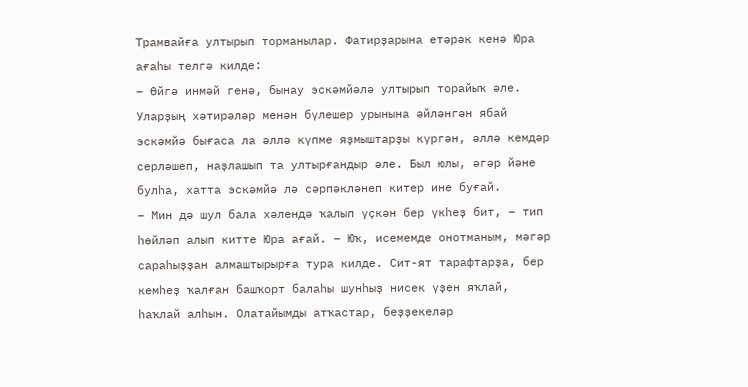Трамвайға ултырып торманылар. Фатирҙарына етәрәк кенә Юра ағаһы телгә килде:
– Өйгә инмәй генә, бынау эскәмйәлә ултырып торайыҡ әле.
Уларҙың хәтирәләр менән бүлешер урынына әйләнгән ябай эскәмйә бығаса ла әллә күпме яҙмыштарҙы күргән, әллә кемдәр серләшеп, наҙлашып та ултырғандыр әле. Был юлы, әгәр йәне булһа, хатта эскәмйә лә сәрпәкләнеп китер ине буғай.
– Мин дә шул бала хәлендә ҡалып үҫкән бер үкһеҙ бит, – тип һөйләп алып китте Юра ағай. – Юҡ, исемемде онотманым, мәгәр сараһыҙҙан алмаштырырға тура килде. Сит-ят тарафтарҙа, бер кемһеҙ ҡалған башҡорт балаһы шунһыҙ нисек үҙен яҡлай, һаҡлай алһын. Олатайымды атҡастар, беҙҙекеләр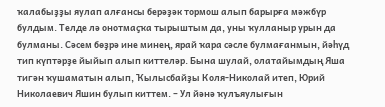ҡалабыҙҙы яулап алғансы берәҙәк тормош алып барырға мәжбүр булдым. Телде лә онотмаҫҡа тырыштым да, уны ҡулланыр урын да булманы. Сәсем бөҙрә ине минең, ярай ҡара сәсле булмағанмын, йәһүд тип күптәрҙе йыйып алып киттеләр. Бына шулай, олатайымдың Яша тигән ҡушаматын алып, Ҡылысбайҙы Коля-Николай итеп, Юрий Николаевич Яшин булып киттем. – Ул йәнә ҡулъяулығын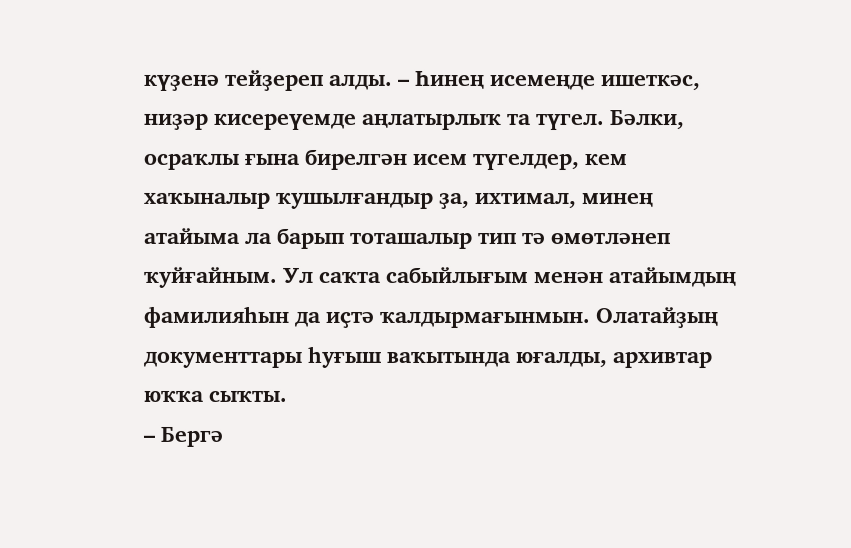күҙенә тейҙереп алды. – Һинең исемеңде ишеткәс, ниҙәр кисереүемде аңлатырлыҡ та түгел. Бәлки, осраҡлы ғына бирелгән исем түгелдер, кем хаҡыналыр ҡушылғандыр ҙа, ихтимал, минең атайыма ла барып тоташалыр тип тә өмөтләнеп ҡуйғайным. Ул саҡта сабыйлығым менән атайымдың фамилияһын да иҫтә ҡалдырмағынмын. Олатайҙың документтары һуғыш ваҡытында юғалды, архивтар юҡҡа сыҡты.
– Бергә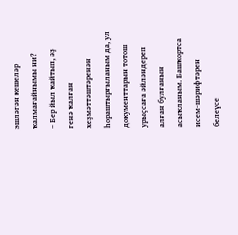эшләгән кешеләр ҡалмағайнымы ни?
– Бер йыл ҡайтып, әҙ генә ҡалған хеҙмәттәштәренән һораштырғыланым да, ул документтарын тотош урыҫсаға әйләндереп алған булғанын асыҡланым. Башҡортса исем-шәрифтәрен белеүсе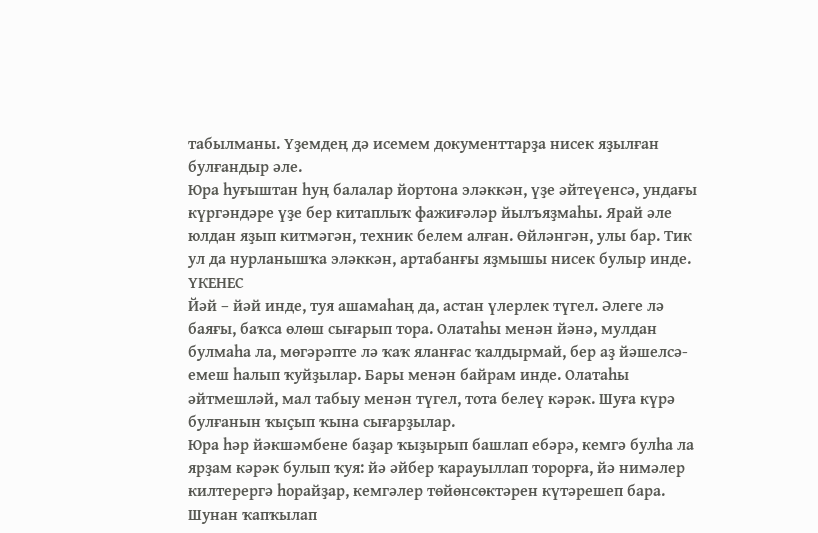табылманы. Үҙемдең дә исемем документтарҙа нисек яҙылған булғандыр әле.
Юра һуғыштан һуң балалар йортона эләккән, үҙе әйтеүенсә, ундағы күргәндәре үҙе бер китаплыҡ фажиғәләр йылъяҙмаһы. Ярай әле юлдан яҙып китмәгән, техник белем алған. Өйләнгән, улы бар. Тик ул да нурланышҡа эләккән, артабанғы яҙмышы нисек булыр инде.
ҮКЕНЕС
Йәй – йәй инде, туя ашамаһаң да, астан үлерлек түгел. Әлеге лә баяғы, баҡса өлөш сығарып тора. Олатаһы менән йәнә, мулдан булмаһа ла, мөгәрәпте лә ҡаҡ яланғас ҡалдырмай, бер аҙ йәшелсә-емеш һалып ҡуйҙылар. Бары менән байрам инде. Олатаһы әйтмешләй, мал табыу менән түгел, тота белеү кәрәк. Шуға күрә булғанын ҡыҫып ҡына сығарҙылар.
Юра һәр йәкшәмбене баҙар ҡыҙырып башлап ебәрә, кемгә булһа ла ярҙам кәрәк булып ҡуя: йә әйбер ҡарауыллап торорға, йә нимәлер килтерергә һорайҙар, кемгәлер төйөнсөктәрен күтәрешеп бара. Шунан ҡапҡылап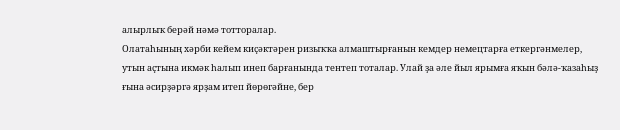алырлыҡ берәй нәмә тотторалар.
Олатаһының хәрби кейем киҫәктәрен ризыҡҡа алмаштырғанын кемдер немецтарға еткергәнмелер, утын аҫтына икмәк һалып инеп барғанында тентеп тоталар. Улай ҙа әле йыл ярымға яҡын бәлә-ҡазаһыҙ ғына әсирҙәргә ярҙам итеп йөрөгәйне, бер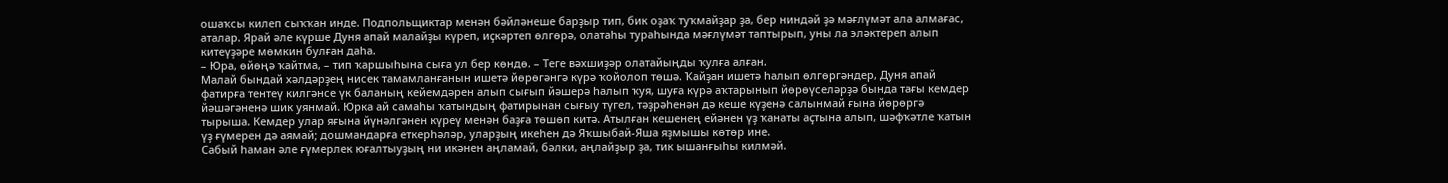ошаҡсы килеп сыҡҡан инде. Подпольщиктар менән бәйләнеше барҙыр тип, бик оҙаҡ туҡмайҙар ҙа, бер ниндәй ҙә мәғлүмәт ала алмағас, аталар. Ярай әле күрше Дуня апай малайҙы күреп, иҫкәртеп өлгөрә, олатаһы тураһында мәғлүмәт таптырып, уны ла эләктереп алып китеүҙәре мөмкин булған даһа.
– Юра, өйөңә ҡайтма, – тип ҡаршыһына сыға ул бер көндө. – Теге вәхшиҙәр олатайыңды ҡулға алған.
Малай бындай хәлдәрҙең нисек тамамланғанын ишетә йөрөгәнгә күрә ҡойолоп төшә. Ҡайҙан ишетә һалып өлгөргәндер, Дуня апай фатирға тентеү килгәнсе үк баланың кейемдәрен алып сығып йәшерә һалып ҡуя, шуға күрә аҡтарынып йөрөүселәрҙә бында тағы кемдер йәшәгәненә шик уянмай. Юрка ай самаһы ҡатындың фатирынан сығыу түгел, тәҙрәһенән дә кеше күҙенә салынмай ғына йөрөргә тырыша. Кемдер улар яғына йүнәлгәнен күреү менән баҙға төшөп китә. Атылған кешенең ейәнен үҙ ҡанаты аҫтына алып, шәфҡәтле ҡатын үҙ ғүмерен дә аямай; дошмандарға еткерһәләр, уларҙың икеһен дә Яҡшыбай-Яша яҙмышы көтөр ине.
Сабый һаман әле ғүмерлек юғалтыуҙың ни икәнен аңламай, бәлки, аңлайҙыр ҙа, тик ышанғыһы килмәй.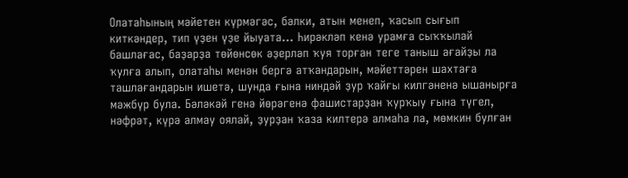Олатаһының мәйетен күрмәгәс, бәлки, атын менеп, ҡасып сығып киткәндер, тип үҙен үҙе йыуата... Һирәкләп кенә урамға сыҡҡылай башлағас, баҙарҙа төйөнсөк әҙерләп ҡуя торған теге таныш ағайҙы ла ҡулға алып, олатаһы менән бергә атҡандарын, мәйеттәрен шахтаға ташлағандарын ишетә, шунда ғына ниндәй ҙур ҡайғы килгәненә ышанырға мәжбүр була. Бәләкәй генә йөрәгенә фашистарҙан ҡурҡыу ғына түгел, нәфрәт, күрә алмау оялай, ҙурҙан ҡаза килтерә алмаһа ла, мөмкин булған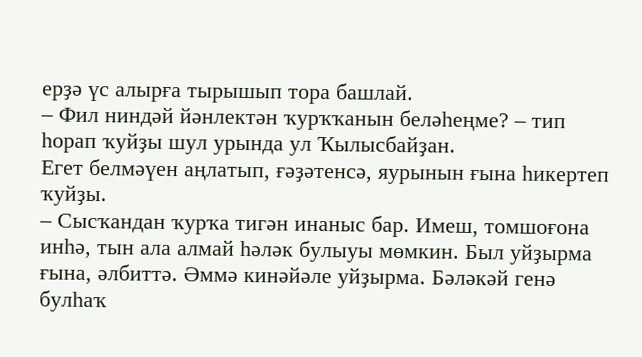ерҙә үс алырға тырышып тора башлай.
– Фил ниндәй йәнлектән ҡурҡҡанын беләһеңме? – тип һорап ҡуйҙы шул урында ул Ҡылысбайҙан.
Егет белмәүен аңлатып, ғәҙәтенсә, яурынын ғына һикертеп ҡуйҙы.
– Сысҡандан ҡурҡа тигән инаныс бар. Имеш, томшоғона инһә, тын ала алмай һәләк булыуы мөмкин. Был уйҙырма ғына, әлбиттә. Әммә кинәйәле уйҙырма. Бәләкәй генә булһаҡ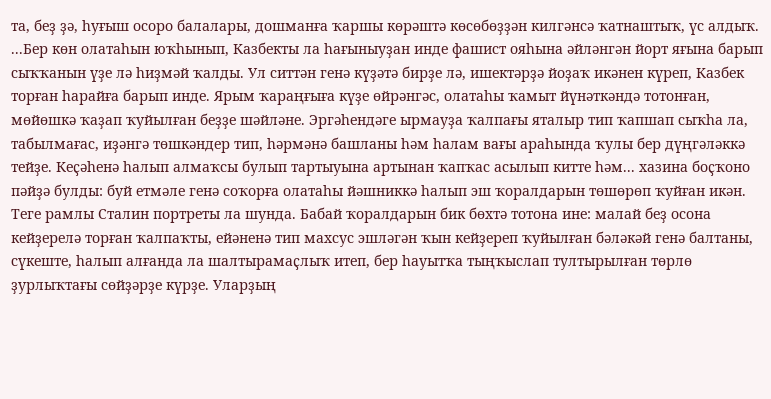та, беҙ ҙә, һуғыш осоро балалары, дошманға ҡаршы көрәштә көсөбөҙҙән килгәнсә ҡатнаштыҡ, үс алдыҡ.
...Бер көн олатаһын юҡһынып, Казбекты ла һағыныуҙан инде фашист ояһына әйләнгән йорт яғына барып сыҡҡанын үҙе лә һиҙмәй ҡалды. Ул ситтән генә күҙәтә бирҙе лә, ишектәрҙә йоҙаҡ икәнен күреп, Казбек торған һарайға барып инде. Ярым ҡараңғыға күҙе өйрәнгәс, олатаһы ҡамыт йүнәткәндә тотонған, мөйөшкә ҡаҙап ҡуйылған беҙҙе шәйләне. Эргәһендәге ырмауҙа ҡалпағы яталыр тип ҡапшап сыҡһа ла, табылмағас, иҙәнгә төшкәндер тип, һәрмәнә башланы һәм һалам вағы араһында ҡулы бер дүңгәләккә тейҙе. Кеҫәһенә һалып алмаҡсы булып тартыуына артынан ҡапҡас асылып китте һәм... хазина боҫҡоно пәйҙә булды: буй етмәле генә соҡорға олатаһы йәшниккә һалып эш ҡоралдарын төшөрөп ҡуйған икән. Теге рамлы Сталин портреты ла шунда. Бабай ҡоралдарын бик бөхтә тотона ине: малай беҙ осона кейҙерелә торған ҡалпаҡты, ейәненә тип махсус эшләгән ҡын кейҙереп ҡуйылған бәләкәй генә балтаны, сүкеште, һалып алғанда ла шалтырамаҫлыҡ итеп, бер һауытҡа тыңҡыслап тултырылған төрлө ҙурлыҡтағы сөйҙәрҙе күрҙе. Уларҙың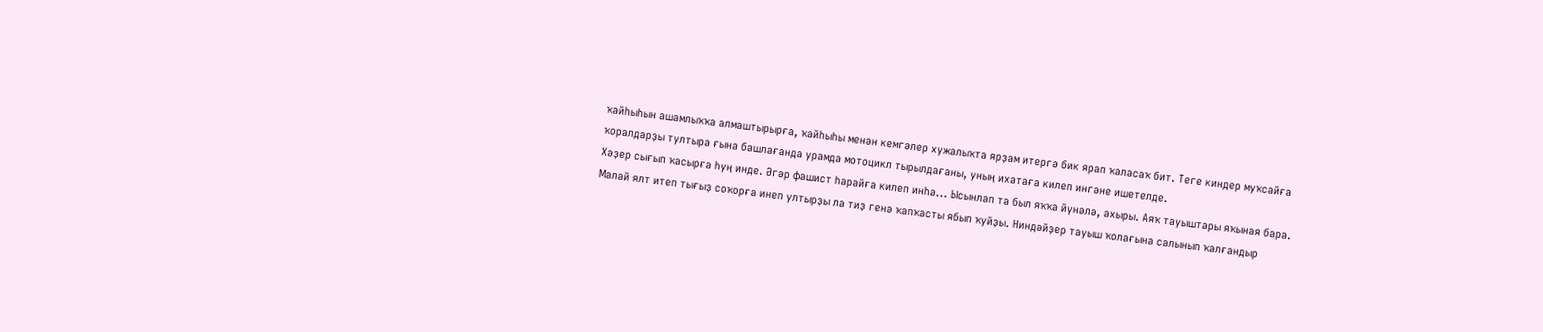ҡайһыһын ашамлыҡҡа алмаштырырға, ҡайһыһы менән кемгәлер хужалыҡта ярҙам итергә бик ярап ҡаласаҡ бит. Теге киндер муҡсайға ҡоралдарҙы тултыра ғына башлағанда урамда мотоцикл тырылдағаны, уның ихатаға килеп ингәне ишетелде.
Хәҙер сығып ҡасырға һуң инде. Әгәр фашист һарайға килеп инһә... Ысынлап та был яҡҡа йүнәлә, ахыры. Аяҡ тауыштары яҡыная бара. Малай ялт итеп тығыҙ соҡорға инеп ултырҙы ла тиҙ генә ҡапҡасты ябып ҡуйҙы. Ниндәйҙер тауыш ҡолағына салынып ҡалғандыр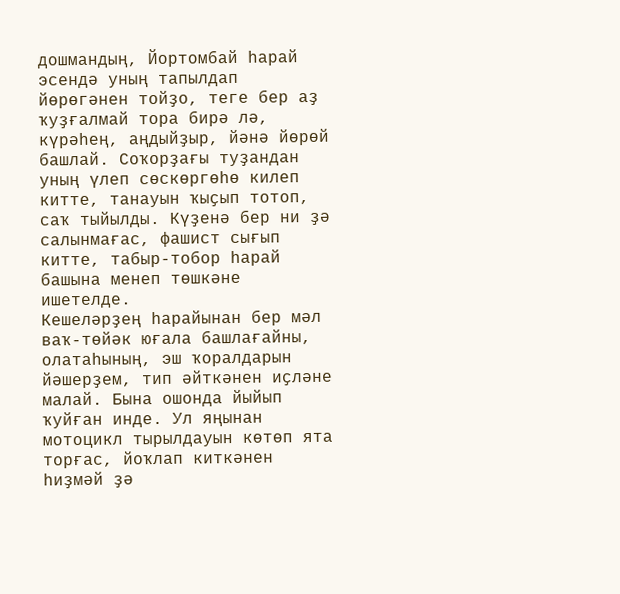дошмандың, Йортомбай һарай эсендә уның тапылдап йөрөгәнен тойҙо, теге бер аҙ ҡуҙғалмай тора бирә лә, күрәһең, аңдыйҙыр, йәнә йөрөй башлай. Соҡорҙағы туҙандан уның үлеп сөскөргөһө килеп китте, танауын ҡыҫып тотоп, саҡ тыйылды. Күҙенә бер ни ҙә салынмағас, фашист сығып китте, табыр-тобор һарай башына менеп төшкәне ишетелде.
Кешеләрҙең һарайынан бер мәл ваҡ-төйәк юғала башлағайны, олатаһының, эш ҡоралдарын йәшерҙем, тип әйткәнен иҫләне малай. Бына ошонда йыйып ҡуйған инде. Ул яңынан мотоцикл тырылдауын көтөп ята торғас, йоҡлап киткәнен һиҙмәй ҙә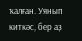ҡалған. Уянып киткәс, бер аҙ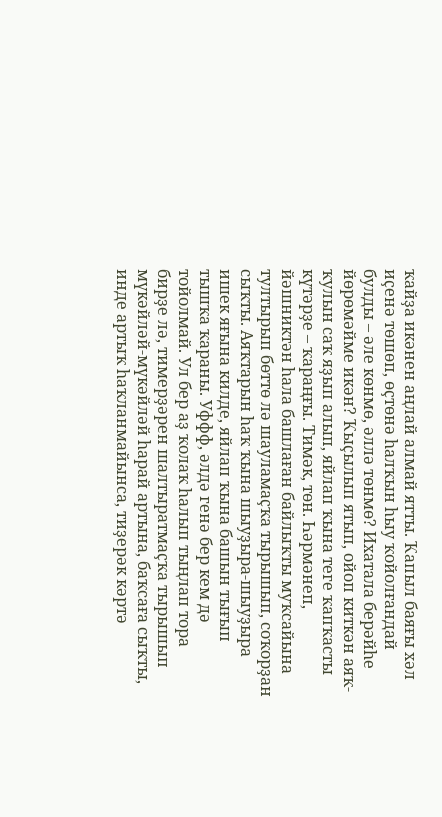ҡайҙа икәнен аңлай алмай ятты. Ҡапыл баяғы хәл иҫенә төшөп, өҫтөнә һалҡын һыу ҡойолғандай булды – әле көнмө, әллә төнмө? Ихатала берәйһе йөрөмәйме икән? Ҡыҫылып ятып, ойоп киткән аяҡ-ҡулын саҡ яҙып алып, яйлап ҡына теге ҡапҡасты күтәрҙе – ҡараңғы. Тимәк, төн. Һәрмәнеп, йәшниктән һала башлаған байлыҡты муҡсайына тултырып бөттө лә шауламаҫҡа тырышып, соҡорҙан сыҡты. Аяҡтарын һаҡ ҡына шыуҙыра-шыуҙыра ишек яғына килде, яйлап ҡына башын тығып тышҡа ҡараны. Уффф, әлдә генә бер кем дә тойолмай. Ул бер аҙ ҡолаҡ һалып тыңлап тора бирҙе лә, тимерҙәрен шалтыратмаҫҡа тырышып мүкәйләй-мүкәйләй һарай артына, баҡсаға сыҡты, инде артыҡ һаҡланмайынса, тиҙерәк кәртә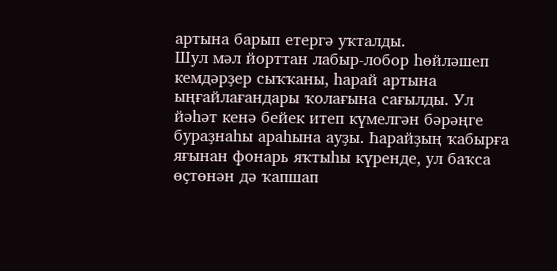артына барып етергә уҡталды.
Шул мәл йорттан лабыр-лобор һөйләшеп кемдәрҙер сыҡҡаны, һарай артына ыңғайлағандары ҡолағына сағылды. Ул йәһәт кенә бейек итеп күмелгән бәрәңге бураҙнаһы араһына ауҙы. Һарайҙың ҡабырға яғынан фонарь яҡтыһы күренде, ул баҡса өҫтөнән дә ҡапшап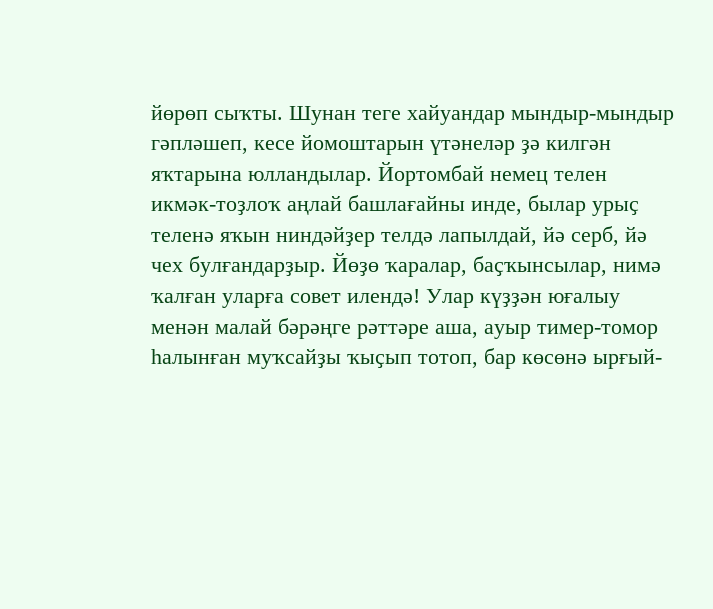йөрөп сыҡты. Шунан теге хайуандар мындыр-мындыр гәпләшеп, кесе йомоштарын үтәнеләр ҙә килгән яҡтарына юлландылар. Йортомбай немец телен икмәк-тоҙлоҡ аңлай башлағайны инде, былар урыҫ теленә яҡын ниндәйҙер телдә лапылдай, йә серб, йә чех булғандарҙыр. Йөҙө ҡаралар, баҫҡынсылар, нимә ҡалған уларға совет илендә! Улар күҙҙән юғалыу менән малай бәрәңге рәттәре аша, ауыр тимер-томор һалынған муҡсайҙы ҡыҫып тотоп, бар көсөнә ырғый-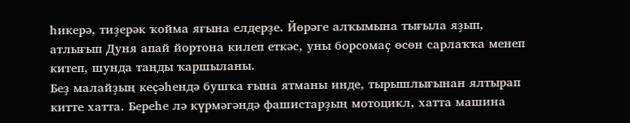һикерә, тиҙерәк ҡойма яғына елдерҙе. Йөрәге алҡымына тығыла яҙып, атлығып Дуня апай йортона килеп еткәс, уны борсомаҫ өсөн сарлаҡҡа менеп китеп, шунда таңды ҡаршыланы.
Беҙ малайҙың кеҫәһендә бушҡа ғына ятманы инде, тырышлығынан ялтырап китте хатта. Береһе лә күрмәгәндә фашистарҙың мотоцикл, хатта машина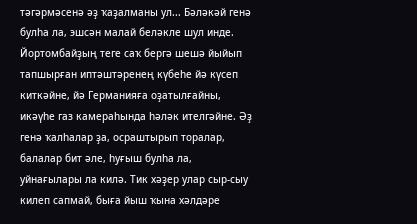тәгәрмәсенә әҙ ҡаҙалманы ул... Бәләкәй генә булһа ла, эшсән малай беләкле шул инде. Йортомбайҙың теге саҡ бергә шешә йыйып тапшырған иптәштәренең күбеһе йә күсеп киткәйне, йә Германияға оҙатылғайны, икәүһе газ камераһында һәләк ителгәйне. Әҙ генә ҡалһалар ҙа, осраштырып торалар, балалар бит әле, һуғыш булһа ла, уйнағылары ла килә. Тик хәҙер улар сыр-сыу килеп сапмай, быға йыш ҡына хәлдәре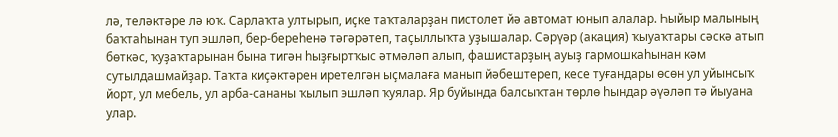лә, теләктәре лә юҡ. Сарлаҡта ултырып, иҫке таҡталарҙан пистолет йә автомат юнып алалар. Һыйыр малының баҡтаһынан туп эшләп, бер-береһенә тәгәрәтеп, таҫыллыҡта уҙышалар. Сәрүәр (акация) ҡыуаҡтары сәскә атып бөткәс, ҡуҙаҡтарынан бына тигән һыҙғыртҡыс әтмәләп алып, фашистарҙың ауыҙ гармошкаһынан кәм сутылдашмайҙар. Таҡта киҫәктәрен иретелгән ыҫмалаға манып йәбештереп, кесе туғандары өсөн ул уйынсыҡ йорт, ул мебель, ул арба-сананы ҡылып эшләп ҡуялар. Яр буйында балсыҡтан төрлө һындар әүәләп тә йыуана улар.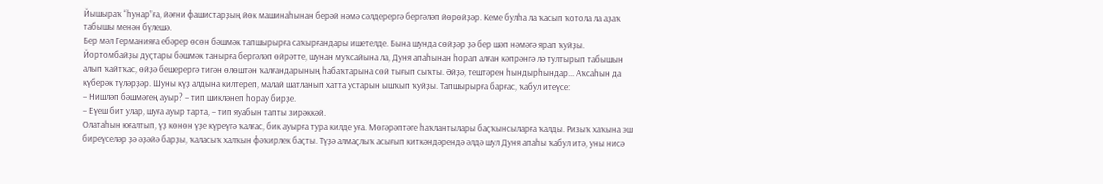Йышыраҡ “һунар”ға, йәғни фашистарҙың йөк машинаһынан берәй нәмә сәлдерергә бергәләп йөрөйҙәр. Кеме булһа ла ҡасып ҡотола ла аҙаҡ табышы менән бүлешә.
Бер мәл Германияға ебәрер өсөн бәшмәк тапшырырға саҡырғандары ишетелде. Бына шунда сөйҙәр ҙә бер шәп нәмәгә ярап ҡуйҙы. Йортомбайҙы дуҫтары бәшмәк танырға бергәләп өйрәтте, шунан муҡсайына ла, Дуня апаһынан һорап алған кәпрәнгә лә тултырып табышын алып ҡайтҡас, өйҙә бешерергә тигән өлөштән ҡалғандарының һабаҡтарына сөй тығып сыҡты. Әйҙә, тештәрен һындырһындар... Аҡсаһын да күберәк түләрҙәр. Шуны күҙ алдына килтереп, малай шатланып хатта устарын ышҡып ҡуйҙы. Тапшырырға барғас, ҡабул итеүсе:
– Нишләп бәшмәгең ауыр? – тип шикләнеп һорау бирҙе.
– Еүеш бит улар, шуға ауыр тарта, – тип яуабын тапты зирәккәй.
Олатаһын юғалтып, үҙ көнөн үҙе күреүгә ҡалғас, бик ауырға тура килде уға. Мөгәрәптәге һаҡлантылары баҫҡынсыларға ҡалды. Ризыҡ хаҡына эш биреүселәр ҙә әҙәйә барҙы, ҡаласыҡ халҡын фәҡирлек баҫты. Түҙә алмаҫлыҡ асығып киткәндәрендә әлдә шул Дуня апаһы ҡабул итә, уны нисә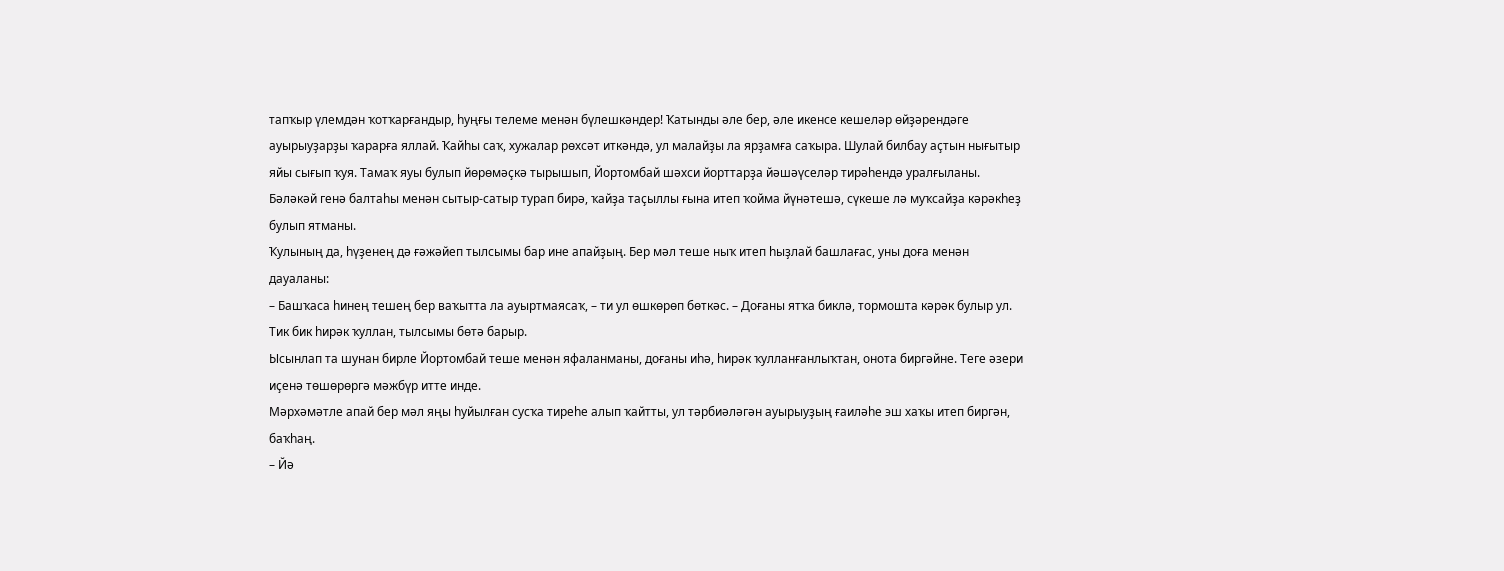тапҡыр үлемдән ҡотҡарғандыр, һуңғы телеме менән бүлешкәндер! Ҡатынды әле бер, әле икенсе кешеләр өйҙәрендәге ауырыуҙарҙы ҡарарға яллай. Ҡайһы саҡ, хужалар рөхсәт иткәндә, ул малайҙы ла ярҙамға саҡыра. Шулай билбау аҫтын нығытыр яйы сығып ҡуя. Тамаҡ яуы булып йөрөмәҫкә тырышып, Йортомбай шәхси йорттарҙа йәшәүселәр тирәһендә уралғыланы. Бәләкәй генә балтаһы менән сытыр-сатыр турап бирә, ҡайҙа таҫыллы ғына итеп ҡойма йүнәтешә, сүкеше лә муҡсайҙа кәрәкһеҙ булып ятманы.
Ҡулының да, һүҙенең дә ғәжәйеп тылсымы бар ине апайҙың. Бер мәл теше ныҡ итеп һыҙлай башлағас, уны доға менән дауаланы:
– Башҡаса һинең тешең бер ваҡытта ла ауыртмаясаҡ, – ти ул өшкөрөп бөткәс. – Доғаны ятҡа биклә, тормошта кәрәк булыр ул. Тик бик һирәк ҡуллан, тылсымы бөтә барыр.
Ысынлап та шунан бирле Йортомбай теше менән яфаланманы, доғаны иһә, һирәк ҡулланғанлыҡтан, онота биргәйне. Теге әзери иҫенә төшөрөргә мәжбүр итте инде.
Мәрхәмәтле апай бер мәл яңы һуйылған сусҡа тиреһе алып ҡайтты, ул тәрбиәләгән ауырыуҙың ғаиләһе эш хаҡы итеп биргән, баҡһаң.
– Йә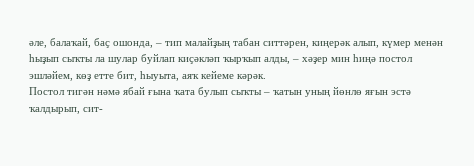әле, балаҡай, баҫ ошонда, – тип малайҙың табан ситтәрен, киңерәк алып, күмер менән һыҙып сыҡты ла шулар буйлап киҫәкләп ҡырҡып алды, – хәҙер мин һиңә постол эшләйем, көҙ етте бит, һыуыта, аяҡ кейеме кәрәк.
Постол тигән нәмә ябай ғына ҡата булып сыҡты – ҡатын уның йөнлө яғын эстә ҡалдырып, сит-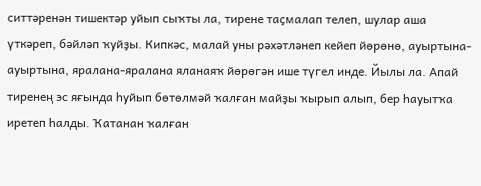ситтәренән тишектәр уйып сыҡты ла, тирене таҫмалап телеп, шулар аша үткәреп, бәйләп ҡуйҙы. Кипкәс, малай уны рәхәтләнеп кейеп йөрөнө, ауыртына-ауыртына, яралана-яралана яланаяҡ йөрөгән ише түгел инде. Йылы ла. Апай тиренең эс яғында һуйып бөтөлмәй ҡалған майҙы ҡырып алып, бер һауытҡа иретеп һалды. Ҡатанан ҡалған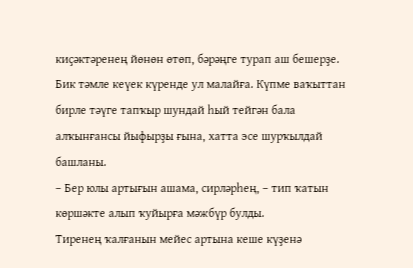киҫәктәренең йөнөн өтөп, бәрәңге турап аш бешерҙе. Бик тәмле кеүек күренде ул малайға. Күпме ваҡыттан бирле тәүге тапҡыр шундай һый тейгән бала алҡынғансы йыфырҙы ғына, хатта эсе шурҡылдай башланы.
– Бер юлы артығын ашама, сирләрһең, – тип ҡатын көршәкте алып ҡуйырға мәжбүр булды.
Тиренең ҡалғанын мейес артына кеше күҙенә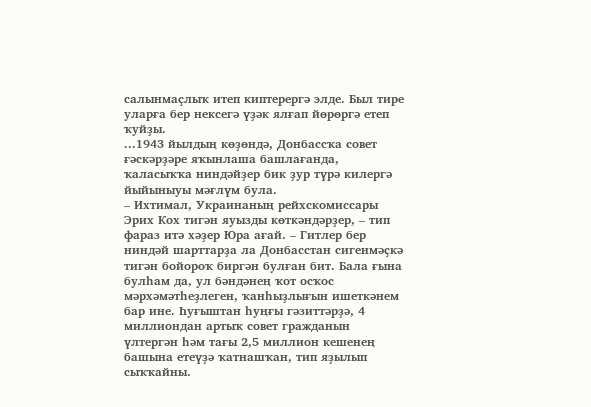салынмаҫлыҡ итеп киптерергә элде. Был тире уларға бер нексегә үҙәк ялғап йөрөргә етеп ҡуйҙы.
...1943 йылдың көҙөндә, Донбассҡа совет ғәскәрҙәре яҡынлаша башлағанда, ҡаласыҡҡа ниндәйҙер бик ҙур түрә килергә йыйыныуы мәғлүм була.
– Ихтимал, Украинаның рейхскомиссары Эрих Кох тигән яуызды көткәндәрҙер, – тип фараз итә хәҙер Юра ағай. – Гитлер бер ниндәй шарттарҙа ла Донбасстан сигенмәҫкә тигән бойороҡ биргән булған бит. Бала ғына булһам да, ул бәндәнең ҡот осҡос мәрхәмәтһеҙлеген, ҡанһыҙлығын ишеткәнем бар ине. Һуғыштан һуңғы гәзиттәрҙә, 4 миллиондан артыҡ совет гражданын үлтергән һәм тағы 2,5 миллион кешенең башына етеүҙә ҡатнашҡан, тип яҙылып сыҡҡайны.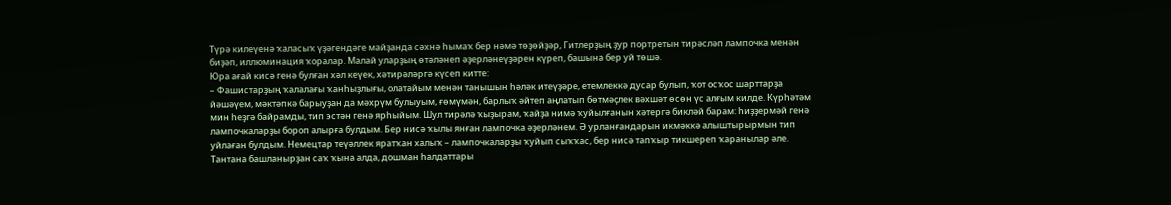Түрә килеүенә ҡаласыҡ үҙәгендәге майҙанда сәхнә һымаҡ бер нәмә төҙөйҙәр, Гитлерҙың ҙур портретын тирәсләп лампочка менән биҙәп, иллюминация ҡоралар. Малай уларҙың өтәләнеп әҙерләнеүҙәрен күреп, башына бер уй төшә.
Юра ағай кисә генә булған хәл кеүек, хәтирәләргә күсеп китте:
– Фашистарҙың ҡалалағы ҡанһыҙлығы, олатайым менән танышын һәләк итеүҙәре, етемлеккә дусар булып, ҡот осҡос шарттарҙа йәшәүем, мәктәпкә барыуҙан да мәхрүм булыуым, ғөмүмән, барлыҡ әйтеп аңлатып бөтмәҫлек вәхшәт өсөн үс алғым килде. Күрһәтәм мин һеҙгә байрамды, тип эстән генә ярһыйым. Шул тирәлә ҡыҙырам, ҡайҙа нимә ҡуйылғанын хәтергә бикләй барам: һиҙҙермәй генә лампочкаларҙы бороп алырға булдым. Бер нисә ҡылы янған лампочка әҙерләнем. Ә урланғандарын икмәккә алыштырырмын тип уйлаған булдым. Немецтар теүәллек яратҡан халыҡ – лампочкаларҙы ҡуйып сыҡҡас, бер нисә тапҡыр тикшереп ҡаранылар әле.
Тантана башланырҙан саҡ ҡына алда, дошман һалдаттары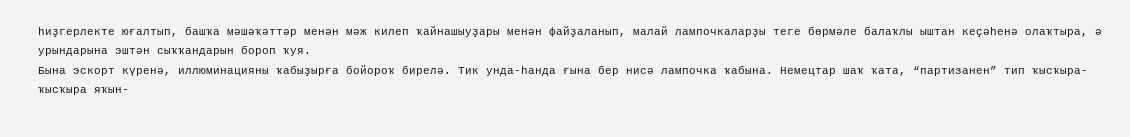һиҙгерлекте юғалтып, башҡа мәшәҡәттәр менән мәж килеп ҡайнашыуҙары менән файҙаланып, малай лампочкаларҙы теге бөрмәле балаҡлы ыштан кеҫәһенә олаҡтыра, ә урындарына эштән сыҡҡандарын бороп ҡуя.
Бына эскорт күренә, иллюминацияны ҡабыҙырға бойороҡ бирелә. Тик унда-һанда ғына бер нисә лампочка ҡабына. Немецтар шаҡ ҡата, “партизанен” тип ҡысҡыра-ҡысҡыра яҡын-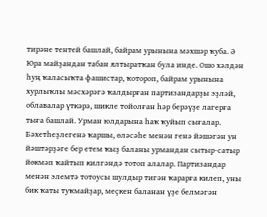тирәне тентей башлай, байрам урынына мәхшәр ҡуба. Ә Юра майҙандан табан ялтыратҡан була инде. Ошо хәлдән һуң ҡаласыҡта фашистар, ҡотороп, байрам урынына хурлыҡлы мәсхәрәгә ҡалдырған партизандарҙы эҙләй, облавалар үткәрә, шикле тойолған һәр берәүҙе лагерға тыға башлай. Урман юлдарына һаҡ ҡуйып сығалар.
Бәхетһеҙлегенә ҡаршы, өләсәһе менән генә йәшәгән ун йәштәрҙәге бер етем ҡыҙ баланы урмандан сытыр-сатыр йөкмәп ҡайтып килгәндә тотоп алалар. Партизандар менән элемтә тотоусы шулдыр тигән ҡарарға килеп, уны бик ҡаты туҡмайҙар, меҫкен баланан үҙе белмәгән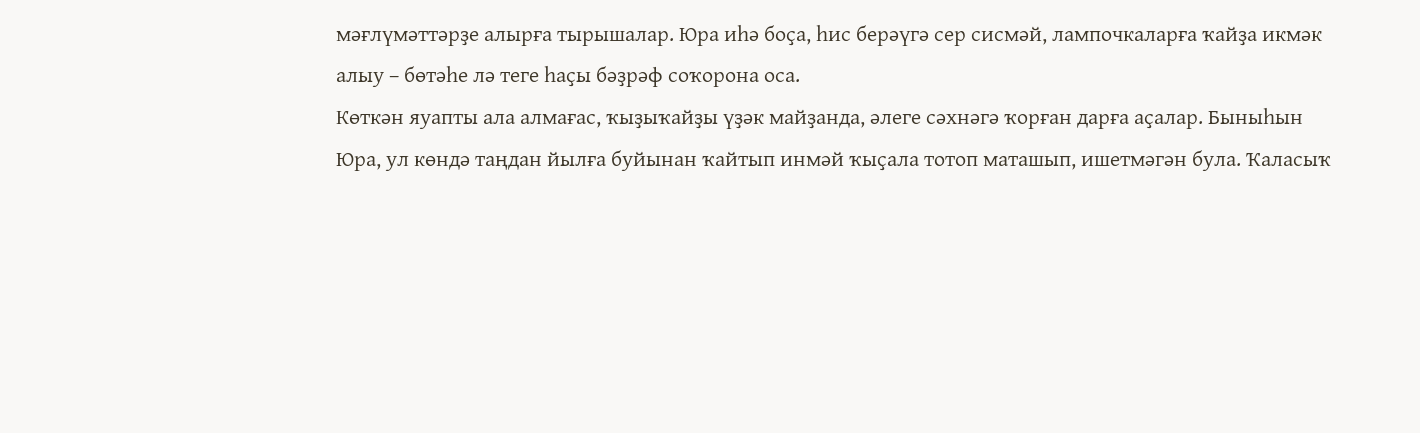мәғлүмәттәрҙе алырға тырышалар. Юра иһә боҫа, һис берәүгә сер сисмәй, лампочкаларға ҡайҙа икмәк алыу – бөтәһе лә теге һаҫы бәҙрәф соҡорона оса.
Көткән яуапты ала алмағас, ҡыҙыҡайҙы үҙәк майҙанда, әлеге сәхнәгә ҡорған дарға аҫалар. Быныһын Юра, ул көндә таңдан йылға буйынан ҡайтып инмәй ҡыҫала тотоп маташып, ишетмәгән була. Ҡаласыҡ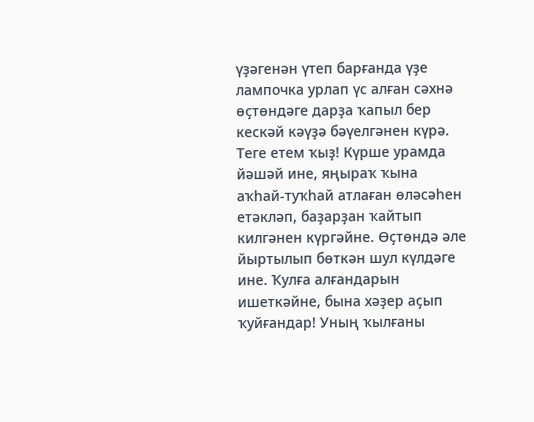үҙәгенән үтеп барғанда үҙе лампочка урлап үс алған сәхнә өҫтөндәге дарҙа ҡапыл бер кескәй кәүҙә бәүелгәнен күрә. Теге етем ҡыҙ! Күрше урамда йәшәй ине, яңыраҡ ҡына аҡһай-туҡһай атлаған өләсәһен етәкләп, баҙарҙан ҡайтып килгәнен күргәйне. Өҫтөндә әле йыртылып бөткән шул күлдәге ине. Ҡулға алғандарын ишеткәйне, бына хәҙер аҫып ҡуйғандар! Уның ҡылғаны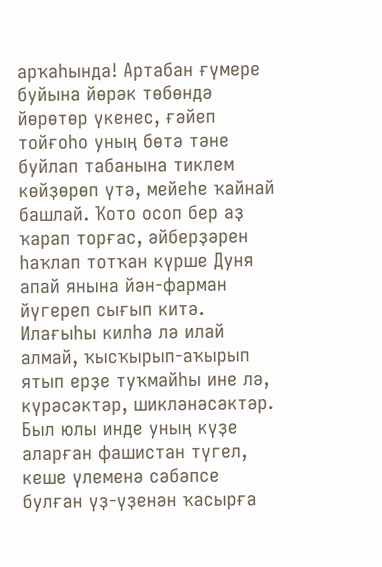арҡаһында! Артабан ғүмере буйына йөрәк төбөндә йөрөтөр үкенес, ғәйеп тойғоһо уның бөтә тәне буйлап табанына тиклем көйҙөрөп үтә, мейеһе ҡайнай башлай. Ҡото осоп бер аҙ ҡарап торғас, әйберҙәрен һаҡлап тотҡан күрше Дуня апай янына йән-фарман йүгереп сығып китә. Илағыһы килһә лә илай алмай, ҡысҡырып-аҡырып ятып ерҙе туҡмайһы ине лә, күрәсәктәр, шикләнәсәктәр. Был юлы инде уның күҙе аларған фашистан түгел, кеше үлеменә сәбәпсе булған үҙ-үҙенән ҡасырға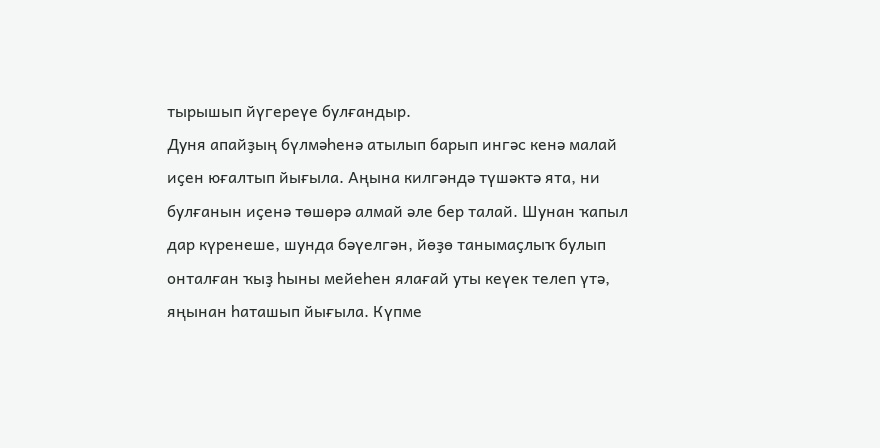тырышып йүгереүе булғандыр.
Дуня апайҙың бүлмәһенә атылып барып ингәс кенә малай иҫен юғалтып йығыла. Аңына килгәндә түшәктә ята, ни булғанын иҫенә төшөрә алмай әле бер талай. Шунан ҡапыл дар күренеше, шунда бәүелгән, йөҙө танымаҫлыҡ булып онталған ҡыҙ һыны мейеһен ялағай уты кеүек телеп үтә, яңынан һаташып йығыла. Күпме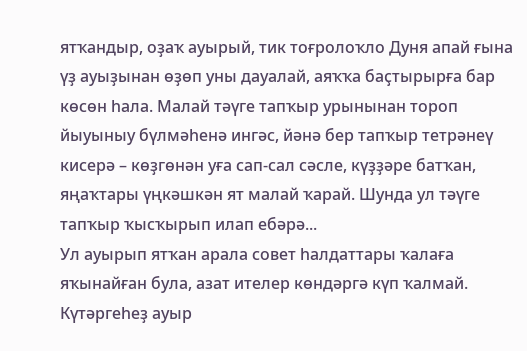ятҡандыр, оҙаҡ ауырый, тик тоғролоҡло Дуня апай ғына үҙ ауыҙынан өҙөп уны дауалай, аяҡҡа баҫтырырға бар көсөн һала. Малай тәүге тапҡыр урынынан тороп йыуыныу бүлмәһенә ингәс, йәнә бер тапҡыр тетрәнеү кисерә – көҙгөнән уға сап-сал сәсле, күҙҙәре батҡан, яңаҡтары үңкәшкән ят малай ҡарай. Шунда ул тәүге тапҡыр ҡысҡырып илап ебәрә...
Ул ауырып ятҡан арала совет һалдаттары ҡалаға яҡынайған була, азат ителер көндәргә күп ҡалмай. Күтәргеһеҙ ауыр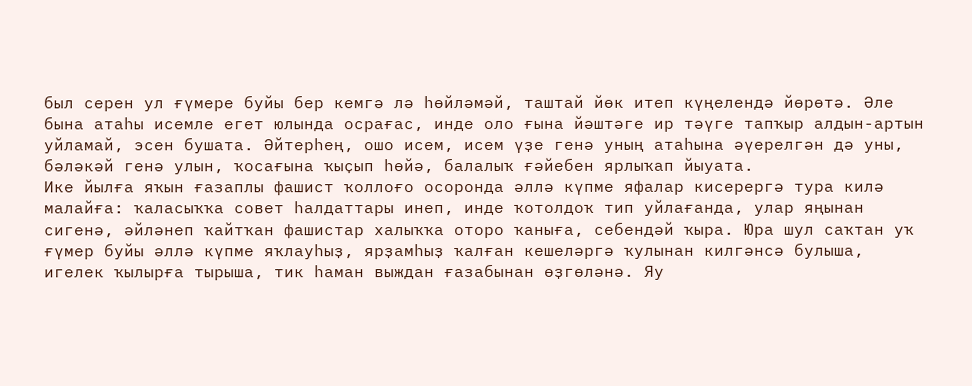был серен ул ғүмере буйы бер кемгә лә һөйләмәй, таштай йөк итеп күңелендә йөрөтә. Әле бына атаһы исемле егет юлында осрағас, инде оло ғына йәштәге ир тәүге тапҡыр алдын-артын уйламай, эсен бушата. Әйтерһең, ошо исем, исем үҙе генә уның атаһына әүерелгән дә уны, бәләкәй генә улын, ҡосағына ҡыҫып һөйә, балалыҡ ғәйебен ярлыҡап йыуата.
Ике йылға яҡын ғазаплы фашист ҡоллоғо осоронда әллә күпме яфалар кисерергә тура килә малайға: ҡаласыҡҡа совет һалдаттары инеп, инде ҡотолдоҡ тип уйлағанда, улар яңынан сигенә, әйләнеп ҡайтҡан фашистар халыҡҡа оторо ҡаныға, себендәй ҡыра. Юра шул саҡтан уҡ ғүмер буйы әллә күпме яҡлауһыҙ, ярҙамһыҙ ҡалған кешеләргә ҡулынан килгәнсә булыша, игелек ҡылырға тырыша, тик һаман выждан ғазабынан өҙгөләнә. Яу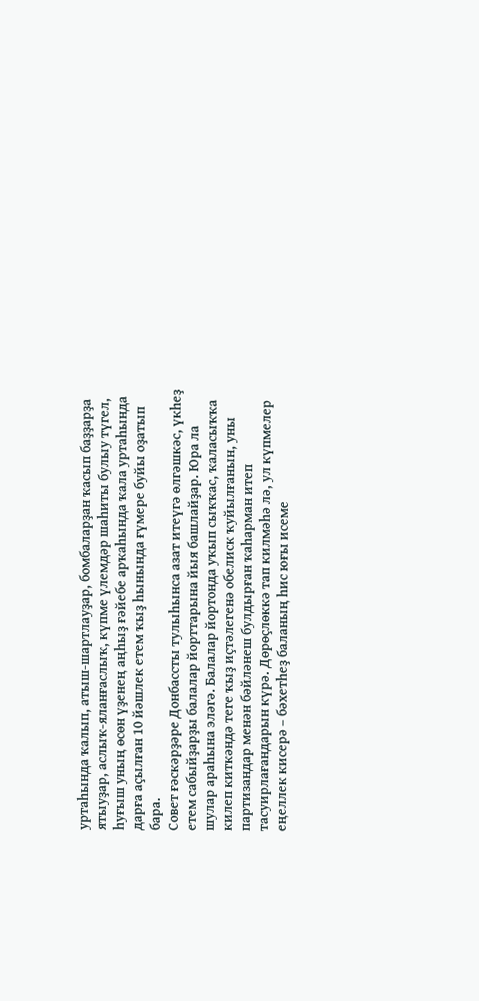уртаһында ҡалып, атыш-шартлауҙар, бомбаларҙан ҡасып баҙҙарҙа ятыуҙар, аслыҡ-яланғаслыҡ, күпме үлемдәр шаһиты булыу түгел, һуғыш уның өсөн үҙенең аңһыҙ ғәйебе арҡаһында ҡала уртаһында дарға аҫылған 10 йәшлек етем ҡыҙ һынында ғүмере буйы оҙатып бара.
Совет ғәскәрҙәре Донбассты тулыһынса азат итеүгә өлгәшкәс, үкһеҙ етем сабыйҙарҙы балалар йорттарына йыя башлайҙар. Юра ла шулар араһына эләгә. Балалар йортонда уҡып сыҡҡас, ҡаласыҡҡа килеп киткәндә теге ҡыҙ иҫтәлегенә обелиск ҡуйылғанын, уны партизандар менән бәйләнеш булдырған ҡаһарман итеп тасуирлағандарын күрә. Дөрөҫлөккә тап килмәһә лә, ул күпмелер еңеллек кисерә – бәхетһеҙ баланың һис юғы исеме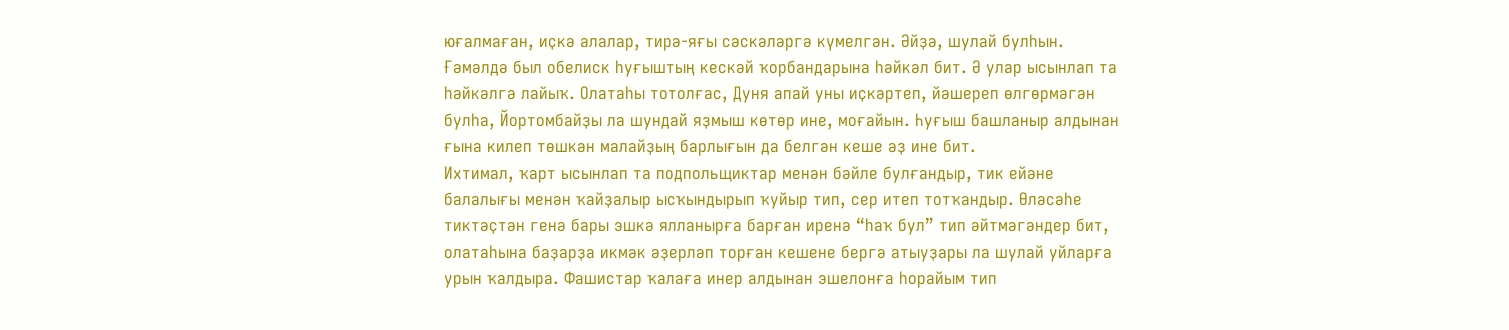юғалмаған, иҫкә алалар, тирә-яғы сәскәләргә күмелгән. Әйҙә, шулай булһын. Ғәмәлдә был обелиск һуғыштың кескәй ҡорбандарына һәйкәл бит. Ә улар ысынлап та һәйкәлгә лайыҡ. Олатаһы тотолғас, Дуня апай уны иҫкәртеп, йәшереп өлгөрмәгән булһа, Йортомбайҙы ла шундай яҙмыш көтөр ине, моғайын. Һуғыш башланыр алдынан ғына килеп төшкән малайҙың барлығын да белгән кеше әҙ ине бит.
Ихтимал, ҡарт ысынлап та подпольщиктар менән бәйле булғандыр, тик ейәне балалығы менән ҡайҙалыр ысҡындырып ҡуйыр тип, сер итеп тотҡандыр. Өләсәһе тиктәҫтән генә бары эшкә ялланырға барған иренә “һаҡ бул” тип әйтмәгәндер бит, олатаһына баҙарҙа икмәк әҙерләп торған кешене бергә атыуҙары ла шулай уйларға урын ҡалдыра. Фашистар ҡалаға инер алдынан эшелонға һорайым тип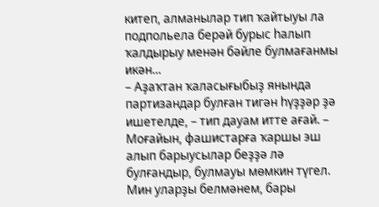китеп, алманылар тип ҡайтыуы ла подпольела берәй бурыс һалып ҡалдырыу менән бәйле булмағанмы икән...
– Аҙаҡтан ҡаласығыбыҙ янында партизандар булған тигән һүҙҙәр ҙә ишетелде, – тип дауам итте ағай. – Моғайын, фашистарға ҡаршы эш алып барыусылар беҙҙә лә булғандыр, булмауы мөмкин түгел. Мин уларҙы белмәнем, бары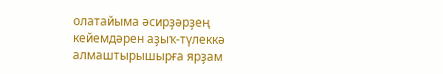олатайыма әсирҙәрҙең кейемдәрен аҙыҡ-түлеккә алмаштырышырға ярҙам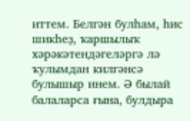иттем. Белгән булһам, һис шикһеҙ, ҡаршылыҡ хәрәкәтендәгеләргә лә ҡулымдан килгәнсә булышыр инем. Ә былай балаларса ғына, булдыра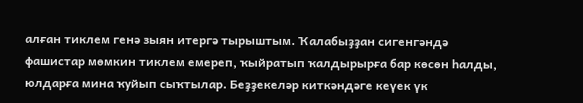алған тиклем генә зыян итергә тырыштым. Ҡалабыҙҙан сигенгәндә фашистар мөмкин тиклем емереп, ҡыйратып ҡалдырырға бар көсөн һалды, юлдарға мина ҡуйып сыҡтылар. Беҙҙекеләр киткәндәге кеүек үк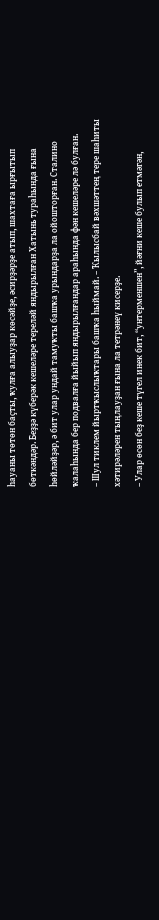һауаны төтөн баҫты, ҡулға алыуҙар көсәйҙе, әсирҙәрҙе атып, шахтаға ырғытып бөткәндәр. Беҙҙә күберәк кешеләре тереләй яндырылған Хатынь тураһында ғына һөйләйҙәр, ә бит улар ундай тамуҡты башҡа урындарҙа ла ойошторған. Сталино ҡалаһында бер подвалға йыйып яндырылғандар араһында фән кешеләре лә булған.
– Шул тиклем йыртҡыслыҡтары башҡа һыймай. – Ҡылысбай вәхшәттең тере шаһиты хәтирәләрен тыңлауҙан ғына ла тетрәнеү кисерҙе.
– Улар өсөн беҙ кеше түгел инек бит, “унтерменшен”, йәғни кеше булып етмәгән,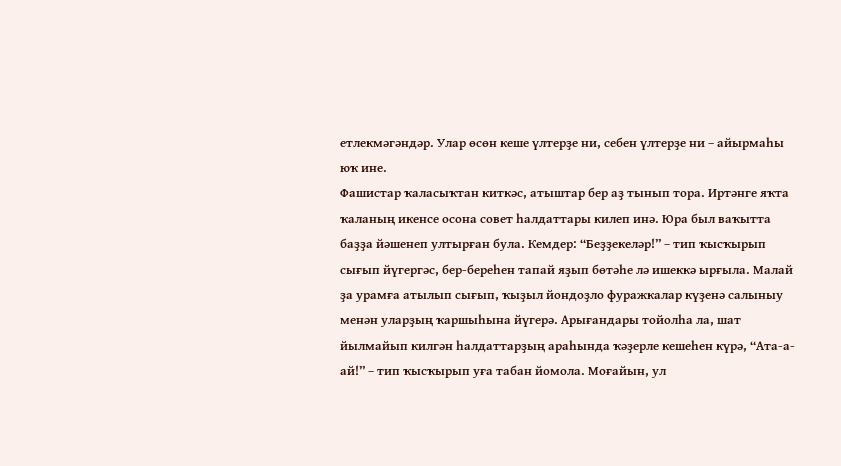етлекмәгәндәр. Улар өсөн кеше үлтерҙе ни, себен үлтерҙе ни – айырмаһы юҡ ине.
Фашистар ҡаласыҡтан киткәс, атыштар бер аҙ тынып тора. Иртәнге яҡта ҡаланың икенсе осона совет һалдаттары килеп инә. Юра был ваҡытта баҙҙа йәшенеп ултырған була. Кемдер: “Беҙҙекеләр!” – тип ҡысҡырып сығып йүгергәс, бер-береһен тапай яҙып бөтәһе лә ишеккә ырғыла. Малай ҙа урамға атылып сығып, ҡыҙыл йондоҙло фуражкалар күҙенә салыныу менән уларҙың ҡаршыһына йүгерә. Арығандары тойолһа ла, шат йылмайып килгән һалдаттарҙың араһында ҡәҙерле кешеһен күрә, “Ата-а-ай!” – тип ҡысҡырып уға табан йомола. Моғайын, ул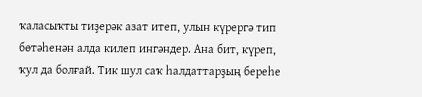ҡаласыҡты тиҙерәк азат итеп, улын күрергә тип бөтәһенән алда килеп ингәндер. Ана бит, күреп, ҡул да болғай. Тик шул саҡ һалдаттарҙың береһе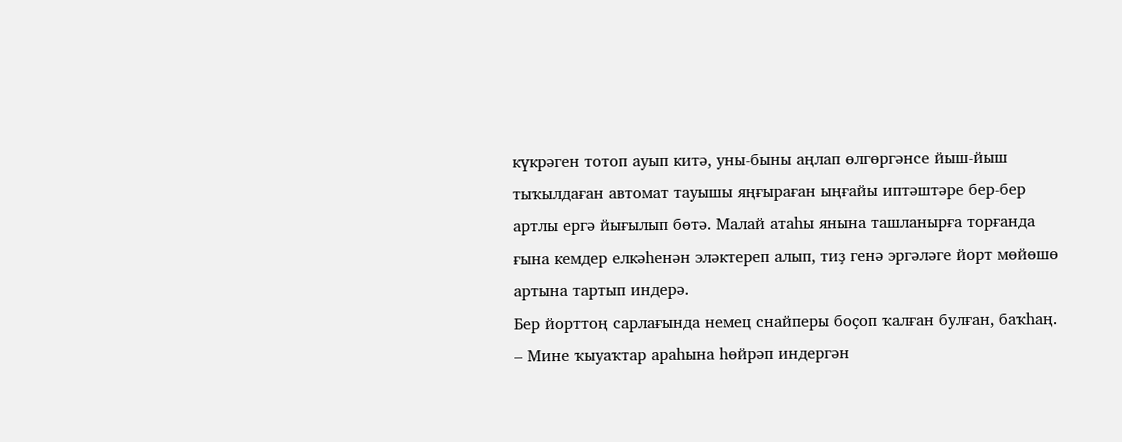күкрәген тотоп ауып китә, уны-быны аңлап өлгөргәнсе йыш-йыш тыҡылдаған автомат тауышы яңғыраған ыңғайы иптәштәре бер-бер артлы ергә йығылып бөтә. Малай атаһы янына ташланырға торғанда ғына кемдер елкәһенән эләктереп алып, тиҙ генә эргәләге йорт мөйөшө артына тартып индерә.
Бер йорттоң сарлағында немец снайперы боҫоп ҡалған булған, баҡһаң.
– Мине ҡыуаҡтар араһына һөйрәп индергән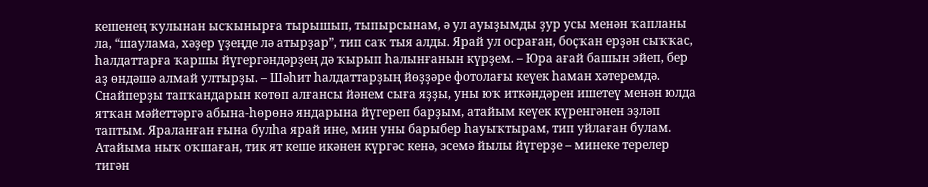кешенең ҡулынан ысҡынырға тырышып, тыпырсынам, ә ул ауыҙымды ҙур усы менән ҡапланы ла, “шаулама, хәҙер үҙеңде лә атырҙар”, тип саҡ тыя алды. Ярай ул осраған, боҫҡан ерҙән сыҡҡас, һалдаттарға ҡаршы йүгергәндәрҙең дә ҡырып һалынғанын күрҙем. – Юра ағай башын эйеп, бер аҙ өндәшә алмай ултырҙы. – Шәһит һалдаттарҙың йөҙҙәре фотолағы кеүек һаман хәтеремдә. Снайперҙы тапҡандарын көтөп алғансы йәнем сыға яҙҙы, уны юҡ иткәндәрен ишетеү менән юлда ятҡан мәйеттәргә абына-һөрөнә яндарына йүгереп барҙым, атайым кеүек күренгәнен эҙләп таптым. Яраланған ғына булһа ярай ине, мин уны барыбер һауыҡтырам, тип уйлаған булам. Атайыма ныҡ оҡшаған, тик ят кеше икәнен күргәс кенә, эсемә йылы йүгерҙе – минеке терелер тигән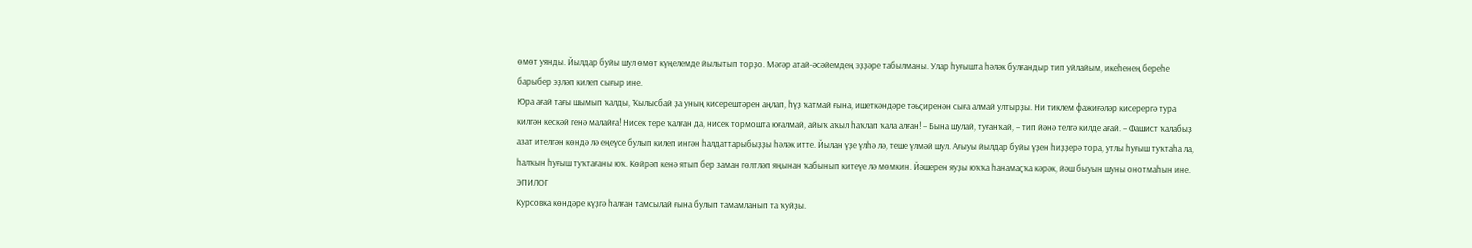өмөт уянды. Йылдар буйы шул өмөт күңелемде йылытып торҙо. Мәгәр атай-әсәйемдең эҙҙәре табылманы. Улар һуғышта һәләк булғандыр тип уйлайым, икеһенең береһе барыбер эҙләп килеп сығыр ине.
Юра ағай тағы шымып ҡалды, Ҡылысбай ҙа уның кисерештәрен аңлап, һүҙ ҡатмай ғына, ишеткәндәре тәьҫиренән сыға алмай ултырҙы. Ни тиклем фажиғәләр кисерергә тура килгән кескәй генә малайға! Нисек тере ҡалған да, нисек тормошта юғалмай, айыҡ аҡыл һаҡлап ҡала алған! – Бына шулай, туғанҡай, – тип йәнә телгә килде ағай. – Фашист ҡалабыҙ азат ителгән көндә лә еңеүсе булып килеп ингән һалдаттарыбыҙҙы һәләк итте. Йылан үҙе үлһә лә, теше үлмәй шул. Ағыуы йылдар буйы үҙен һиҙҙерә тора, утлы һуғыш туҡтаһа ла, һалҡын һуғыш туҡтағаны юҡ. Көйрәп кенә ятып бер заман гөлтләп яңынан ҡабынып китеүе лә мөмкин. Йәшерен яуҙы юҡҡа һанамаҫҡа кәрәк, йәш быуын шуны онотмаһын ине.
ЭПИЛОГ
Курсовка көндәре күҙгә һалған тамсылай ғына булып тамамланып та ҡуйҙы.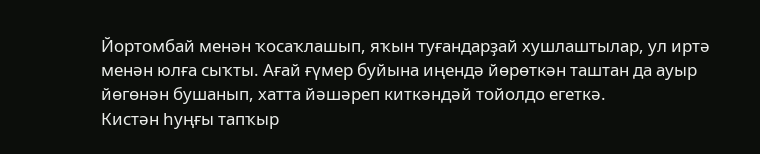Йортомбай менән ҡосаҡлашып, яҡын туғандарҙай хушлаштылар, ул иртә менән юлға сыҡты. Ағай ғүмер буйына иңендә йөрөткән таштан да ауыр йөгөнән бушанып, хатта йәшәреп киткәндәй тойолдо егеткә.
Кистән һуңғы тапҡыр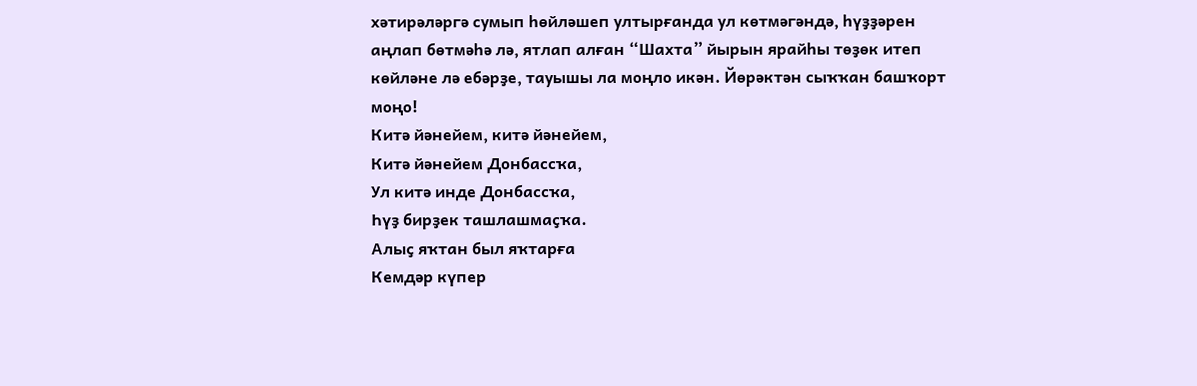хәтирәләргә сумып һөйләшеп ултырғанда ул көтмәгәндә, һүҙҙәрен аңлап бөтмәһә лә, ятлап алған “Шахта” йырын ярайһы төҙөк итеп көйләне лә ебәрҙе, тауышы ла моңло икән. Йөрәктән сыҡҡан башҡорт моңо!
Китә йәнейем, китә йәнейем,
Китә йәнейем Донбассҡа,
Ул китә инде Донбассҡа,
Һүҙ бирҙек ташлашмаҫҡа.
Алыҫ яҡтан был яҡтарға
Кемдәр күпер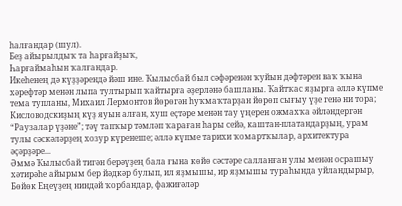һалғандар (шул).
Беҙ айырылдыҡ та һарғайҙыҡ,
Һарғаймаһын ҡалғандар.
Икеһенең дә күҙҙәрендә йәш ине. Ҡылысбай был сәфәренән ҡуйын дәфтәрен ваҡ ҡына хәрефтәр менән лыпа тултырып ҡайтырға әҙерләнә башланы. Ҡайтҡас яҙырға әллә күпме тема тупланы, Михаил Лермонтов йөрөгән һуҡмаҡтарҙан йөрөп сығыу үҙе генә ни тора; Кисловодскиҙың күҙ яуын алған, хуш еҫтәре менән тау үңерен ожмахҡа әйләндергән “Раузалар үҙәне”; тәү тапҡыр тәмләп ҡараған һары сейә, каштан-платандарҙың, урам тулы сәскәләрҙең хозур күренеше; әллә күпме тарихи ҡомартҡылар, архитектура әҫәрҙәре...
Әммә Ҡылысбай тигән берәүҙең бала ғына көйө сәстәре салланған улы менән осрашыу хәтирәһе айырым бер йәдкәр булып, ил яҙмышы, ир яҙмышы тураһында уйландырыр, Бөйөк Еңеүҙең ниндәй ҡорбандар, фажиғәләр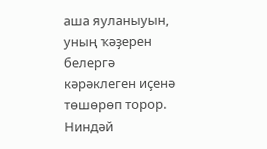аша яуланыуын, уның ҡәҙерен белергә кәрәклеген иҫенә төшөрөп торор.
Ниндәй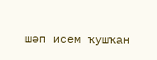шәп исем ҡушҡан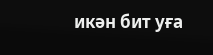икән бит уға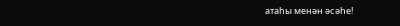атаһы менән әсәһе!